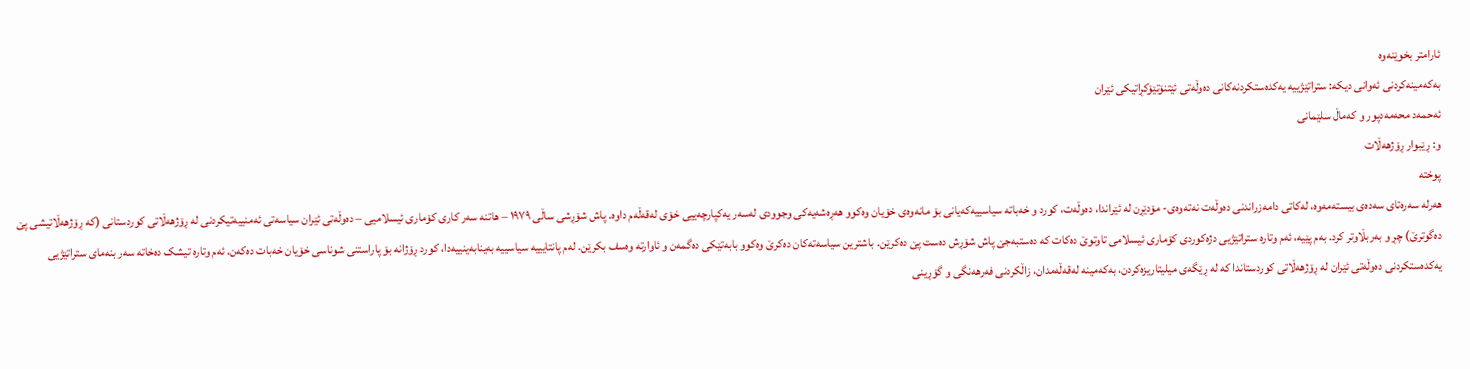ئارامتر بخوێنەوە
بەکەمینەکردنی ئەوانی دیکە: ستراتێژییە یەکدەستکردنەکانی دەوڵەتی ئێتنۆتێۆکڕاتیکی ئێران
ئەحمەد محەمەدپور و کەماڵ سلێمانی
و: ڕێبوار ڕۆژهەڵات
پوختە
هەرلە سەرەتای سەدەی بیستەمەوە، لەکاتی دامەزراندنی دەوڵەت نەتەوەی- مۆدێڕن لە ئێراندا، دەوڵەت، کورد و خەباتە سیاسییەکەیانی بۆ مانەوەی خۆیان وەکوو هەڕەشەیەکی وجوودی لەسەر یەکپارچەییی خۆی لەقەڵەم داوە. پاش شۆڕشی ساڵی ١٩٧٩ – هاتنە سەر کاری کۆماری ئیسلامیی – دەوڵەتی ئێران سیاسەتی ئەمنییەتیکردنی لە ڕۆژهەڵاتی کوردستانی (کە ڕۆژهەڵاتیشی پێ دەگوترێ) چڕ و بەربڵاوتر کرد. بەم پێیە، ئەم وتارە ستراتێژیی دژەکوردی کۆماری ئیسلامی تاوتوێ دەکات کە دەستبەجێ پاش شۆڕش دەست پێ دەکرێن. باشترین سیاسەتەکان دەکرێ وەکوو بابەتێکی دەگمەن و ئاوارتە وەسف بکرێن. لەم پانتایییە سیاسییە بەینابەینییەدا، کورد ڕۆژانە بۆ پاراستنی شوناسی خۆیان خەبات دەکەن. ئەم وتارە تیشک دەخاتە سەر بنەمای ستراتێژیی یەکدەستکردنی دەوڵەتی ئێران لە ڕۆژهەڵاتی کوردستاندا کە لە ڕێگەی میلیتاریزەکردن، بەکەمینە لەقەڵەمدان، زاڵکردنی فەرهەنگی و گۆڕینی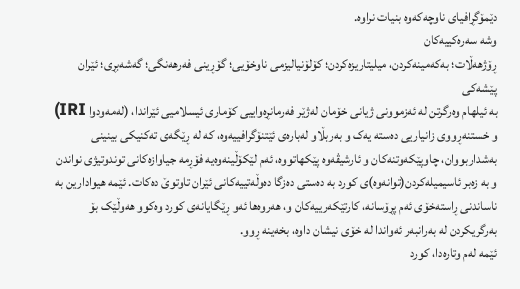دێمۆگڕافیای ناوچەکەوە بنیات نراوە.
وشە سەرەکییەکان
ڕۆژهەڵات؛ بەکەمینەکردن، میلیتاریزەکردن؛ کۆلۆنیالیزمی ناوخۆیی؛ گۆڕینی فەرهەنگی؛ گەشەبڕی؛ ئێران
پێشەکی
بە ئیلهام وەرگرتن لە ئەزموونی ژیانی خۆمان لەژێر فەرمانڕەواییی کۆماری ئیسلامیی ئێراندا، (لەمەودوا IRI) و خستنەڕووی زانیاریی دەستە یەک و بەربڵاو لەبارەی ئێتنۆگرافییەوە، کە لە ڕێگەی تەکنیکی بینینی بەشداربووان، چاوپێکەوتنەکان و ئارشیڤەوە پێکهاتووە، ئەم لێکۆڵینەوەیە فۆڕمە جیاوازەکانی توندوتیژی نواندن و بە زەبر ئاسیمیلەکردن(توانەوە)ی کورد بە دەستی دەزگا دەوڵەتییەکانی ئێران تاوتوێ دەکات. ئێمە هیوادارین بە ناساندنی ڕاستەخۆی ئەم پڕۆسانە، کارتێکەرییەکان و، هەروەها ئەو ڕێگایانەی کورد وەکوو هەوڵێک بۆ بەرگریکردن لە بەرانبەر ئەواندا لە خۆی نیشان داوە، بخەینە ڕوو.
ئێمە لەم وتارەدا، کورد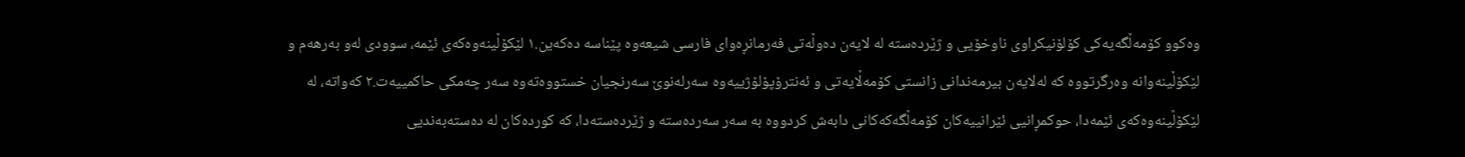وەکوو کۆمەڵگەیەکی کۆلۆنیکراوی ناوخۆیی و ژێردەستە لە لایەن دەوڵەتی فەرمانڕەوای فارسی شیعەوە پێناسە دەکەین.١ لێکۆڵینەوەکەی ئێمە، سوودی لەو بەرهەم و لێکۆڵینەوانە وەرگرتووە کە لەلایەن بیرمەندانی زانستی کۆمەڵایەتی و ئەنترۆپۆلۆژییەوە سەرلەنوێ سەرنجیان خستووەتەوە سەر چەمکی حاکمییەت.٢ کەواتە، لە لێکۆڵینەوەکەی ئێمەدا، حوکمڕانیی ئێرانییەکان کۆمەڵگەکەکانی دابەش کردووە بە سەر سەردەستە و ژێردەستەدا، کە کوردەکان لە دەستەبەندیی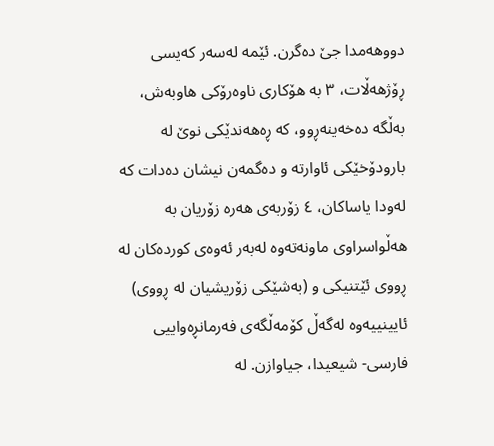دووهەمدا جێ دەگرن. ئێمە لەسەر کەیسی ڕۆژهەڵات، ٣ بە هۆکاری ناوەرۆکی هاوبەش، بەڵگە دەخەینەڕوو، کە ڕەهەندێکی نوێ لە بارودۆخێکی ئاوارتە و دەگمەن نیشان دەدات کە لەودا یاساکان، ٤ زۆربەی هەرە زۆریان بە هەڵواسراوی ماونەتەوە لەبەر ئەوەی کوردەکان لە ڕووی ئێتنیکی و (بەشێکی زۆریشیان لە ڕووی) ئایینییەوە لەگەڵ کۆمەڵگەی فەرمانڕەواییی فارسی- شیعیدا، جیاوازن. لە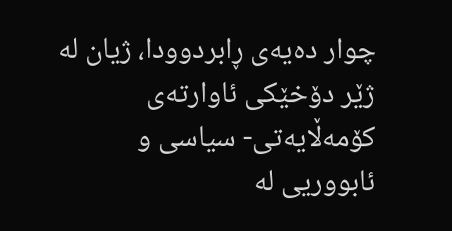چوار دەیەی ڕابردوودا، ژیان لە ژێر دۆخێکی ئاوارتەی کۆمەڵایەتی- سیاسی و ئابووریی لە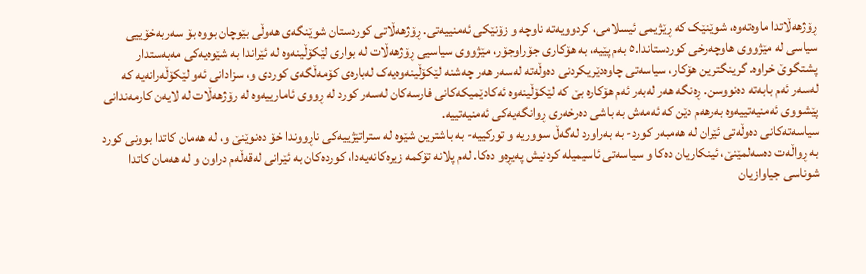ڕۆژهەڵاتدا ماوەتەوە، شوێنێک کە ڕێژیمی ئیسلامی، کردوویەتە ناوچە و زۆنێکی ئەمنییەتی. ڕۆژهەڵاتی کوردستان شوێنگەی هەوڵی بێوچان بووە بۆ سەربەخۆییی سیاسی لە مێژووی هاوچەرخی کوردستاندا.٥ بەم پێیە، بە هۆکاری جۆراوجۆر، مێژووی سیاسیی ڕۆژهەڵات لە بواری لێکۆڵینەوە لە ئێراندا بە شێوەیەکی مەبەستدار پشتگوێ خراوە. گرینگترین هۆکار، سیاسەتی چاوەدێریکردنی دەوڵەتە لەسەر هەر چەشنە لێکۆڵینەوەیەک لەبارەی کۆمەڵگەی کوردی و، سزادانی ئەو لێکۆڵەرانەیە کە لەسەر ئەم بابەتە دەنووسن. ڕەنگە هەر لەبەر ئەم هۆکارە بێ کە لێکۆڵینەوە ئەکادێمیکەکانی فارسەکان لەسەر کورد لە ڕووی ئامارییەوە لە رۆژهەڵات لە لایەن کارمەندانی پێشووی ئەمنیەتییەوە بەرهەم دێن کە ئەمەش بە باشی دەرخەری ڕوانگەیەکی ئەمنیەتییە.
سیاسەتەکانی دەوڵەتی ئێران لە هەمبەر کورد- بە بەراورد لەگەڵ سووریە و تورکییە- بە باشترین شێوە لە ستراتێژییەکی ناڕووندا خۆ دەنوێنێ و، لە هەمان کاتدا بوونی کورد بە ڕواڵەت دەسەلمێنێ، ئینکاریان دەکا و سیاسەتی ئاسیمیله کردنیش پەیڕەو دەکا. لەم پلانە تۆکمە زیرەکانەیەدا، کوردەکان به ئێرانی لەقەڵەم دراون و لە هەمان کاتدا شوناسی جیاوازیان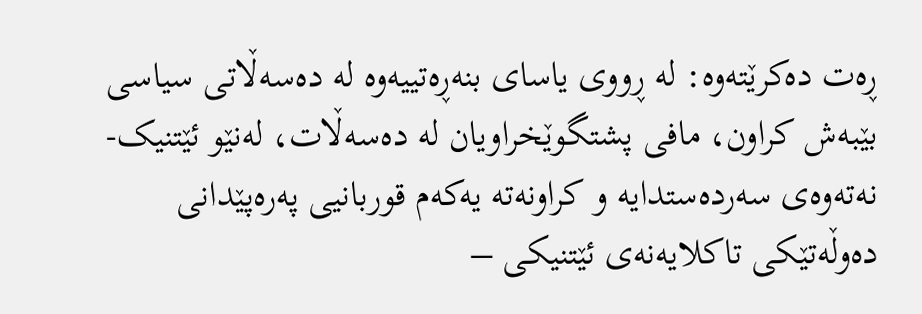ڕەت دەکرێتەوە: لە ڕووی یاسای بنەڕەتییەوە لە دەسەڵاتی سیاسی بێبەش کراون، مافی پشتگوێخراویان لە دەسەڵات، لەنێو ئێتنیک- نەتەوەی سەردەستدایە و کراونەتە یەکەم قوربانیی پەرەپێدانی دەوڵەتێکی تاکلایەنەی ئێتنیکی –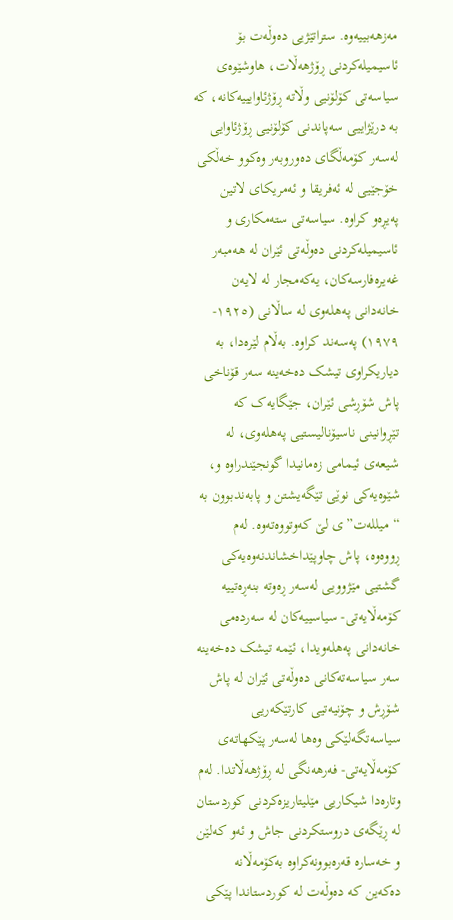مەزهەبییەوە. ستراتێژیی دەوڵەت بۆ ئاسیمیلەکردنی ڕۆژهەڵات، هاوشێوەی سیاسەتی کۆلۆنیی وڵاتە ڕۆژئاوایییەکانە، کە بە درێژاییی سەپاندنی کۆلۆنیی ڕۆژئاوایی لەسەر کۆمەڵگای دەوروبەر وەکوو خەڵکی خۆجێیی لە ئەفریقا و ئەمریکای لاتین پەیڕەو کراوە. سیاسەتی ستەمکاری و ئاسیمیلەکردنی دەوڵەتی ئێران لە هەمبەر غەیرەفارسەکان، یەکەمجار لە لایەن خانەدانی پەهلەوی لە ساڵانی (١٩٢٥- ١٩٧٩) پەسەند کراوە. بەڵام لێرەدا، بە دیاریکراوی تیشک دەخەینە سەر قۆناخی پاش شۆڕشی ئێران، جێگایەک کە تێڕوانینی ناسیۆنالیستیی پەهلەوی، لە شیعەی ئیمامی زەمانیدا گونجێندراوە و، شێوەیەکی نوێی تێگەیشتن و پابەندبوون بە “میللەت”ی لێ کەوتووەتەوە. لەم ڕووەوە، پاش چاوپێداخشاندنەوەیەکی گشتیی مێژوویی لەسەر ڕەوتە بنەڕەتییە کۆمەڵایەتی- سیاسییەکان لە سەردەمی خانەدانی پەهلەویدا، ئێمە تیشک دەخەینە سەر سیاسەتەکانی دەوڵەتی ئێران لە پاش شۆڕش و چۆنیەتیی کارتێکەریی سیاسەتگەلێکی وەها لەسەر پێکهاتەی کۆمەڵایەتی- فەرهەنگی لە ڕۆژهەڵاتدا. لەم وتارەدا شیکاریی مێلیتاریزەکردنی کوردستان لە ڕێگەی دروستکردنی جاش و ئەو کەلێن و خەسارە قەرەبوونەکراوە بەکۆمەڵانە دەکەین کە دەوڵەت لە کوردستاندا پێکی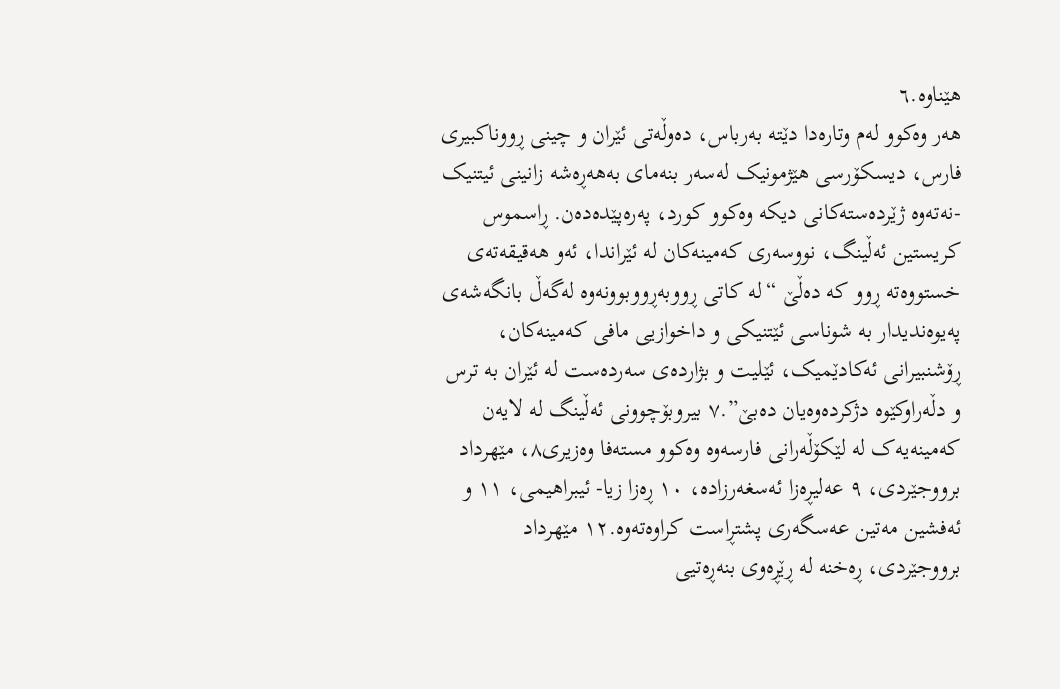هێناوە.٦
هەر وەکوو لەم وتارەدا دێتە بەرباس، دەوڵەتی ئێران و چینی ڕووناکبیری فارس، دیسکۆرسی هێژمونیک لەسەر بنەمای بەهەڕەشە زانینی ئیتنیک -نەتەوە ژێردەستەکانی دیکە وەکوو کورد، پەرەپێدەدەن. ڕاسموس کریستین ئەڵینگ، نووسەری کەمینەکان لە ئێراندا، ئەو هەقیقەتەی خستووەتە ڕوو کە دەڵێ “لە کاتی ڕووبەڕووبوونەوە لەگەڵ بانگەشەی پەیوەندیدار بە شوناسی ئێتنیکی و داخوازیی مافی کەمینەکان، ڕۆشنبیرانی ئەکادێمیک، ئێلیت و بژاردەی سەردەست لە ئێران بە ترس و دڵەراوکێوە دژکردەوەیان دەبێ”.٧ بیروبۆچوونی ئەڵینگ لە لایەن کەمینەیەک لە لێکۆڵەرانی فارسەوە وەکوو مستەفا وەزیری٨، مێهرداد برووجێردی، ٩ عەلیڕەزا ئەسغەرزادە، ١٠ ڕەزا زیا- ئیبراهیمی، ١١ و ئەفشین مەتین عەسگەری پشتڕاست کراوەتەوە.١٢ مێهرداد برووجێردی، ڕەخنە لە ڕێڕەوی بنەڕەتیی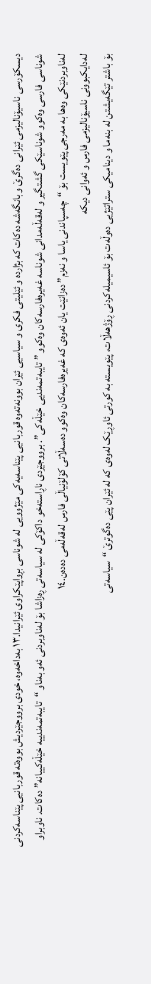دیسکۆرسی ناسیۆنالیزمی ئێرانی دەگرێ و بانگەشە دەکات کە بژاردە و ئێلیتی فکری و سیاسیی ئێران بوونەتەوە قوربانیی پێناسەیەکی مێژوویی لە شوناسی بڕواپێکراوی ئێرانیدا.١٣ بەداخەوە، خودی برووجێردیش بووەتە قوربانیی پێناسەکردنی شوناسی فارسی وەکوو شوناسێکی گشتگیر و لەقەڵەمدانی شوناسە غەیرەفارسەکان وەکوو ” تایبەتمەندیی خێڵەکی”. برووجێردی ناڕاستەخو داکۆکی لە سیاسەتی ڕەزاشا بۆ لەناوبردنی ئەو بەناو “تایبەتمەندییە خێڵەکییانە” دەکات. ناوبراو لەناوبردنێکی وەها بە مەرجی پێویست بۆ “چەسپاندنی یاسا و نەزم” دەزانێت یان ئەوەی کە غەیرەفارسەکان وەکوو دەسەڵاتی کۆلۆنیاڵی فارس لەقەڵەمی دەدەن.١٤
لەدایکبوونی ناسیۆنالیزمی فارس و ئەوانی دیکە
بۆ باشتر تێگەیشتن لە بنەما و دینامیکی ستراتێژیی دەوڵەت بۆ ئاسیمیلەکردنی ڕۆژهەڵات، پێویستە بە کورتی ئاوڕێک لەوەی کە لە ئێران پێی دەگوترێ “سیاسەتی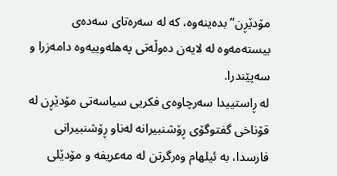مۆدێڕن” بدەینەوە، کە لە سەرەتای سەدەی بیستەمەوە لە لایەن دەوڵەتی پەهلەوییەوە دامەزرا و سەپێندرا.
لە ڕاستییدا سەرچاوەی فکریی سیاسەتی مۆدێڕن لە قۆناخی گفتوگۆی ڕۆشنبیرانە لەناو ڕۆشنبیرانی فارسدا، بە ئیلهام وەرگرتن لە مەعریفە و مۆدێلی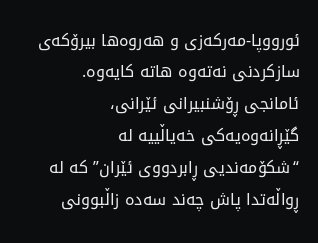ئورووپا-مەرکەزی و هەروەها بیرۆکەی سازکردنی نەتەوە هاتە کایەوە. ئامانجی ڕۆشنبیرانی ئێرانی، گێڕانەوەیەکی خەیاڵییە لە “شکۆمەندیی ڕابردووی ئێران” کە لە ڕواڵەتدا پاش چەند سەدە زاڵبوونی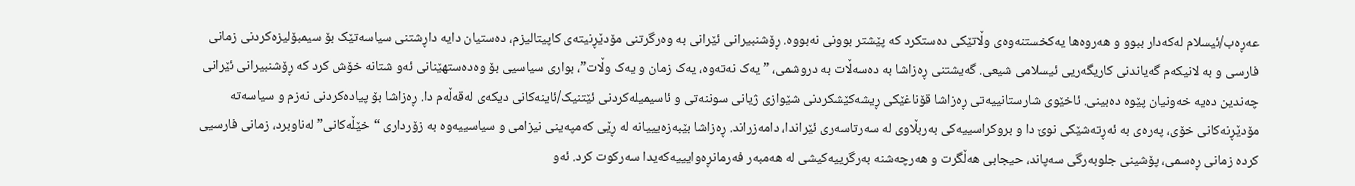عەڕەب/ئیسلام لەکەدار ببوو و هەروەها یەکخستنەوەی وڵاتێکی دەستکرد کە پێشتر بوونی نەبووە. ڕۆشنبیرانی ئێرانی بە وەرگرتنی مۆدێڕنیتەی کاپیتالیزم، دەستیان دایە داڕشتنی سیاسەتێک بۆ سیمبۆلیزەکردنی زمانی فارسی و بە لانیکەم گەیاندنی کاریگەریی ئیسلامی شیعی. گەیشتنی ڕەزاشا بە دەسەڵات بە دروشمی، ” یەک نەتەوە، یەک زمان و یەک وڵات”، بواری سیاسیی بۆ وەدەستهێنانی ئەو شتانە خۆش کرد کە ڕۆشنبیرانی ئێرانی چەندین دەیە خەونیان پێوە دەبینی. ئاخێوی شارستانییەتی ڕەزاشا قۆناغێکی ڕیشەکێشکردنی شێوازی ژیانی سوننەتی و ئاسیمیلەکردنی ئێتنیک/ئاینەکانی دیکەی لەقەڵەم دا. ڕەزاشا بۆ پیادەکردنی نەزم و سیاسەتە مۆدێڕنەکانی خۆی، پەرەی بە ئەڕتەشێکی نوێ دا و بروکراسییەکی بەربڵاوی لە سەرتاسەری ئێراندا، دامەزراند. ڕەزاشا بێبەزەیییانە لە ڕێی کەمپەینی نیزامی و سیاسییەوە بە زۆرداری “خێڵەکانی” لەناوبرد، زمانی فارسیی کردە زمانی ڕەسمی، پۆشینی جلوبەرگی سەپاند، حیجابی هەڵگرت و هەرچەشنە بەرگرییەکیشی لە هەمبەر فەرمانڕەوایییەکەیدا سەرکوت کرد. ئەو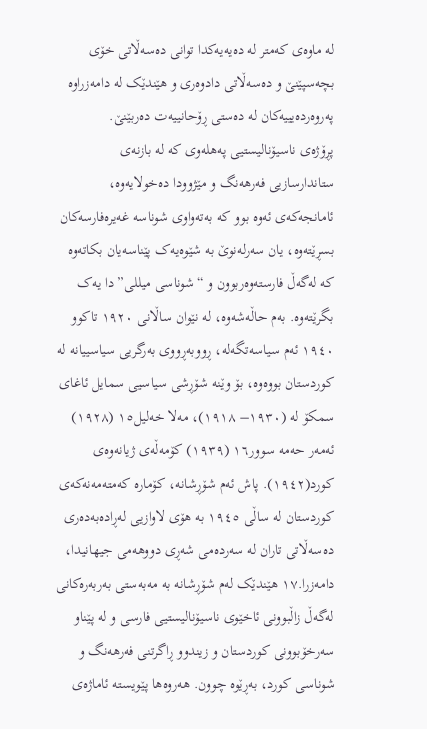لە ماوەی کەمتر لە دەیەیەکدا توانی دەسەڵاتی خۆی بچەسپێنێ و دەسەڵاتی دادوەری و هێندێک لە دامەزراوە پەروەردەیییەکان لە دەستی ڕۆحانییەت دەربێنێ.
پڕۆژەی ناسیۆنالیستیی پەهلەوی کە لە بازنەی ستاندارسازیی فەرهەنگ و مێژوودا دەخولایەوە، ئامانجەکەی ئەوە بوو کە بەتەواوی شوناسە غەیرەفارسەکان بسڕێتەوە، یان سەرلەنوێ بە شێوەیەک پێناسەیان بکاتەوە کە لەگەڵ فارستەوەربوون و “شوناسی میللی”دا یەک بگرێتەوە. بەم حاڵەشەوە، لە نێوان ساڵانی ١٩٢٠ تاکوو ١٩٤٠ ئەم سیاسەتگەلە، ڕووبەڕووی بەرگریی سیاسییانە لە کوردستان بووەوە، بۆ وێنە شۆڕشی سیاسیی سمایل ئاغای سمکۆ لە (١٩٣٠– ١٩١٨)، مەلا خەلیل١٥ (١٩٢٨) ئەمەر حەمە سوور١٦ (١٩٣٩) کۆمەڵەی ژیانەوەی کورد(١٩٤٢). پاش ئەم شۆڕشانە، کۆمارە کەمتەمەنەکەی کوردستان لە ساڵی ١٩٤٥ بە هۆی لاوازیی لەڕادەبەدەری دەسەڵاتی تاران لە سەردەمی شەڕی دووهەمی جیهانیدا، دامەزرا.١٧ هێندێک لەم شۆڕشانە بە مەبەستی بەربەرەکانی لەگەڵ زاڵبوونی ئاخێوی ناسیۆنالیستیی فارسی و لە پێناو سەرخۆبوونی کوردستان و زیندوو ڕاگرتنی فەرهەنگ و شوناسی کورد، بەڕێوە چوون. هەروەها پێویستە ئاماژەی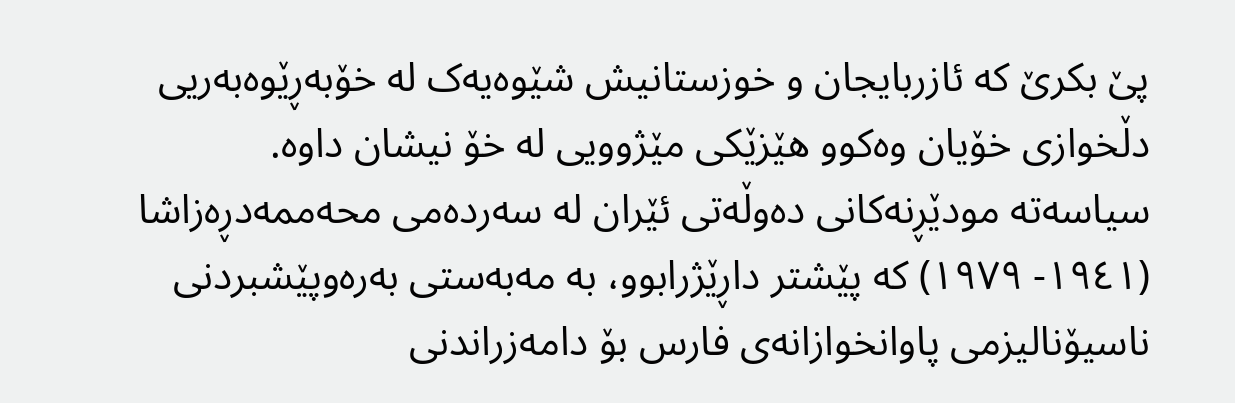پێ بکرێ کە ئازربایجان و خوزستانیش شێوەیەک لە خۆبەڕێوەبەریی دڵخوازی خۆیان وەکوو هێزێکی مێژوویی لە خۆ نیشان داوە.
سیاسەتە مودێڕنەکانی دەوڵەتی ئێران لە سەردەمی محەممەدڕەزاشا (١٩٤١- ١٩٧٩) کە پێشتر داڕێژرابوو، بە مەبەستی بەرەوپێشبردنی ناسیۆنالیزمی پاوانخوازانەی فارس بۆ دامەزراندنی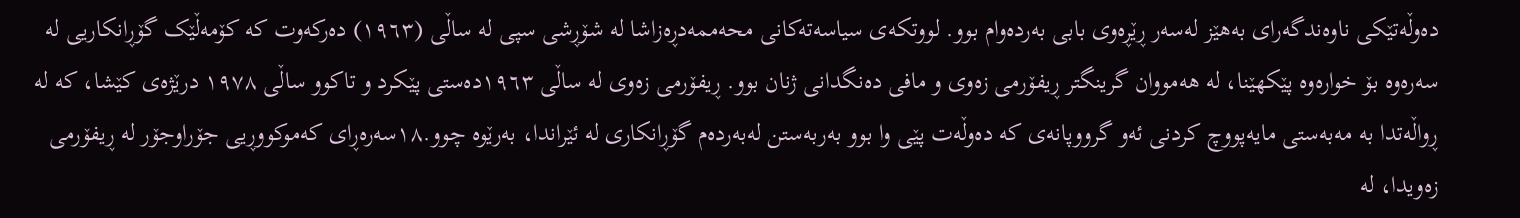دەوڵەتێکی ناوەندگەرای بەهێز لەسەر ڕێڕەوی بابی بەردەوام بوو. لووتکەی سیاسەتەکانی محەممەدڕەزاشا لە شۆڕشی سپی لە ساڵی (١٩٦٣) دەرکەوت کە کۆمەڵێک گۆڕانکاریی لە سەرەوە بۆ خوارەوە پێکهێنا، لە هەمووان گرینگتر ڕیفۆرمی زەوی و مافی دەنگدانی ژنان بوو. ڕیفۆرمی زەوی لە ساڵی ١٩٦٣دەستی پێکرد و تاکوو ساڵی ١٩٧٨ درێژەی کێشا، کە لە ڕواڵەتدا بە مەبەستی مایەپووچ کردنی ئەو گرووپانەی کە دەوڵەت پێی وا بوو بەربەستن لەبەردەم گۆڕانکاری لە ئێراندا، بەرێوە چوو.١٨سەرەڕای کەموکووڕیی جۆراوجۆر لە ڕیفۆرمی زەویدا، لە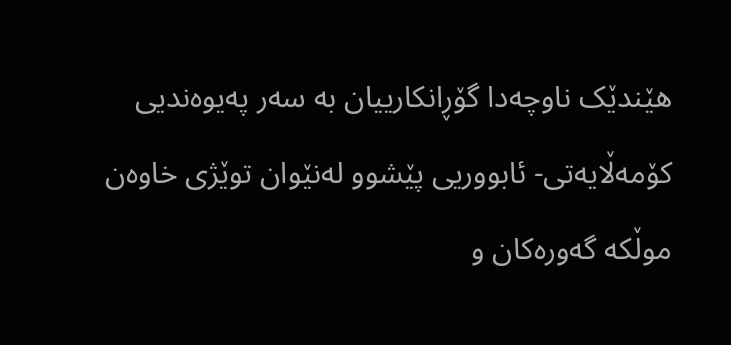هێندێک ناوچەدا گۆڕانکارییان بە سەر پەیوەندیی کۆمەڵایەتی- ئابووریی پێشوو لەنێوان توێژی خاوەن موڵکە گەورەکان و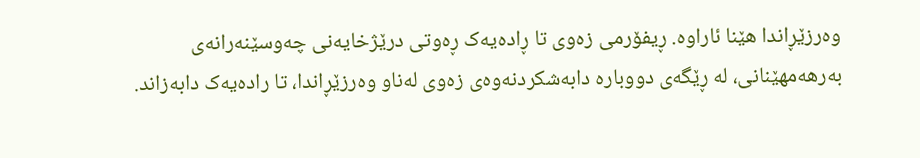وەرزێڕاندا هێنا ئاراوە. ڕیفۆرمی زەوی تا ڕادەیەک ڕەوتی درێژخایەنی چەوسێنەرانەی بەرهەمهێنانی، لە ڕێگەی دووبارە دابەشکردنەوەی زەوی لەناو وەرزێڕاندا، تا رادەیەک دابەزاند.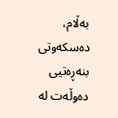بەڵام، دەسکەوتی بنەڕەتیی دەوڵەت لە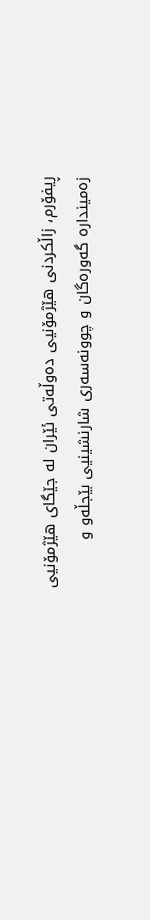ڕیفۆرم، زاڵکردنی هێژمۆنیی دەوڵەتی ئێران لە جێگای هێژمۆنیی زەمیندارە گەورەگان و چوونەسەری شارنشینیی بێجڵەو و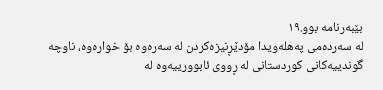بێبەرنامە بوو.١٩
لە سەردەمی پەهلەویدا مۆدێڕنیزەکردن لە سەرەوە بۆ خوارەوە، ناوچە گوندییەکانی کوردستانی لە ڕووی ئابوورییەوە لە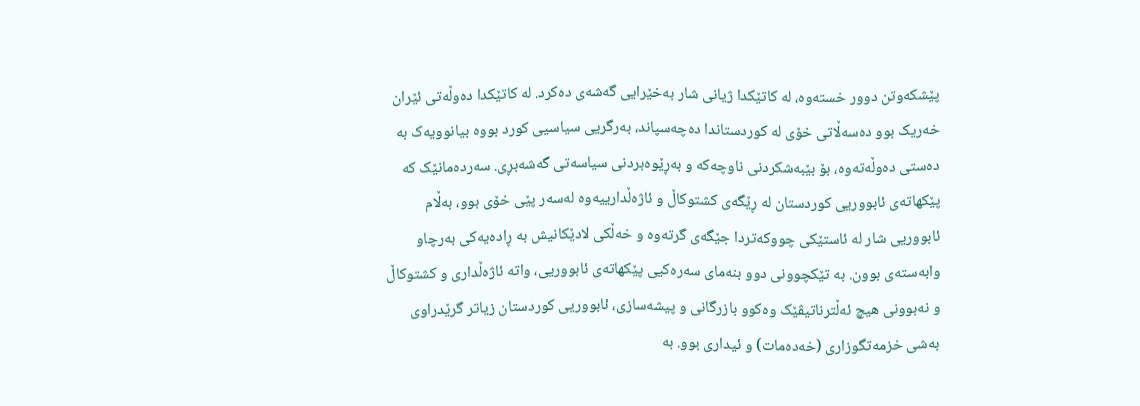پێشکەوتن دوور خستەوە، لە کاتێکدا ژیانی شار بەخێرایی گەشەی دەکرد. لە کاتێکدا دەوڵەتی ئێران خەریک بوو دەسەڵاتی خۆی لە کوردستاندا دەچەسپاند، بەرگریی سیاسیی کورد بووە بیانوویەک بە دەستی دەوڵەتەوە، بۆ بێبەشکردنی ناوچەکە و بەڕێوەبردنی سیاسەتی گەشەبڕی. سەردەمانێک کە پێکهاتەی ئابووریی کوردستان لە ڕێگەی کشتوکاڵ و ئاژەڵدارییەوە لەسەر پێی خۆی بوو، بەڵام ئابووریی شار لە ئاستێکی چووکەتردا جێگەی گرتەوە و خەڵکی لادێکانیش بە ڕادەیەکی بەرچاو وابەستەی بوون. بە تێکچوونی دوو بنەمای سەرەکیی پێکهاتەی ئابووریی، واتە ئاژەڵداری و کشتوکاڵ و نەبوونی هیچ ئەڵترناتیڤێک وەکوو بازرگانی و پیشەسازی، ئابووریی کوردستان زیاتر گرێدراوی بەشی خزمەتگوزاری (خەدەمات) و ئیداری بوو. بە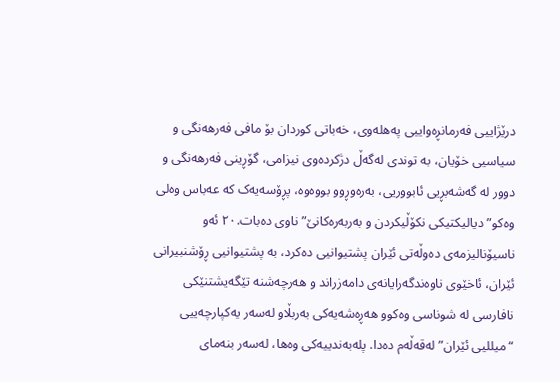درێژاییی فەرمانڕەواییی پەهلەوی، خەباتی کوردان بۆ مافی فەرهەنگی و سیاسیی خۆیان، بە توندی لەگەڵ دژکردەوی نیزامی، گۆڕینی فەرهەنگی و دوور لە گەشەبڕیی ئابووریی، بەرەوڕوو بووەوە، پڕۆسەیەک کە عەباس وەلی وەکو” دیالیکتیکی نکۆڵیکردن و بەربەرەکانێ” ناوی دەبات.٢٠ ئەو ناسیۆنالیزمەی دەوڵەتی ئێران پشتیوانیی دەکرد، بە پشتیوانیی ڕۆشنبیرانی ئێران، ئاخێوی ناوەندگەرایانەی دامەزراند و هەرچەشنە تێگەیشتنێکی نافارسی لە شوناسی وەکوو هەڕەشەیەکی بەربڵاو لەسەر یەکپارچەییی “میللیی ئێران” لەقەڵەم دەدا. پلەبەندییەکی وەها، لەسەر بنەمای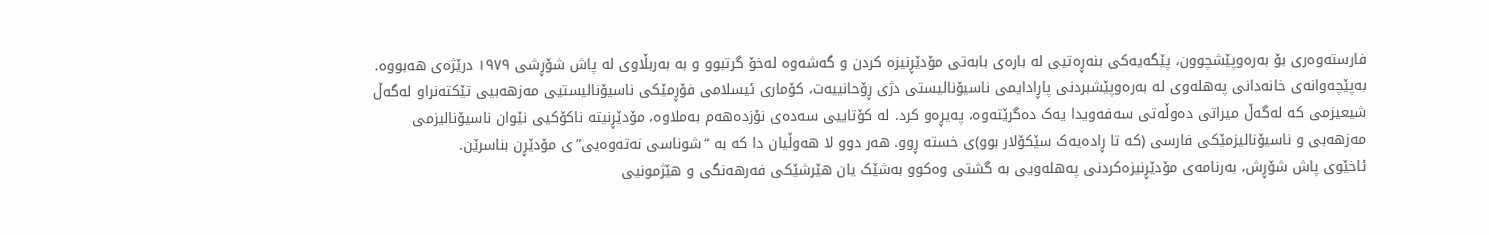فارستەوەری بۆ بەرەوپێشچوون، پێگەیەکی بنەڕەتیی لە بارەی بابەتی مۆدێڕنیزە کردن و گەشەوە لەخۆ گرتبوو و بە بەربڵاوی لە پاش شۆڕشی ١٩٧٩ درێژەی هەبووە.
بەپێچەوانەی خانەدانی پەهلەوی لە بەرەوپێشبردنی پاڕادایمی ناسیۆنالیستی دژی ڕۆحانییەت، کۆماری ئیسلامی فۆڕمێکی ناسیۆنالیستیی مەزهەبیی تێکتەنراو لەگەڵ شیعیزمی کە لەگەڵ میراتی دەوڵەتی سەفەویدا یەک دەگرێتەوە، پەیڕەو کرد. لە کۆتاییی سەدەی نۆزدەهەم بەملاوە، مۆدێڕنیتە ناکۆکیی نێوان ناسیۆنالیزمی مەزهەبی و ناسیۆنالیزمێکی فارسی (کە تا ڕادەیەک سێکۆلار بوو)ی خستە ڕوو. هەر دوو لا هەوڵیان دا کە بە “شوناسی نەتەوەیی”ی مۆدێڕن بناسرێن.
ئاخێوی پاش شۆڕش، بەرنامەی مۆدێڕنیزەکردنی پەهلەویی بە گشتی وەکوو بەشێک یان هێرشێکی فەرهەنگی و هێژمونیی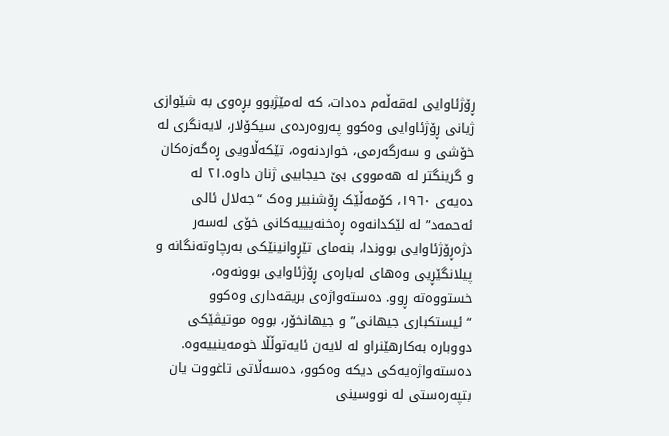ڕۆژئاوایی لەقەڵەم دەدات، کە لەمێژبوو بڕەوی بە شێوازی ژیانی ڕۆژئاوایی وەکوو پەروەردەی سیکۆلار، لایەنگری لە خۆشی و سەرگەرمی، خواردنەوە، تێکەڵاویی ڕەگەزەکان و گرینگتر لە هەمووی بێ حیجابیی ژنان داوە.٢١ لە دەیەی ١٩٦٠، کۆمەڵێک ڕۆشنبیر وەک “جەلال ئالی ئەحمەد” لە لێکدانەوە ڕەخنەیییەکانی خۆی لەسەر دژەڕۆژئاوایی بووندا، بنەمای تێڕوانینێکی بەرچاوتەنگانە و پیلانگێڕیی وەهای لەبارەی ڕۆژئاوایی بوونەوە، خستووەتە ڕوو. دەستەواژەی بریقەداری وەکوو “ئیستکباری جیهانی” و جیهانخۆر، بووە موتیڤێکی دووبارە بەکارهێنراو لە لایەن ئایەتوڵڵا خومەینییەوە. دەستەواژەیەکی دیکە وەکوو، دەسەڵاتی تاغووت یان بتپەرەستی لە نووسینی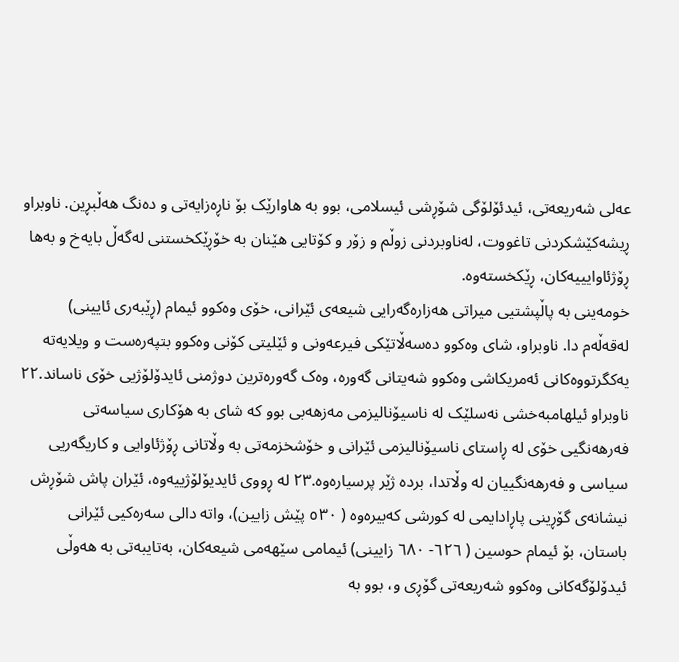عەلی شەریعەتی، ئیدئۆلۆگی شۆڕشی ئیسلامی، بوو بە هاوارێک بۆ ناڕەزایەتی و دەنگ هەڵبڕین. ناوبراو ڕیشەکێشکردنی تاغووت، لەناوبردنی زوڵم و زۆر و کۆتایی هێنان بە خۆڕێکخستنی لەگەڵ بایەخ و بەها ڕۆژئاوایییەکان، ڕێکخستەوە.
خومەینی بە پاڵپشتیی میراتی هەزارەگەرایی شیعەی ئێرانی، خۆی وەکوو ئیمام (ڕێبەری ئایینی) لەقەڵەم دا. ناوبراو، شای وەکوو دەسەڵاتێکی فیرعەونی و ئێلیتی کۆنی وەکوو بتپەرەست و ویلایەتە یەکگرتووەکانی ئەمریکاشی وەکوو شەیتانی گەورە، وەک گەورەترین دوژمنی ئایدۆلۆژیی خۆی ناساند.٢٢ ناوبراو ئیلهامبەخشی نەسلێک لە ناسیۆنالیزمی مەزهەبی بوو کە شای بە هۆکاری سیاسەتی فەرهەنگیی خۆی لە ڕاستای ناسیۆنالیزمی ئێرانی و خۆشخزمەتی بە وڵاتانی ڕۆژئاوایی و کاریگەریی سیاسی و فەرهەنگییان لە وڵاتدا، بردە ژێر پرسیارەوە.٢٣ لە ڕووی ئایدیۆلۆژییەوە، ئێران پاش شۆڕش نیشانەی گۆڕینی پاڕادایمی لە کورشی کەبیرەوە ( ٥٣٠ پێش زایین)، واتە دالی سەرەکیی ئێرانی باستان، بۆ ئیمام حوسین ( ٦٢٦- ٦٨٠ زایینی) ئیمامی سێهەمی شیعەکان، بەتایبەتی بە هەوڵی ئیدۆلۆگەکانی وەکوو شەریعەتی گۆڕی و، بوو بە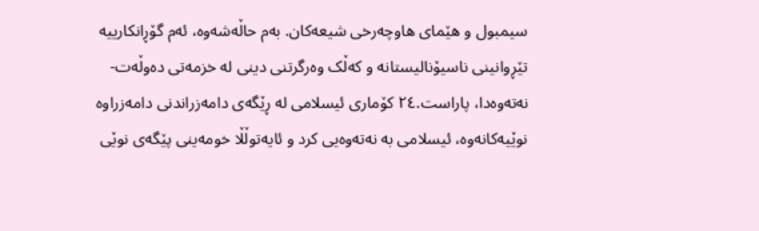سیمبول و هێمای هاوچەرخی شیعەکان. بەم حاڵەشەوە، ئەم گۆڕانکارییە تێڕوانینی ناسیۆنالیستانە و کەڵک وەرگرتنی دینی لە خزمەتی دەوڵەت- نەتەوەدا، پاراست.٢٤ کۆماری ئیسلامی لە ڕێگەی دامەزراندنی دامەزراوە نوێیەکانەوە، ئیسلامی بە نەتەوەیی کرد و ئایەتوڵڵا خومەینی پێگەی نوێی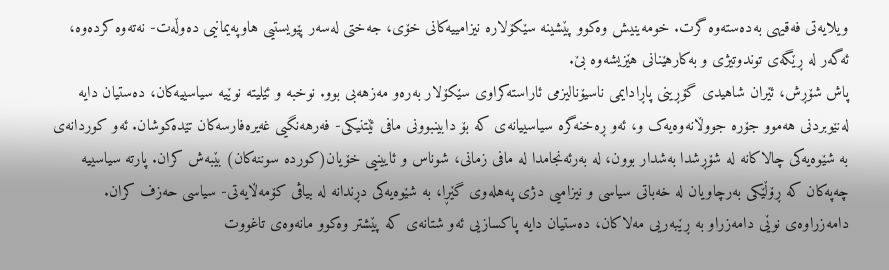ویلایەتی فەقیهی بەدەستەوە گرت. خومەینیش وەکوو پێشینە سێکۆلارە نیزامییەکانی خۆی، جەختی لەسەر پێویستیی هاوپەیمانیی دەوڵەت- نەتەوە کردەوە، ئەگەر لە ڕێگەی توندوتیژی و بەکارهێنانی هێزیشەوە بێ.
پاش شۆڕش، ئێران شاهیدی گۆڕینی پاڕادایمی ناسیۆنالیزمی ئاراستەکراوی سێکۆلار بەرەو مەزهەبی بوو. نوخبە و ئێلیتە نوێیە سیاسییەکان، دەستیان دایە لەنێوبردنی هەموو جۆرە جووڵانەوەیەک و، ئەو ڕەخنەگرە سیاسییانەی کە بۆ دابینبوونی مافی ئێتنیکی- فەرهەنگیی غەیرەفارسەکان تێدەکوشان. ئەو کوردانەی بە شێوەیەکی چالاکانە لە شۆڕشدا بەشدار بوون، لە بەرئەنجامدا لە مافی زمانی، شوناس و ئایینیی خۆیان(کوردە سوننەکان) بێبەش کران. پارتە سیاسییە چەپەکان کە ڕۆڵێکی بەرچاویان لە خەباتی سیاسی و نیزامیی دژی پەهلەوی گێڕا، بە شێوەیەکی دڕندانە لە بیاڤی کۆمەڵایەتی- سیاسی حەزف کران. دامەزراوەی نوێی دامەزراو بە ڕێبەریی مەلاکان، دەستیان دایە پاکسازیی ئەو شتانەی کە پێشتر وەکوو مانەوەی تاغووت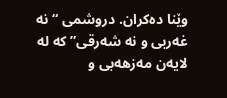وێنا دەکران. دروشمی “نە غەربی و نە شەرقی” کە لە لایەن مەزهەبی و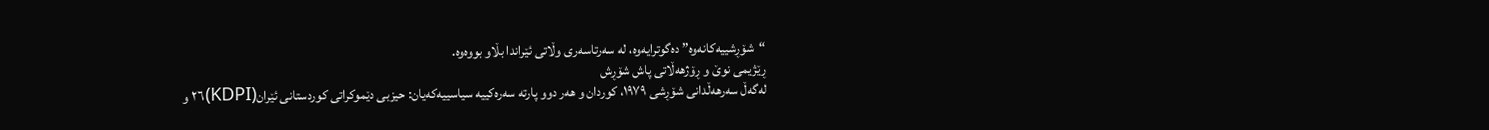“شۆڕشییەکانەوە” دەگوترایەوە، لە سەرتاسەری وڵاتی ئێراندا بڵاو بووەوە.
ڕێژیمی نوێ و ڕۆژهەڵاتی پاش شۆڕش
لەگەڵ سەرهەڵدانی شۆڕشی ١٩٧٩، کوردان و هەر دوو پارتە سەرەکییە سیاسییەکەیان: حیزبی دێموکراتی کوردستانی ئێران(KDPI)٢٦ و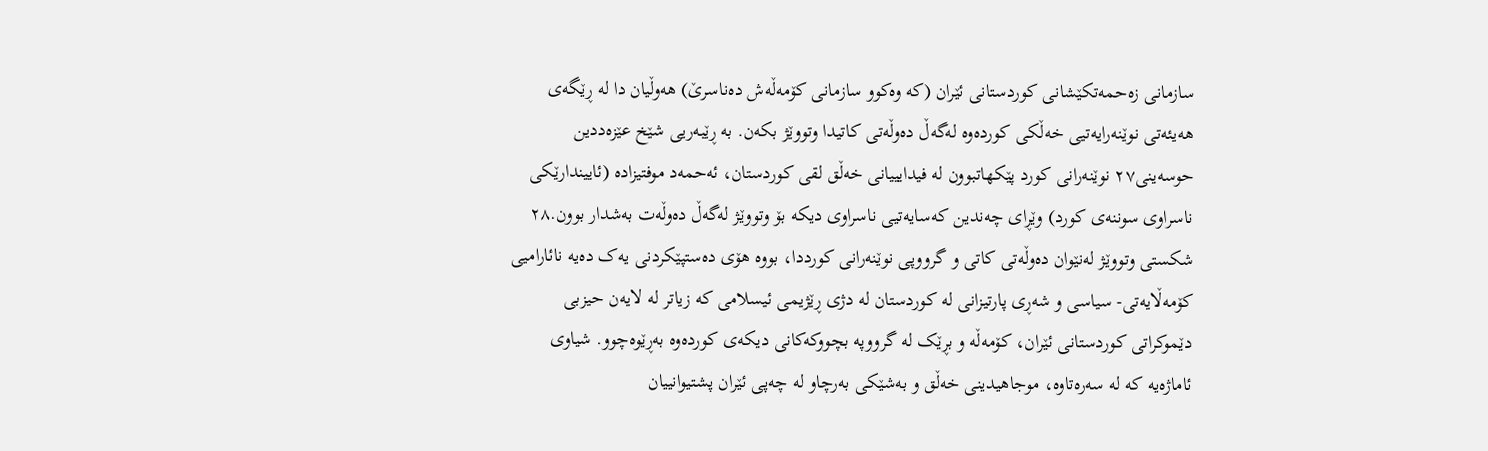سازمانی زەحمەتکێشانی کوردستانی ئێران (کە وەکوو سازمانی کۆمەڵەش دەناسرێ) هەوڵیان دا لە ڕێگەی هەیئەتی نوێنەرایەتیی خەڵکی کوردەوە لەگەڵ دەوڵەتی کاتیدا وتووێژ بکەن. بە ڕێبەریی شێخ عێزەددین حوسەینی٢٧ نوێنەرانی کورد پێکهاتبوون لە فیدایییانی خەڵق لقی کوردستان، ئەحمەد موفتیزادە (ئاییندارێکی ناسراوی سوننەی کورد) وێڕای چەندین کەسایەتیی ناسراوی دیکە بۆ وتووێژ لەگەڵ دەوڵەت بەشدار بوون.٢٨ شکستی وتووێژ لەنێوان دەوڵەتی کاتی و گرووپی نوێنەرانی کورددا، بووە هۆی دەستپێکردنی یەک دەیە نائارامیی کۆمەڵایەتی- سیاسی و شەڕی پارتیزانی لە کوردستان لە دژی ڕێژیمی ئیسلامی کە زیاتر لە لایەن حیزبی دێموکراتی کوردستانی ئێران، کۆمەڵە و بڕێک لە گرووپە بچووکەکانی دیکەی کوردەوە بەڕێوەچوو. شیاوی ئاماژەیە کە لە سەرەتاوە، موجاهیدینی خەڵق و بەشێکی بەرچاو لە چەپی ئێران پشتیوانییان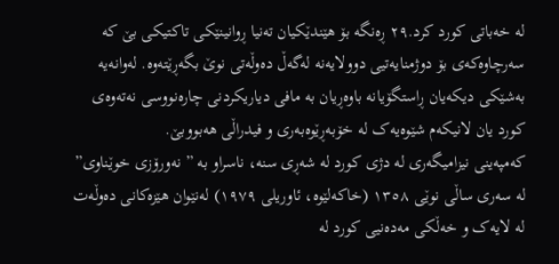لە خەباتی کورد کرد.٢٩ ڕەنگە بۆ هێندێکیان تەنیا ڕوانینێکی تاکتیکی بێ کە سەرچاوەکەی بۆ دوژمنایەتیی دوولایەنە لەگەڵ دەوڵەتی نوێ بگەڕێتەوە. لەوانەیە بەشێکی دیکەیان ڕاستگۆیانە باوەڕیان بە مافی دیاریکردنی چارەنووسی نەتەوەی کورد یان لانیکەم شێوەیەک لە خۆبەڕێوەبەری و فیدراڵی هەبووبێ.
کەمپەینی نیزامیگەری لە دژی کورد لە شەڕی سنە، ناسراو بە ” نەورۆزی خوێناوی” لە سەری ساڵی نوێی ١٣٥٨ (خاکەلێوە، ئاوریلی ١٩٧٩) لەنێوان هێزەکانی دەوڵەت لە لایەک و خەڵکی مەدەنیی کورد لە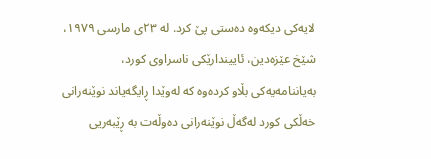لایەکی دیکەوە دەستی پێ کرد. لە ٢٣ی مارسی ١٩٧٩، شێخ عێزەدین، ئاییندارێکی ناسراوی کورد، بەیاننامەیەکی بڵاو کردەوە کە لەوێدا ڕایگەیاند نوێنەرانی خەڵکی کورد لەگەڵ نوێنەرانی دەوڵەت بە ڕێبەریی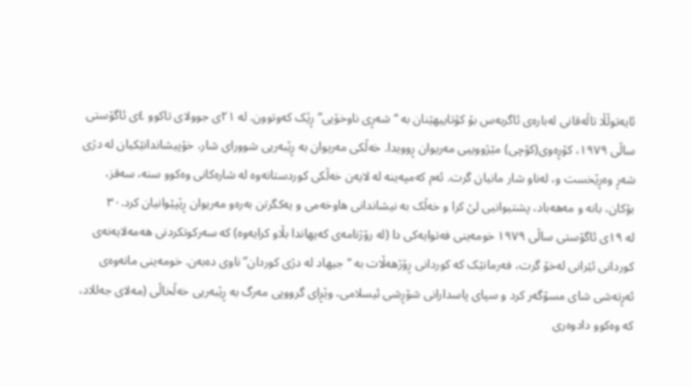ئایەتوڵڵا تاڵەقانی لەبارەی ئاگربەس بۆ کۆتاییهێنان بە “شەڕی ناوخۆیی” ڕێک کەوتوون. لە ٢١ی جوولای تاکوو ٤ی ئاگۆستی ساڵی ١٩٧٩، کۆڕەوی(کۆچی) مێژووییی مەریوان ڕوویدا. خەڵکی مەریوان بە ڕێبەریی شوورای شار، خۆپیشاندانێکیان لە دژی شەڕ وەڕێخست و، لەناو شار مانیان گرت. ئەم کەمپەینە لە لایەن خەڵکی کوردستانەوە لە شارەکانی وەکوو سنە، سەقز، بۆکان، بانە و مەهەباد، پشتیوانیی لێ کرا و خەڵک بە نیشاندانی هاوخەمی و یەکگرتن بەرەو مەریوان ڕێپێوانیان کرد.٣٠
لە ١٩ی ئاگۆستی ساڵی ١٩٧٩ خومەینی فەتوایەکی دا (لە رۆژنامەی کەیهاندا بڵاو کرایەوە) کە سەرکوتکردنی هەمەلایەنەی کوردانی ئێرانی لەخۆ گرت، فەرمانێک کە کوردانی ڕۆژهەڵات بە “جیهاد لە دژی کوردان” ناوی دەبەن. خومەینی مانەوەی ئەڕتەشی شای مسۆگەر کرد و سپای پاسدارانی شۆڕشی ئیسلامی، وێڕای گرووپی مەرگ بە ڕێبەریی خەڵخاڵی (مەلای جەللاد، کە وەکوو دادوەری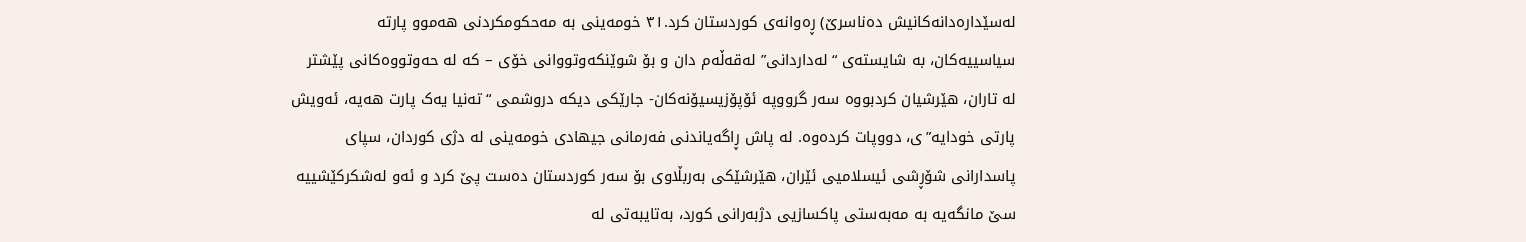لەسێدارەدانەکانیش دەناسرێ) ڕەوانەی کوردستان کرد.٣١ خومەینی بە مەحکومکردنی هەموو پارتە سیاسییەکان، بە شایستەی “لەداردانی” لەقەڵەم دان و بۆ شوێنکەوتووانی خۆی – کە لە حەوتووەکانی پێشتر لە تاران، هێرشیان کردبووە سەر گرووپە ئۆپۆزیسیۆنەکان- جارێکی دیکە دروشمی “تەنیا یەک پارت هەیە، ئەویش پارتی خودایە”ی، دووپات کردەوە. لە پاش ڕاگەیاندنی فەرمانی جیهادی خومەینی لە دژی کوردان، سپای پاسدارانی شۆڕشی ئیسلامیی ئێران، هێرشێکی بەربڵاوی بۆ سەر کوردستان دەست پێ کرد و ئەو لەشکرکێشییە سێ مانگەیە بە مەبەستی پاکسازیی دژبەرانی کورد، بەتایبەتی لە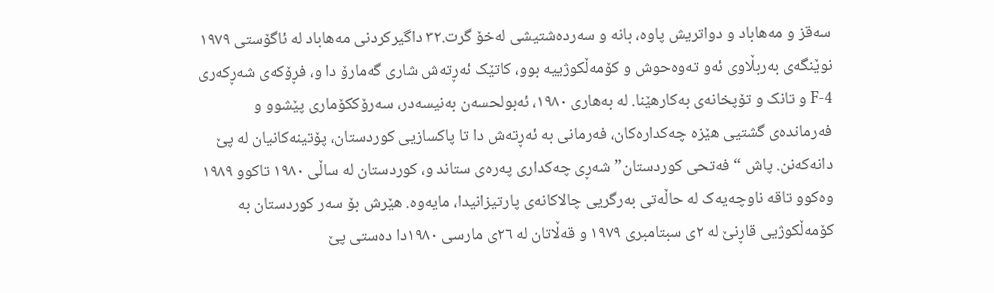سەقز و مەهاباد و دواتریش پاوە، بانە و سەردەشتیشی لەخۆ گرت.٣٢ داگیرکردنی مەهاباد لە ئاگۆستی ١٩٧٩ نوێنگەی بەربڵاوی ئەو تەوەحوش و کۆمەڵکوژییە بوو، کاتێک ئەڕتەش شاری گەمارۆ دا و، فڕۆکەی شەڕکەری F-4 و تانک و تۆپخانەی بەکارهێنا. لە بەهاری ١٩٨٠، ئەبولحسەن بەنیسەدر، سەرۆککۆماری پێشوو و فەرماندەی گشتیی هێزە چەکدارەکان، فەرمانی بە ئەڕتەش دا تا پاکسازیی کوردستان، پۆتینەکانیان لە پێ دانەکەنن. پاش “فەتحی کوردستان” شەڕی چەکداری پەرەی ستاند و، کوردستان لە ساڵی ١٩٨٠ تاکوو ١٩٨٩ وەکوو تاقە ناوچەیەک لە حاڵەتی بەرگریی چالاکانەی پارتیزانیدا، مایەوە. هێرش بۆ سەر کوردستان بە کۆمەڵکوژیی قاڕنێ لە ٢ی سبتامبری ١٩٧٩ و قەڵاتان لە ٢٦ی مارسی ١٩٨٠دا دەستی پێ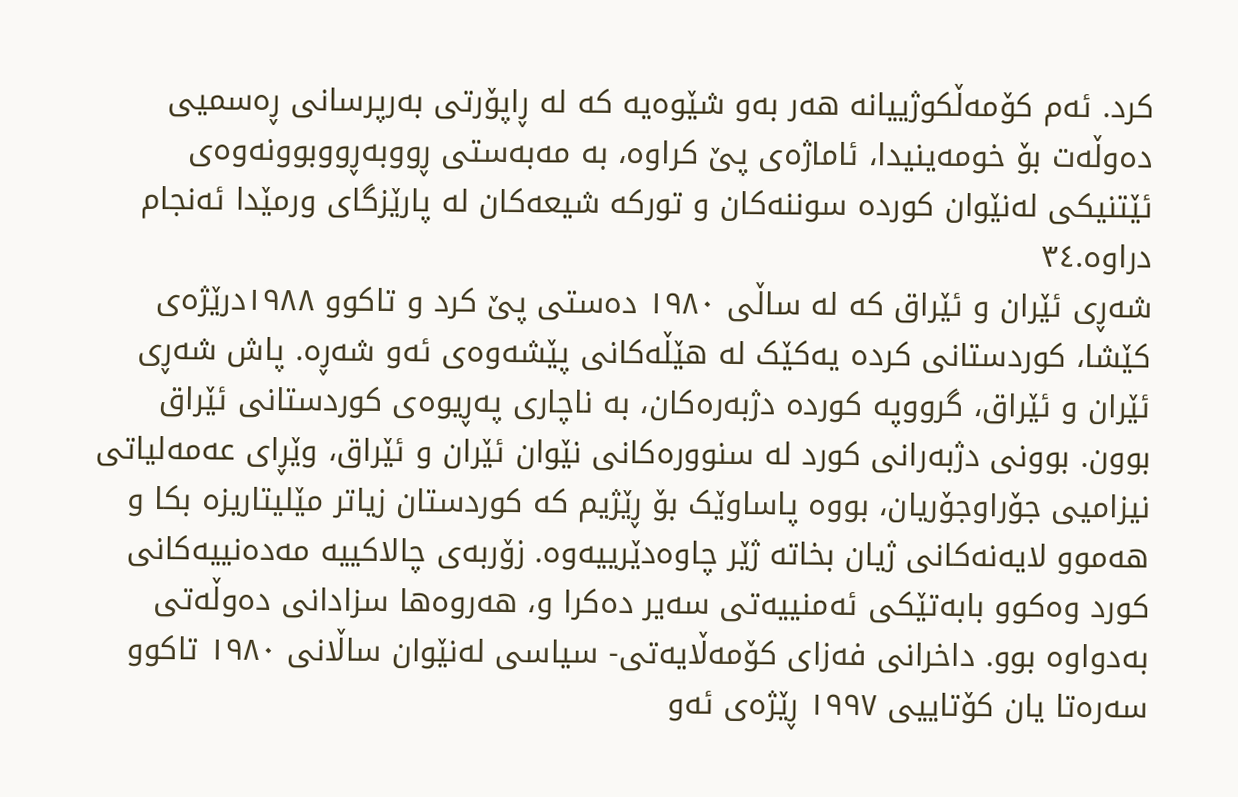کرد. ئەم کۆمەڵکوژییانە هەر بەو شێوەیە کە لە ڕاپۆرتی بەرپرسانی ڕەسمیی دەوڵەت بۆ خومەینیدا، ئاماژەی پێ کراوە، بە مەبەستی ڕووبەڕووبوونەوەی ئێتنیکی لەنێوان کوردە سوننەکان و تورکە شیعەکان لە پارێزگای ورمێدا ئەنجام دراوە.٣٤
شەڕی ئێران و ئێراق کە لە ساڵی ١٩٨٠ دەستی پێ کرد و تاکوو ١٩٨٨درێژەی کێشا، کوردستانی کردە یەکێک لە هێڵەکانی پێشەوەی ئەو شەڕە. پاش شەڕی ئێران و ئێراق، گرووپە کوردە دژبەرەکان، بە ناچاری پەڕیوەی کوردستانی ئێراق بوون. بوونی دژبەرانی کورد لە سنوورەکانی نێوان ئێران و ئێراق، وێڕای عەمەلیاتی نیزامیی جۆراوجۆریان، بووە پاساوێک بۆ ڕێژیم کە کوردستان زیاتر مێلیتاریزە بکا و هەموو لایەنەکانی ژیان بخاتە ژێر چاوەدێرییەوە. زۆربەی چالاکییە مەدەنییەکانی کورد وەکوو بابەتێکی ئەمنییەتی سەیر دەکرا و، هەروەها سزادانی دەوڵەتی بەدواوە بوو. داخرانی فەزای کۆمەڵایەتی- سیاسی لەنێوان ساڵانی ١٩٨٠ تاکوو سەرەتا یان کۆتاییی ١٩٩٧ ڕێژەی ئەو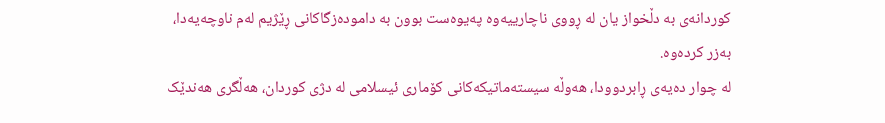کوردانەی بە دڵخواز یان لە ڕووی ناچارییەوە پەیوەست بوون بە دامودەزگاکانی ڕێژیم لەم ناوچەیەدا، بەزر کردەوە.
لە چوار دەیەی ڕابردوودا، هەوڵە سیستەماتیکەکانی کۆماری ئیسلامی لە دژی کوردان، هەڵگری هەندێک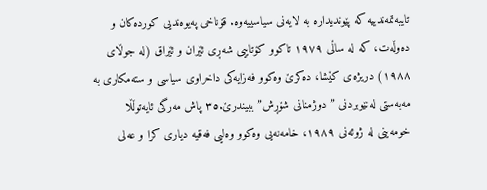تایبەتمەندییە کە پێوندیدارە بە لایەنی سیاسییەوە. قۆناخی پەیوەندیی کوردەکان و دەوڵەت، کە لە ساڵی ١٩٧٩ تاکوو کۆتاییی شەڕی ئێران و ئێراق (لە جوڵای ١٩٨٨) دریژەی کێشا، دەکرێ وەکوو فەزایەکی داخراوی سیاسی و ستەمکاری بە مەبەستی لەنێوبردنی ” دوژمنانی شۆڕش” ببیندرێ.٣٥ پاش مەرگی ئایەتوڵڵا خومەینی لە ژوئەنی ١٩٨٩، خامەنەیی وەکوو وەلیی فەقیه دیاری کرا و عەلی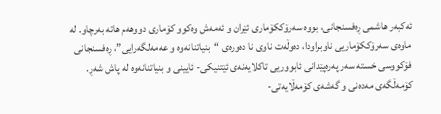ئەکبەر هاشمی ڕەفسنجانی، بووە سەرۆککۆماری ئێران و ئەمەش وەکوو کۆماری دووهەم هاتە بەرچاو. لە ماوەی سەرۆککۆماریی ناوبراودا، دەوڵەت ناوی نا دەورەی “بنیاتنانەوە و عەمەلگەرایی”، ڕەفسنجانی فۆکووسی خستە سەر پەرەپێدانی ئابووریی تاکلایەنەی ئێتنیکی- ئایینی و بنیاتنانەوە لە پاش شەڕ. کۆمەڵگەی مەدەنی و گەشەی کۆمەڵایەتی-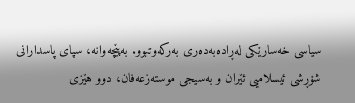سیاسی خەسارێکی لەڕادەبەدەری بەرکەوتبوو. بەپێچەوانە، سپای پاسدارانی شۆڕشی ئیسلامیی ئێران و بەسیجی موستەزعەفان، دوو هێزی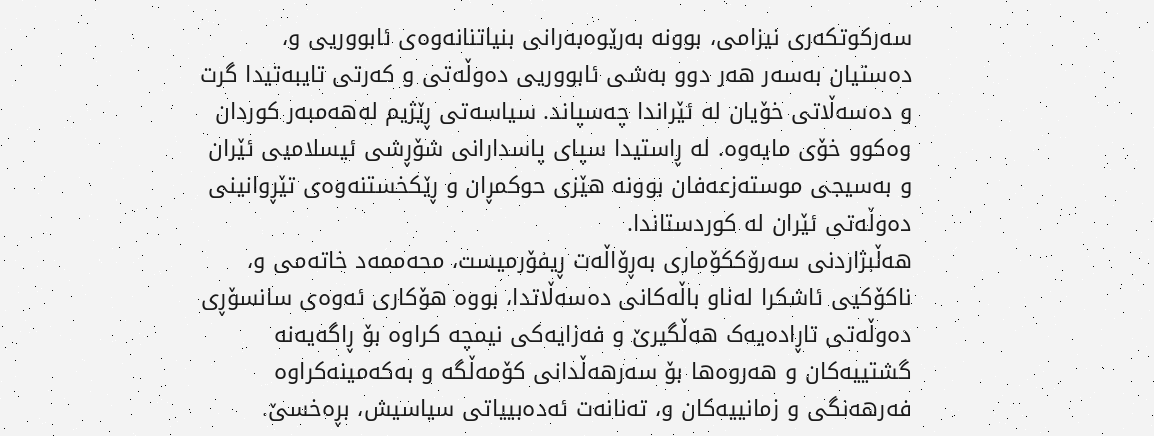سەرکوتکەری نیزامی، بوونە بەرێوەبەرانی بنیاتنانەوەی ئابووریی و، دەستیان بەسەر هەر دوو بەشی ئابووریی دەوڵەتی و کەرتی تایبەتیدا گرت و دەسەڵاتی خۆیان لە ئێراندا چەسپاند. سیاسەتی ڕێژیم لەهەمبەر کوردان وەکوو خۆی مایەوە. لە ڕاستیدا سپای پاسدارانی شۆڕشی ئیسلامیی ئێران و بەسیجی موستەزعەفان بوونە هێزی حوکمڕان و ڕێکخستنەوەی تێڕوانینی دەوڵەتی ئێران لە کوردستاندا.
هەڵبژاردنی سەرۆککۆماری بەڕۆاڵەت ڕیفۆرمیست، محەممەد خاتەمی و، ناکۆکیی ئاشکرا لەناو باڵەکانی دەسەڵاتدا، بووە هۆکاری ئەوەی سانسۆڕی دەوڵەتی تاڕادەیەک هەڵگیرێ و فەزایەکی نیمچە کراوە بۆ ڕاگەیەنە گشتییەکان و هەروەها بۆ سەرهەڵدانی کۆمەڵگە و بەکەمینەکراوە فەرهەنگی و زمانییەکان و، تەنانەت ئەدەبییاتی سیاسیش، بڕەخسێ.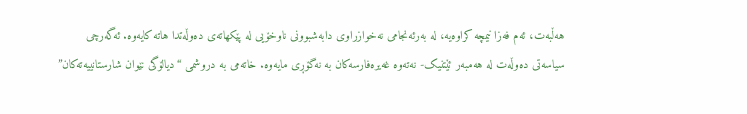هەڵبەت، ئەم فەزا نیمچە کراوەیە، لە بەرئەنجامی نەخوازراوی دابەشبوونی ناوخۆیی لە پێکهاتەی دەوڵەتدا هاتە کایەوە. ئەگەرچی سیاسەتی دەوڵەت لە هەمبەر ئێتنیک- نەتەوە غەیرەفارسەکان بە نەگۆڕی مایەوە. خاتەمی بە دروشمی “دیالۆگی نێوان شارستانییەتەکان”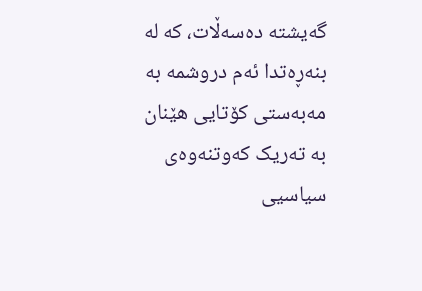گەیشتە دەسەڵات، کە لە بنەڕەتدا ئەم دروشمە بە مەبەستی کۆتایی هێنان بە تەریک کەوتنەوەی سیاسیی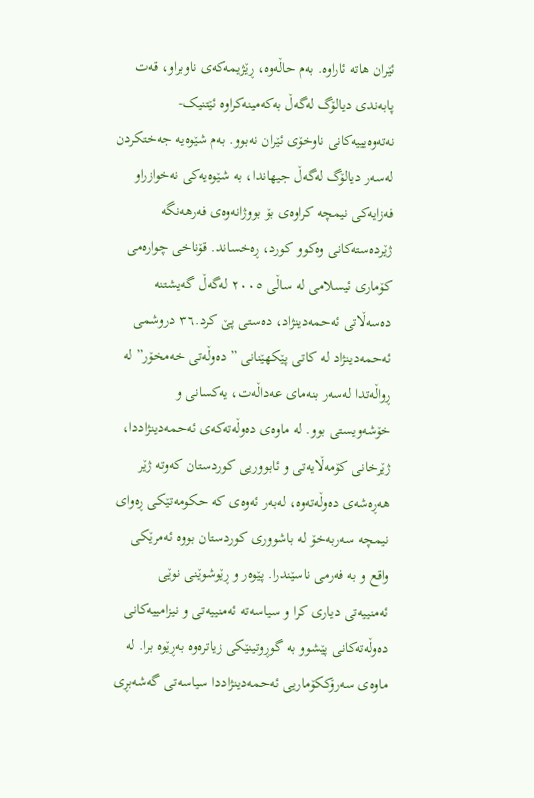ئێران هاتە ئاراوە. بەم حاڵەوە، ڕێژیمەکەی ناوبراو، قەت پابەندی دیالۆگ لەگەڵ بەکەمینەکراوە ئێتنیک- نەتەوەیییەکانی ناوخۆی ئێران نەبوو. بەم شێوەیە جەختکردن لەسەر دیالۆگ لەگەڵ جیهاندا، بە شێوەیەکی نەخوازراو فەزایەکی نیمچە کراوەی بۆ بووژانەوەی فەرهەنگە ژێردەستەکانی وەکوو کورد، ڕەخساند. قۆناخی چوارەمی کۆماری ئیسلامی لە ساڵی ٢٠٠٥ لەگەڵ گەیشتنە دەسەڵاتی ئەحمەدینژاد، دەستی پێ کرد.٣٦ دروشمی ئەحمەدینژاد لە کاتی پێکهێنانی ” دەوڵەتی خەمخۆر” لە ڕواڵەتدا لەسەر بنەمای عەداڵەت، یەکسانی و خۆشەویستی بوو. لە ماوەی دەوڵەتەکەی ئەحمەدینژاددا، ژێرخانی کۆمەڵایەتی و ئابووریی کوردستان کەوتە ژێر هەڕەشەی دەوڵەتەوە، لەبەر ئەوەی کە حکومەتێکی ڕەوای نیمچە سەربەخۆ لە باشووری کوردستان بووە ئەمرێکی واقع و بە فەرمی ناسێندرا. پێوەر و ڕێوشوێنی نوێی ئەمنییەتی دیاری کرا و سیاسەتە ئەمنییەتی و نیزامییەکانی دەوڵەتەکانی پێشوو بە گوڕوتینێکی زیاترەوە بەڕێوە برا. لە ماوەی سەرۆککۆماریی ئەحمەدینژاددا سیاسەتی گەشەبڕی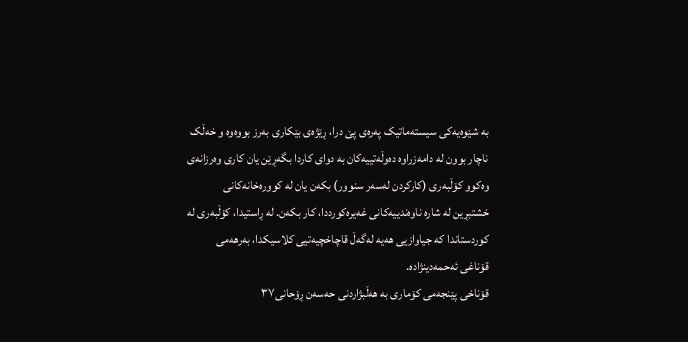بە شێوەیەکی سیستەماتیک پەرەی پێ درا، ڕێژەی بێکاری بەرز بووەوە و خەڵک ناچار بوون لە دامەزراوە دەوڵەتییەکان بە دوای کاردا بگەڕێن یان کاری وەرزانەی وەکوو کۆڵبەری (کارکردن لەسەر سنوور) بکەن یان لە کوورەخانەکانی خشتبڕین لە شارە ناوەندییەکانی غەیرەکورددا، کار بکەن. لە ڕاستیدا، کۆڵبەری لە کوردستاندا کە جیاوازیی هەیە لەگەڵ قاچاخچیەتیی کلاسیکدا، بەرهەمی قۆناغی ئەحمەدینژادە.
قۆناخی پێنجەمی کۆماری بە هەڵبژاردنی حەسەن ڕۆحانی٣٧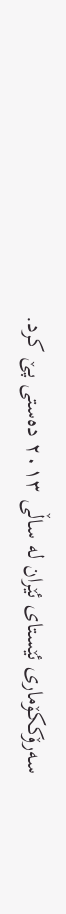سەرۆککۆماری ئێستای ئێران لە ساڵی ٢٠١٣ دەستی پێ کرد.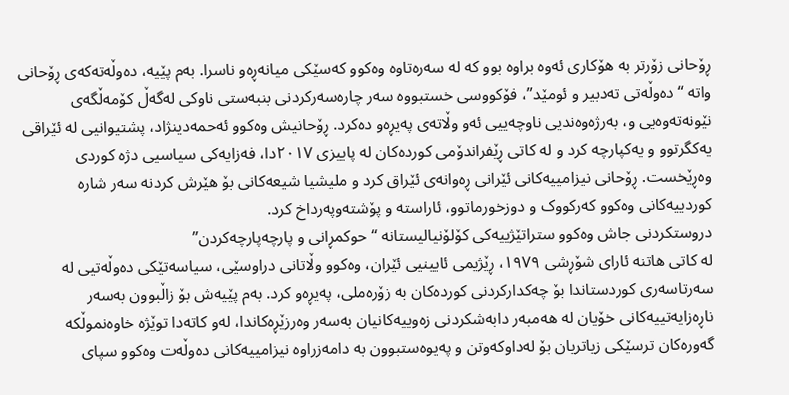ڕۆحانی زۆرتر بە هۆکاری ئەوە براوە بوو کە لە سەرەتاوە وەکوو کەسێکی میانەڕەو ناسرا. بەم پێیە، دەوڵەتەکەی ڕۆحانی واتە “دەوڵەتی تەدبیر و ئومێد”، فۆکووسی خستبووە سەر چارەسەرکردنی بنبەستی ناوکی لەگەڵ کۆمەڵگەی نێونەتەوەیی و، بەرژەوەندیی ناوچەییی ئەو وڵاتەی پەیڕەو دەکرد. ڕۆحانیش وەکوو ئەحمەدینژاد، پشتیوانیی لە ئێراقی یەکگرتوو و یەکپارچە کرد و لە کاتی ڕێفراندۆمی کوردەکان لە پاییزی ٢٠١٧دا، فەزایەکی سیاسیی دژە کوردی وەڕێخست. ڕۆحانی نیزامییەکانی ئێرانی ڕەوانەی ئێراق کرد و ملیشیا شیعەکانی بۆ هێرش کردنە سەر شارە کوردییەکانی وەکوو کەرکووک و دوزخورماتوو، ئاراستە و پۆشتەوپەرداخ کرد.
دروستکردنی جاش وەکوو ستراتێژییەکی کۆلۆنیالیستانە “حوکمڕانی و پارچەپارچەکردن”
لە کاتی هاتنە ئارای شۆڕشی ١٩٧٩، ڕێژیمی ئایینیی ئێران، وەکوو وڵاتانی دراوسێی، سیاسەتێکی دەوڵەتیی لە سەرتاسەری کوردستاندا بۆ چەکدارکردنی کوردەکان بە زۆرەملی، پەیڕەو کرد. بەم پێیەش بۆ زاڵبوون بەسەر ناڕەزایەتییەکانی خۆیان لە هەمبەر دابەشکردنی زەوییەکانیان بەسەر وەرزێڕەکاندا، لەو کاتەدا توێژە خاوەنموڵکە گەورەکان ترسێکی زیاتریان بۆ لەداوکەوتن و پەیوەستبوون بە دامەزراوە نیزامییەکانی دەوڵەت وەکوو سپای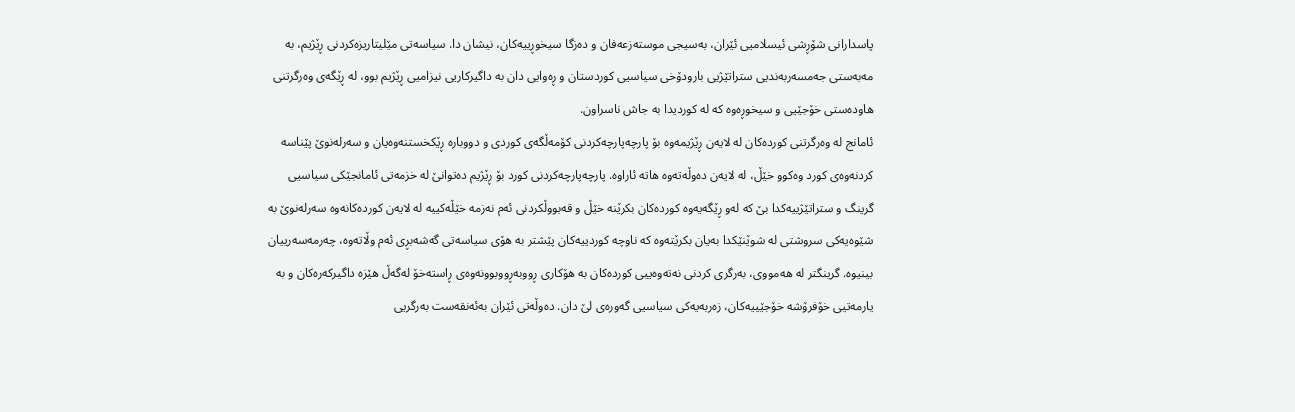پاسدارانی شۆڕشی ئیسلامیی ئێران، بەسیجی موستەزعەفان و دەزگا سیخوڕییەکان، نیشان دا. سیاسەتی مێلیتاریزەکردنی ڕێژیم، بە مەبەستی جەمسەربەندیی ستراتێژیی بارودۆخی سیاسیی کوردستان و ڕەوایی دان بە داگیرکاریی نیزامیی ڕێژیم بوو، لە ڕێگەی وەرگرتنی هاودەستی خۆجێیی و سیخوڕەوە کە لە کوردیدا بە جاش ناسراون.
ئامانج لە وەرگرتنی کوردەکان لە لایەن ڕێژیمەوە بۆ پارچەپارچەکردنی کۆمەڵگەی کوردی و دووبارە ڕێکخستنەوەیان و سەرلەنوێ پێناسە کردنەوەی کورد وەکوو خێڵ، لە لایەن دەوڵەتەوە هاتە ئاراوە. پارچەپارچەکردنی کورد بۆ ڕێژیم دەتوانێ لە خزمەتی ئامانجێکی سیاسیی گرینگ و ستراتێژییەکدا بێ کە لەو ڕێگەیەوە کوردەکان بکرێنە خێڵ و قەبووڵکردنی ئەم نەزمە خێڵەکییە لە لایەن کوردەکانەوە سەرلەنوێ بە شێوەیەکی سروشتی لە شوێنێکدا بەیان بکرێتەوە کە ناوچە کوردییەکان پێشتر بە هۆی سیاسەتی گەشەبڕی ئەم وڵاتەوە، چەرمەسەرییان بینیوە. گرینگتر لە هەمووی، بەرگری کردنی نەتەوەییی کوردەکان بە هۆکاری ڕووبەڕووبوونەوەی ڕاستەخۆ لەگەڵ هێزە داگیرکەرەکان و بە یارمەتیی خۆفرۆشە خۆجێییەکان، زەربەیەکی سیاسیی گەورەی لێ دان. دەوڵەتی ئێران بەئەنقەست بەرگریی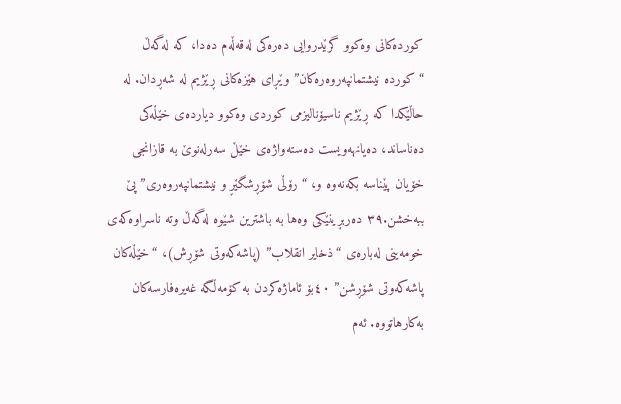کوردەکانی وەکوو گرێدروایی دەرەکی لەقەڵەم دەدا، کە لەگەڵ “کوردە نیشتمانپەروەرەکان” وێڕای هێزەکانی ڕێژیم لە شەڕدان. لە حاڵێکدا کە ڕێژیم ناسیۆنالیزمی کوردی وەکوو دیاردەی خێڵەکی دەناساند، دەیانهەویست دەستەواژەی خێڵ سەرلەنوێ بە قازانجی خۆیان پێناسە بکەنەوە و، “رۆڵی شۆڕشگێڕ و نیشتمانپەروەری” پێ ببەخشن.٣٩ دەربڕینێکی وەها بە باشترین شێوە لەگەڵ وتە ناسراوەکەی خومەینی لەبارەی “ذخایر انقلاب” (پاشەکەوتی شۆڕش)، “خێڵەکان پاشەکەوتی شۆڕشن” ٤٠بۆ ئاماژەکردن بە کۆمەڵگە غەیرەفارسەکان بەکارهاتووە. ئەم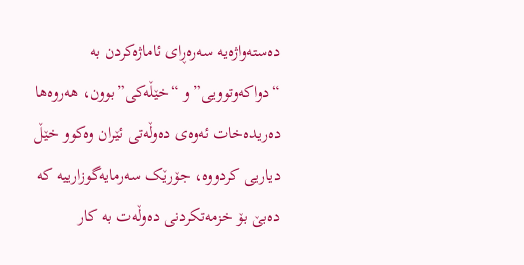دەستەواژەیە سەرەڕای ئاماژەکردن بە “دواکەوتوویی” و “خێڵەکی”بوون، هەروەها دەریدەخات ئەوەی دەوڵەتی ئێران وەکوو خێڵ دیاریی کردووە، جۆرێک سەرمایەگوزارییە کە دەبێ بۆ خزمەتکردنی دەوڵەت بە کار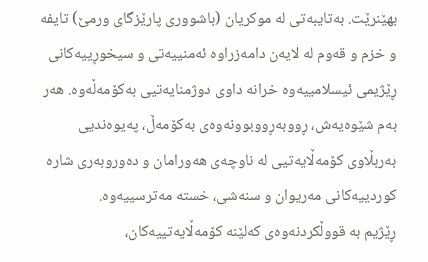بهێنرێت. بەتایبەتی لە موکریان (باشووری پارێزگای ورمێ) تایفە و خزم و قەوم لە لایەن دامەزراوە ئەمنییەتی و سیخوڕییەکانی ڕێژیمی ئیسلامییەوە خرانە داوی دوژمنایەتیی بەکۆمەڵەوە. هەر بەم شێوەیەش، ڕووبەڕووبوونەوەی بەکۆمەڵ، پەیوەندیی بەربڵاوی کۆمەڵایەتیی لە ناوچەی هەورامان و دەوروبەری شارە کوردییەکانی مەریوان و سنەشی، خستە مەترسییەوە.
ڕێژیم بە قووڵکردنەوەی کەلێنە کۆمەڵایەتییەکان،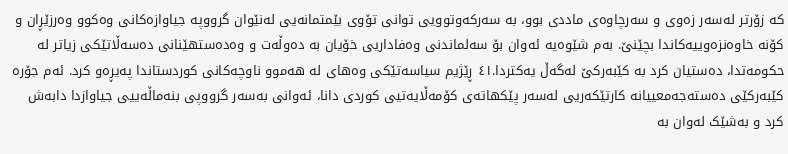کە زۆرتر لەسەر زەوی و سەرچاوەی ماددی بوو، بە سەرکەوتوویی توانی تۆوی بێمتمانەیی لەنێوان گرووپە جیاوازەکانی وەکوو وەرزێڕان و کۆنە خاوەنزەوییەکاندا بچێنێ. بەم شێوەیە ئەوان بۆ سەلماندنی وەفاداریی خۆیان بە دەوڵەت و وەدەستهێنانی دەسەڵاتێکی زیاتر لە حکومەتدا، دەستیان کرد بە کێبەرکێ لەگەڵ یەکتردا.٤١ ڕێژیم سیاسەتێکی وەهای لە هەموو ناوچەکانی کوردستاندا پەیڕەو کرد. ئەم جۆرە کێبەرکێی دەستەجەمعییانە کارتێکەریی لەسەر پێکهاتەی کۆمەڵایەتیی کوردی دانا، ئەوانی بەسەر گرووپی بنەماڵەییی جیاوازدا دابەش کرد و بەشێک لەوان بە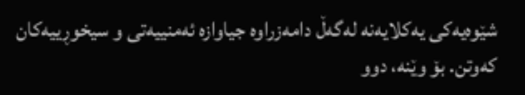شێوەیەکی یەکلایەنە لەگەڵ دامەزراوە جیاوازە ئەمنییەتی و سیخوڕییەکان کەوتن. بۆ وێنە، دوو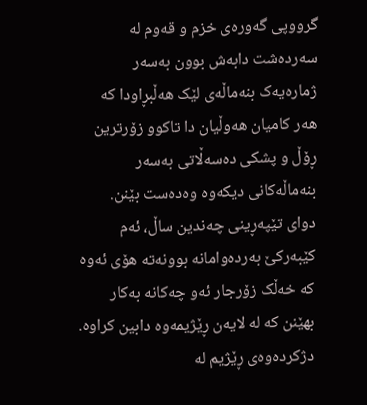گرووپی گەورەی خزم و قەوم لە سەردەشت دابەش بوون بەسەر ژمارەیەک بنەماڵەی لێک هەڵبڕاودا کە هەر کامیان هەوڵیان دا تاکوو زۆرترین ڕۆڵ و پشکی دەسەڵاتی بەسەر بنەماڵەکانی دیکەوە وەدەست بێنن. دوای تێپەڕینی چەندین ساڵ، ئەم کێبەرکێ بەردەوامانە بوونەتە هۆی ئەوە کە خەڵک زۆرجار ئەو چەکانە بەکار بهێنن کە لە لایەن ڕێژیمەوە دابین کراوە. دژکردەوەی ڕێژیم لە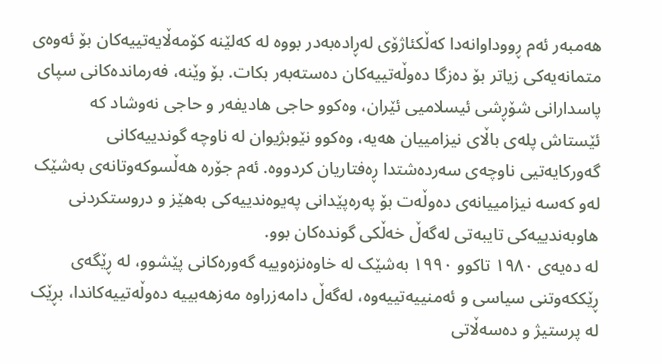هەمبەر ئەم ڕووداوانەدا کەڵکئاژۆی لەڕادەبەدر بووە لە کەلێنە کۆمەڵایەتییەکان بۆ ئەوەی متمانەیەکی زیاتر بۆ دەزگا دەوڵەتییەکان دەستەبەر بکات. بۆ وێنە، فەرماندەکانی سپای پاسدارانی شۆڕشی ئیسلامیی ئێران، وەکوو حاجی هادیفەر و حاجی نەوشاد کە ئێستاش پلەی باڵای نیزامییان هەیە، وەکوو نێوبژیوان لە ناوچە گوندییەکانی گەورکایەتیی ناوچەی سەردەشتدا ڕەفتاریان کردووە. ئەم جۆرە هەڵسوکەوتانەی بەشێک لەو کەسە نیزامییانەی دەوڵەت بۆ پەرەپێدانی پەیوەندییەکی بەهێز و دروستکردنی هاوبەندییەکی تایبەتی لەگەڵ خەڵکی گوندەکان بوو.
لە دەیەی ١٩٨٠ تاکوو ١٩٩٠ بەشێک لە خاوەنزەوییە گەورەکانی پێشوو، لە ڕێگەی ڕێککەوتنی سیاسی و ئەمنییەتییەوە، لەگەڵ دامەزراوە مەزهەبییە دەوڵەتییەکاندا، بڕێک لە پرستیژ و دەسەڵاتی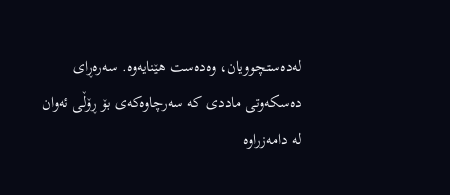لەدەستچوویان، وەدەست هێنایەوە. سەرەڕای دەسکەوتی ماددی کە سەرچاوەکەی بۆ ڕۆڵی ئەوان لە دامەزراوە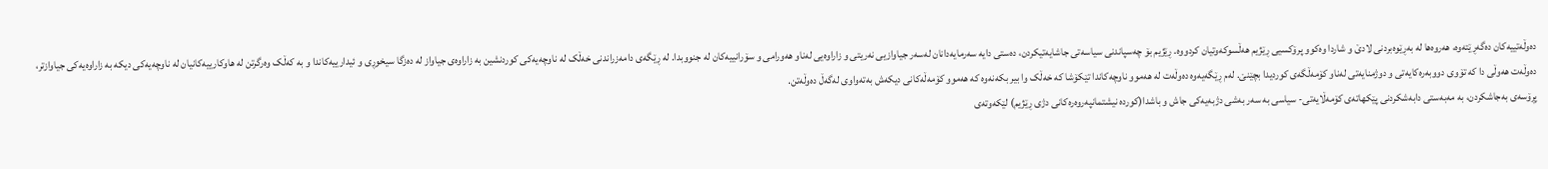دەوڵەتییەکان دەگەڕێتەوە، هەروەها لە بەڕێوەبردنی لادێ و شاردا وەکوو پرۆکسیی ڕێژیم هەڵسوکەوتیان کردووە. ڕێژیم بۆ چەسپاندنی سیاسەتی جاشایەتیکردن، دەستی دایە سەرمایەدانان لەسەر جیاوازیی نەریتی و زاراوەیی لەناو هەورامی و سۆرانییەکان لە جنووبدا. لە ڕێگەی دامەزراندنی خەڵک لە ناوچەیەکی کوردنشین بە زاراوەی جیاواز لە دەزگا سیخوڕی و ئیدارییەکاندا و بە کەڵک وەرگرتن لە هاوکارییەکانیان لە ناوچەیەکی دیکە بە زاراوەیەکی جیاوازتر، دەوڵەت هەوڵی دا کە تۆوی دووبەرەکایەتی و دوژمنایەتی لەناو کۆمەڵگەی کوردیدا بچێنێ. لەم ڕێگەیەوە دەوڵەت لە هەموو ناوچەکاندا تێکۆشا کە خەڵک وا بیر بکەنەوە کە هەموو کۆمەڵەکانی دیکەش بەتەواوی لەگەڵ دەوڵەتن.
پڕۆسەی بەجاشکردن، بە مەبەستی دابەشکردنی پێکهاتەی کۆمەڵایەتی- سیاسی بە سەر بەشی دژبەیەکی جاش و باشدا(کوردە نیشتمانپەروەرەکانی دژی ڕێژیم) لێکەوتەی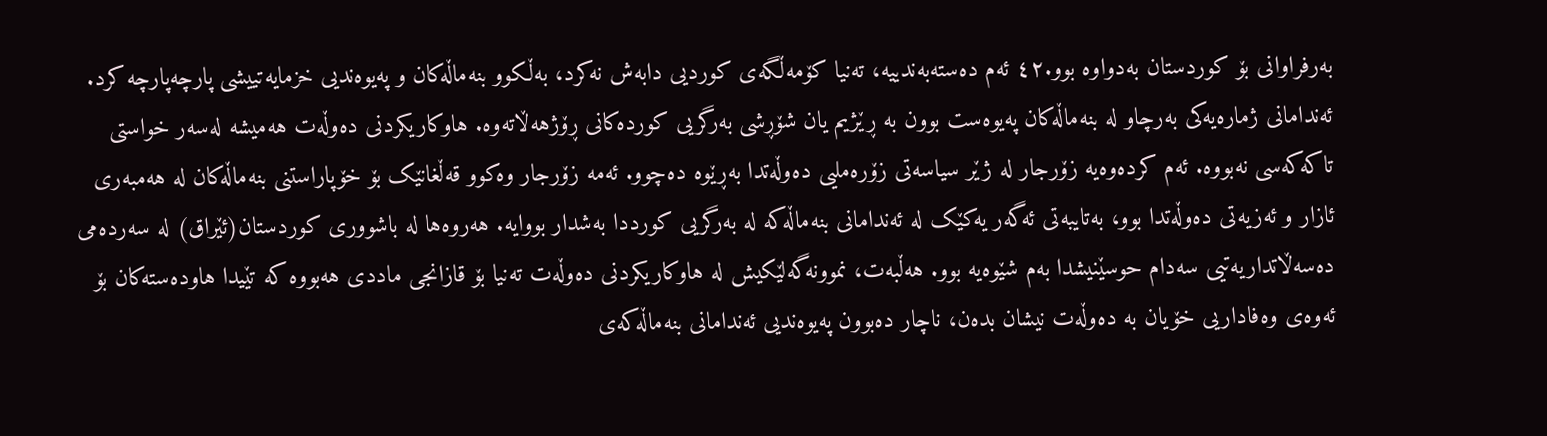بەرفراوانی بۆ کوردستان بەدواوە بوو.٤٢ ئەم دەستەبەندییە، تەنیا کۆمەڵگەی کوردیی دابەش نەکرد، بەڵکوو بنەماڵەکان و پەیوەندیی خزمایەتییشی پارچەپارچە کرد. ئەندامانی ژمارەیەکی بەرچاو لە بنەماڵەکان پەیوەست بوون بە ڕێژیم یان شۆڕشی بەرگریی کوردەکانی ڕۆژهەڵاتەوە. هاوکاریکردنی دەوڵەت هەمیشە لەسەر خواستی تاکەکەسی نەبووە. ئەم کردەوەیە زۆرجار لە ژێر سیاسەتی زۆرەملیی دەوڵەتدا بەڕێوە دەچوو. ئەمە زۆرجار وەکوو قەڵغانێک بۆ خۆپاراستنی بنەماڵەکان لە هەمبەری ئازار و ئەزیەتی دەوڵەتدا بوو، بەتایبەتی ئەگەر یەکێک لە ئەندامانی بنەماڵەکە لە بەرگریی کورددا بەشدار بووایە. هەروەها لە باشووری کوردستان(ئێراق) لە سەردەمی دەسەڵاتداریەتیی سەدام حوسێنیشدا بەم شێوەیە بوو. هەڵبەت، نموونەگەلێکیش لە هاوکاریکردنی دەوڵەت تەنیا بۆ قازانجی ماددی هەبووە کە تێیدا هاودەستەکان بۆ ئەوەی وەفاداریی خۆیان بە دەوڵەت نیشان بدەن، ناچار دەبوون پەیوەندیی ئەندامانی بنەماڵەکەی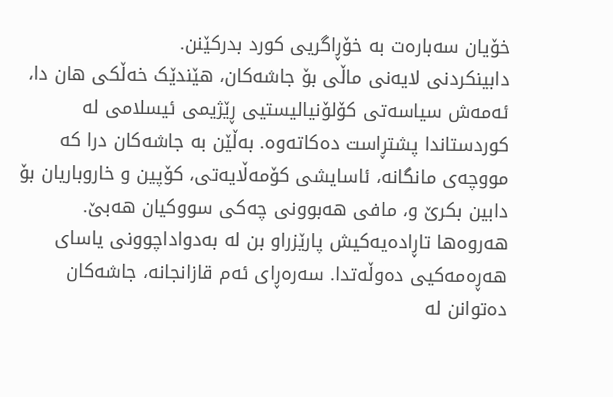خۆیان سەبارەت بە خۆڕاگریی کورد بدرکێنن.
دابینکردنی لایەنی ماڵی بۆ جاشەکان، هێندێک خەڵکی هان دا، ئەمەش سیاسەتی کۆلۆنیالیستیی ڕێژیمی ئیسلامی لە کوردستاندا پشتڕاست دەکاتەوە. بەڵێن بە جاشەکان درا کە مووچەی مانگانە، ئاسایشی کۆمەڵایەتی، کۆپین و خاروباریان بۆ دابین بکرێ و، مافی هەبوونی چەکی سووکیان هەبێ. هەروەها تاڕادەیەکیش پارێزراو بن لە بەدواداچوونی یاسای هەڕەمەکیی دەوڵەتدا. سەرەڕای ئەم قازانجانە، جاشەکان دەتوانن لە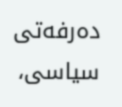دەرفەتی سیاسی،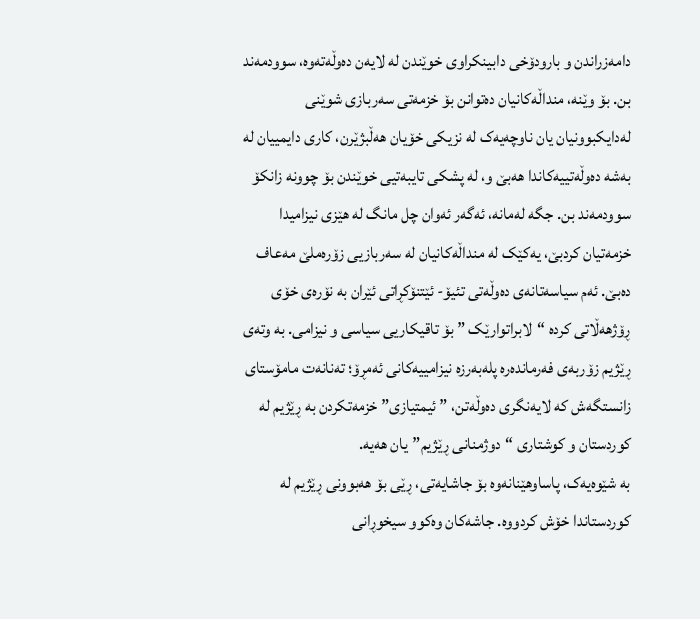دامەزراندن و بارودۆخی دابینکراوی خوێندن لە لایەن دەوڵەتەوە، سوودمەند بن. بۆ وێنە، منداڵەکانیان دەتوانن بۆ خزمەتی سەربازی شوێنی لەدایکبوونیان یان ناوچەیەک لە نزیکی خۆیان هەڵبژێرن، کاری دایمییان لە بەشە دەوڵەتییەکاندا هەبێ و، لە پشکی تایبەتیی خوێندن بۆ چوونە زانکۆ سوودمەند بن. جگە لەمانە، ئەگەر ئەوان چل مانگ لە هێزی نیزامیدا خزمەتیان کردبێ، یەکێک لە منداڵەکانیان لە سەربازیی زۆرەملێ مەعاف دەبێ. ئەم سیاسەتانەی دەوڵەتی تئیۆ- ئێتنۆکڕاتی ئێران بە نۆرەی خۆی ڕۆژهەڵاتی کردە “لابراتوارێک ” بۆ تاقیکاریی سیاسی و نیزامی. بە وتەی ڕێژیم زۆربەی فەرماندەرە پلەبەرزە نیزامییەکانی ئەمڕۆ؛ تەنانەت مامۆستای زانستگەش کە لایەنگری دەوڵەتن، ” ئیمتیازی” خزمەتکردن بە ڕێژیم لە کوردستان و کوشتاری “دوژمنانی ڕێژیم”یان هەیە.
بە شێوەیەک، پاساوهێنانەوە بۆ جاشایەتی، ڕێی بۆ هەبوونی ڕێژیم لە کوردستاندا خۆش کردووە. جاشەکان وەکوو سیخوڕانی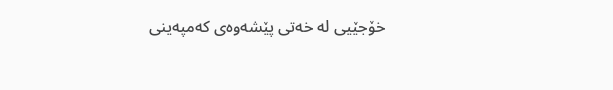خۆجێیی لە خەتی پێشەوەی کەمپەینی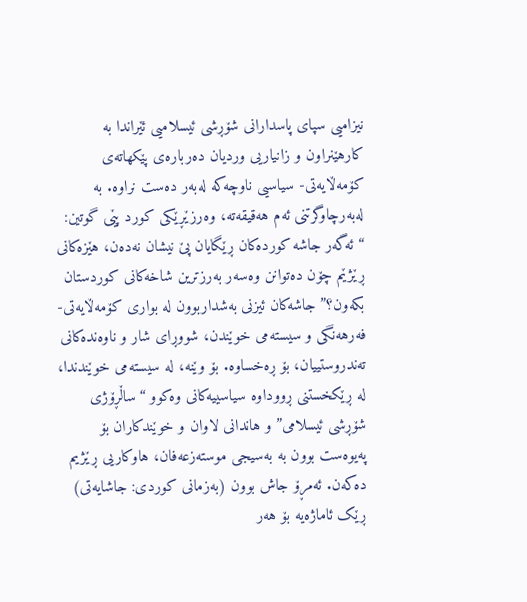نیزامیی سپای پاسدارانی شۆڕشی ئیسلامیی ئێراندا بە کارهێنراون و زانیاریی وردیان دەربارەی پێکهاتەی کۆمەڵایەتی- سیاسیی ناوچەکە لەبەر دەست نراوە. بە لەبەرچاوگرتنی ئەم هەقیقەتە، وەرزێڕێکی کورد پێی گوتین: “ئەگەر جاشە کوردەکان ڕێگایان پێ نیشان نەدەن، هێزەکانی ڕێژێم چۆن دەتوانن وەسەر بەرزترین شاخەکانی کوردستان بکەون؟” جاشەکان ئیزنی بەشداربوون لە بواری کۆمەڵایەتی- فەرهەنگی و سیستەمی خوێندن، شووڕای شار و ناوەندەکانی تەندروستییان، بۆ ڕەخساوە. بۆ وێنە، لە سیستەمی خوێندندا، لە ڕێکخستنی ڕووداوە سیاسییەکانی وەکوو “ساڵڕۆژی شۆڕشی ئیسلامی” و هاندانی لاوان و خوێندکاران بۆ پەیوەست بوون بە بەسیجی موستەزعەفان، هاوکاریی ڕێژیم دەکەن. ئەمڕۆ جاش بوون (بەزمانی کوردی: جاشایەتی) ڕێک ئاماژەیە بۆ هەر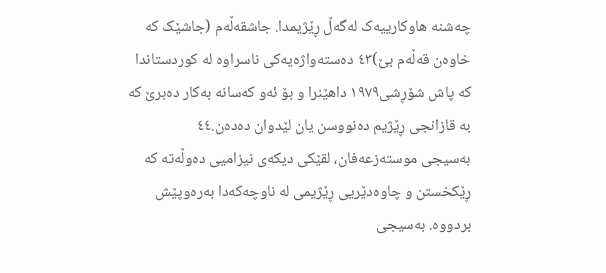چەشنە هاوکارییەک لەگەڵ ڕێژیمدا. جاشقەڵەم (جاشێک کە خاوەن قەڵەم بێ)٤٣ دەستەواژەیەکی ناسراوە لە کوردستاندا کە پاش شۆڕشی١٩٧٩ داهێنرا و بۆ ئەو کەسانە بەکار دەبرێ کە بە قازانجی ڕێژیم دەنووسن یان لێدوان دەدەن.٤٤
بەسیجی موستەزعەفان، لقێکی دیکەی نیزامیی دەوڵەتە کە ڕێکخستن و چاوەدێریی ڕێژیمی لە ناوچەکەدا بەرەوپێش بردووە. بەسیجی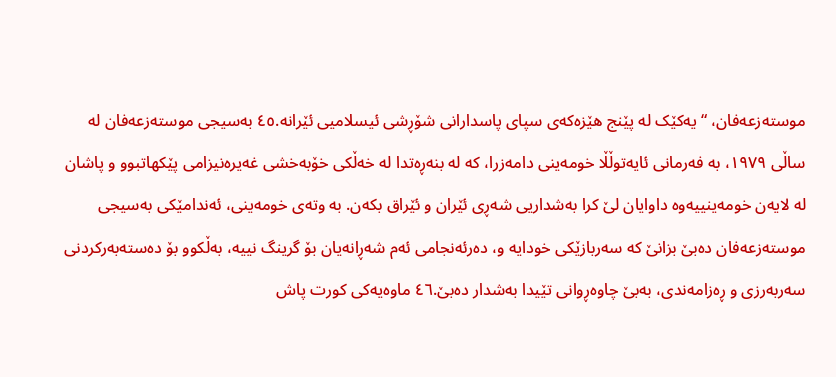موستەزعەفان، “یەکێک لە پێنج هێزەکەی سپای پاسدارانی شۆڕشی ئیسلامیی ئێرانە.٤٥ بەسیجی موستەزعەفان لە ساڵی ١٩٧٩، بە فەرمانی ئایەتوڵڵا خومەینی دامەزرا، کە لە بنەڕەتدا لە خەڵکی خۆبەخشی غەیرەنیزامی پێکهاتبوو و پاشان لە لایەن خومەینییەوە داوایان لێ کرا بەشداریی شەڕی ئێران و ئێراق بکەن. بە وتەی خومەینی، ئەندامێکی بەسیجی موستەزعەفان دەبێ بزانێ کە سەربازێکی خودایە و، دەرئەنجامی ئەم شەڕانەیان بۆ گرینگ نییە، بەڵکوو بۆ دەستەبەرکردنی سەربەرزی و ڕەزامەندی، بەبێ چاوەڕوانی تێیدا بەشدار دەبێ.٤٦ ماوەیەکی کورت پاش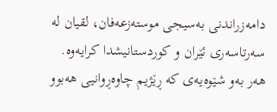دامەزراندنی بەسیجی موستەزعەفان، لقیان لە سەرتاسەری ئێران و کوردستانیشدا کرایەوە. هەر بەو شێوەیەی کە ڕێژیم چاوەڕوانیی هەبوو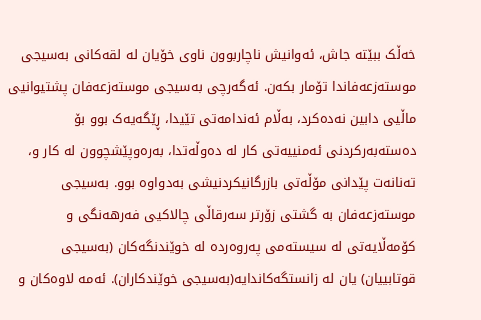خەڵک ببێتە جاش، ئەوانیش ناچاربوون ناوی خۆیان لە لقەکانی بەسیجی موستەزعەفاندا تۆمار بکەن. ئەگەرچی بەسیجی موستەزعەفان پشتیوانیی ماڵیی دابین نەدەکرد، بەڵام ئەندامەتی تێیدا، ڕێگەیەک بوو بۆ دەستەبەرکردنی ئەمنییەتی کار لە دەوڵەتدا، بەرەوپێشچوون لە کار و، تەنانەت پێدانی مۆڵەتی بازرگانیکردنیشی بەدواوە بوو. بەسیجی موستەزعەفان بە گشتی زۆرتر سەرقاڵی چالاکیی فەرهەنگی و کۆمەڵایەتی لە سیستەمی پەروەردە لە خوێندنگەکان (بەسیجی قوتابییان) یان لە زانستگەکاندایە(بەسیجی خوێندکاران). ئەمە لاوەکان و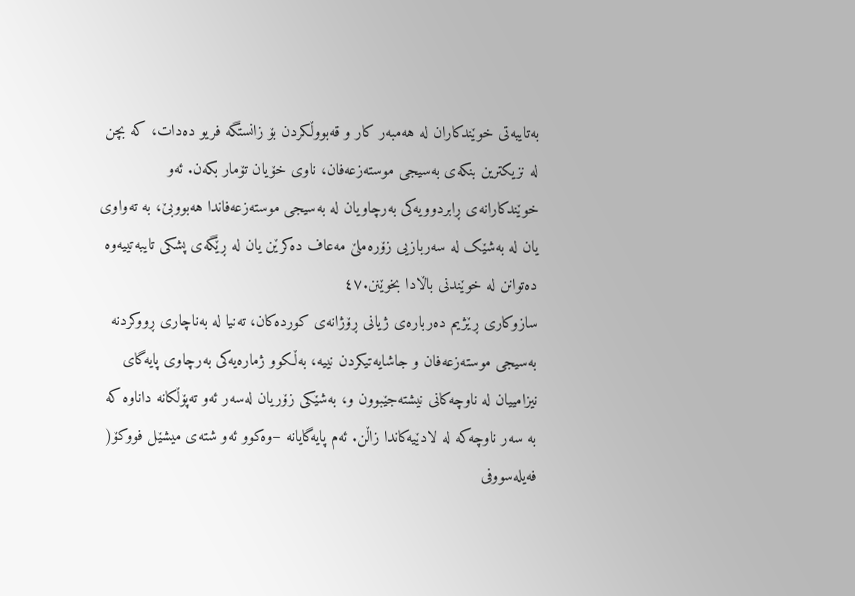بەتایبەتی خوێندکاران لە هەمبەر کار و قەبووڵکردن بۆ زانستگە فریو دەدات، کە بچن لە نزیکترین بنکەی بەسیجی موستەزعەفان، ناوی خۆیان تۆمار بکەن. ئەو خوێندکارانەی ڕابردوویەکی بەرچاویان لە بەسیجی موستەزعەفاندا هەبووبێ، بە تەواوی یان لە بەشێک لە سەربازیی زۆرەملێ مەعاف دەکرێن یان لە ڕێگەی پشکی تایبەتییەوە دەتوانن لە خوێندنی باڵادا بخوێنن.٤٧
سازوکاری ڕێژیم دەربارەی ژیانی ڕۆژانەی کوردەکان، تەنیا لە بەناچاری ڕووکردنە بەسیجی موستەزعەفان و جاشایەتیکردن نییە، بەڵکوو ژمارەیەکی بەرچاوی پایەگای نیزامییان لە ناوچەکانی نیشتەجێبوون و، بەشێکی زۆریان لەسەر ئەو تەپۆڵکانە داناوە کە بە سەر ناوچەکە لە لادێیەکاندا زاڵن. ئەم پایەگایانە –وەکوو ئەو شتەی میشێل فووکۆ( فەیلەسووفی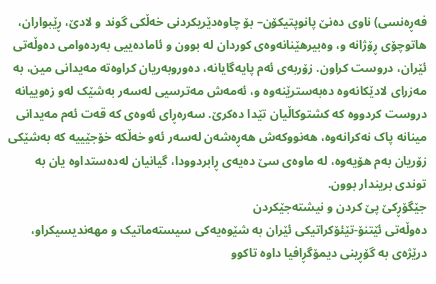فەڕەنسی) ناوی دەنێ پانوپتیکۆن– بۆ چاوەدێریکردنی خەڵکی گوند و لادێ، ڕێبواران، هاتوچۆی ڕۆژانە و، وەبیرهێنانەوەی کوردان لە بوون و ئامادەییی بەردەوامی دەوڵەتی ئێران، دروست کراون. زۆربەی ئەم پایەگایانە، دەوروبەریان کراوەتە مەیدانی مین، بە مەزرای لادێکانەوە دەبەسترێنەوە و، ئەمەش مەترسیی لەسەر بەشێک لەو زەوییانە دروست کردووە کە کشتوکاڵیان تێدا دەکرێ. سەرەڕای ئەوەی کە قەت ئەم مەیدانی مینانە پاک نەکرانەوە، هەنووکەش هەڕەشەن لەسەر ئەو خەڵکە خۆجێییە کە بەشێکی زۆریان بەم هۆیەوە، لە ماوەی سێ دەیەی ڕابردوودا، گیانیان لەدەستداوە یان بە توندی بریندار بوون.
جێگۆڕکێ پێ کردن و نیشتەجێکردن
دەوڵەتی ئێتنۆ-تێئۆکراتیکی ئێران بە شێوەیەکی سیستەماتیک و مهەندیسیکراو، درێژەی بە گۆڕینی دیمۆگڕافیا داوە تاکوو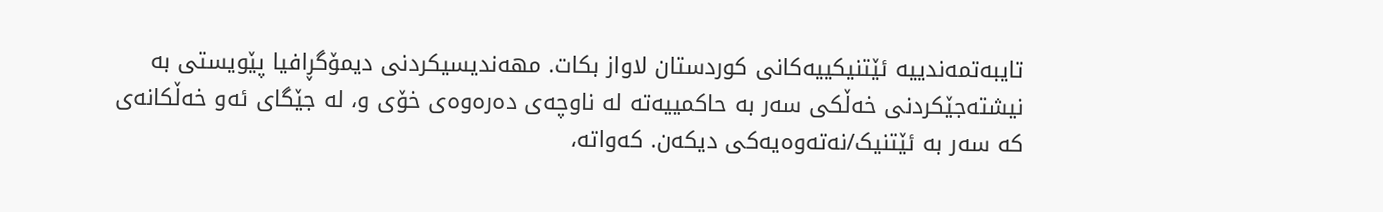تایبەتمەندییە ئێتنیکییەکانی کوردستان لاواز بکات. مهەندیسیکردنی دیمۆگڕافیا پێویستی بە نیشتەجێکردنی خەڵکی سەر بە حاکمییەتە لە ناوچەی دەرەوەی خۆی و، لە جێگای ئەو خەڵکانەی کە سەر بە ئێتنیک/نەتەوەیەکی دیکەن. کەواتە،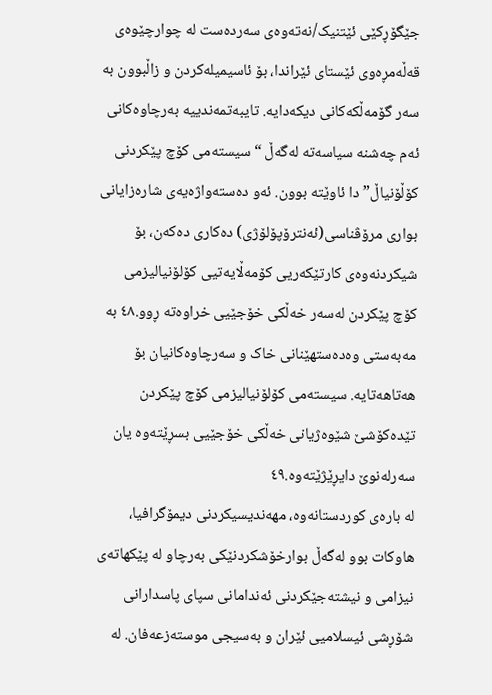جێگۆڕکێی ئێتنیک/نەتەوەی سەردەست لە چوارچێوەی قەڵەمڕەوی ئێستای ئێراندا، بۆ ئاسیمیلەکردن و زاڵبوون بە سەر گۆمەڵکەکانی دیکەدایە. تایبەتمەندییە بەرچاوەکانی ئەم چەشنە سیاسەتە لەگەڵ “سیستەمی کۆچ پێکردنی کۆڵۆنیاڵ”دا ئاوێتە بوون. ئەو دەستەواژەیەی شارەزایانی بواری مرۆڤناسی(ئەنترۆپۆلۆژی) دەکاری دەکەن، بۆ شیکردنەوەی کارتێکەریی کۆمەڵایەتیی کۆلۆنیالیزمی کۆچ پێکردن لەسەر خەڵکی خۆجێیی خراوەتە ڕوو.٤٨ بە مەبەستی وەدەستهێنانی خاک و سەرچاوەکانیان بۆ هەتاهەتایە. سیستەمی کۆلۆنیالیزمی کۆچ پێکردن تێدەکۆشێ شێوەژیانی خەڵکی خۆجێیی بسڕێتەوە یان سەرلەنوێ دایڕێژێتەوە.٤٩
لە بارەی کوردستانەوە، مهەندیسیکردنی دیمۆگرافیا، هاوکات بوو لەگەڵ بوارخۆشکردنێکی بەرچاو لە پێکهاتەی نیزامی و نیشتەجێکردنی ئەندامانی سپای پاسدارانی شۆڕشی ئیسلامیی ئێران و بەسیجی موستەزعەفان. لە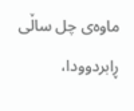ماوەی چل ساڵی ڕابردوودا،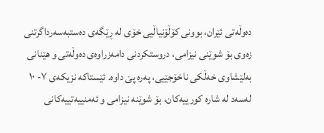دەوڵەتی ئێران، بوونی کۆڵۆنیاڵیی خۆی لە ڕێگەی دەستبەسەرداگرتنی زەوی بۆ شوێنی نیزامی، دروستکردنی دامەزراوەی دەوڵەتی و هێنانی بەلێشاوی خەڵکی ناخۆجێیی، پەرە پێ داوە. ئێستاکە نزیکەی ٧- ١٠ لەسەد لە شارە کورییەکان، بۆ شوێنە نیزامی و ئەمنییەتییەکانی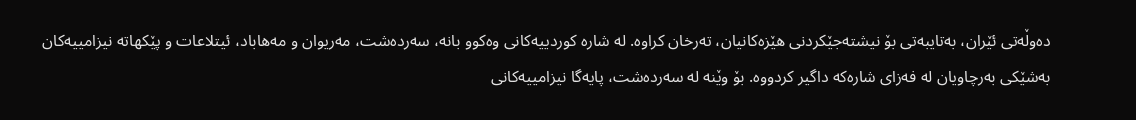دەوڵەتی ئێران، بەتایبەتی بۆ نیشتەجێکردنی هێزەکانیان، تەرخان کراوە. لە شارە کوردییەکانی وەکوو بانە، سەردەشت، مەریوان و مەهاباد، ئیتلاعات و پێکهاتە نیزامییەکان بەشێکی بەرچاویان لە فەزای شارەکە داگیر کردووە. بۆ وێنە لە سەردەشت، پایەگا نیزامییەکانی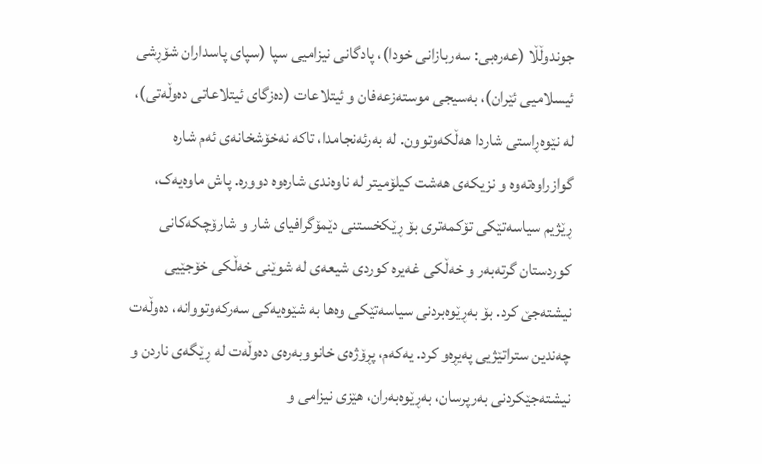جوندوڵڵا (عەرەبی: سەربازانی خودا)، پادگانی نیزامیی سپا (سپای پاسداران شۆڕشی ئیسلامیی ئێران)، بەسیجی موستەزعەفان و ئیتلاعات (دەزگای ئیتلاعاتی دەوڵەتی)، لە نێوەڕاستی شاردا هەڵکەوتوون. لە بەرئەنجامدا، تاکە نەخۆشخانەی ئەم شارە گوازراوەتەوە و نزیکەی هەشت کیلۆمیتر لە ناوەندی شارەوە دوورە. پاش ماوەیەک، ڕێژیم سیاسەتێکی تۆکمەتری بۆ ڕێکخستنی دێمۆگرافیای شار و شارۆچکەکانی کوردستان گرتەبەر و خەڵکی غەیرە کوردی شیعەی لە شوێنی خەڵکی خۆجێیی نیشتەجێ کرد. بۆ بەڕێوەبردنی سیاسەتێکی وەها بە شێوەیەکی سەرکەوتووانە، دەوڵەت چەندین ستراتێژیی پەیڕەو کرد. یەکەم، پڕۆژەی خانووبەرەی دەوڵەت لە ڕێگەی ناردن و نیشتەجێکردنی بەرپرسان، بەڕێوەبەران، هێزی نیزامی و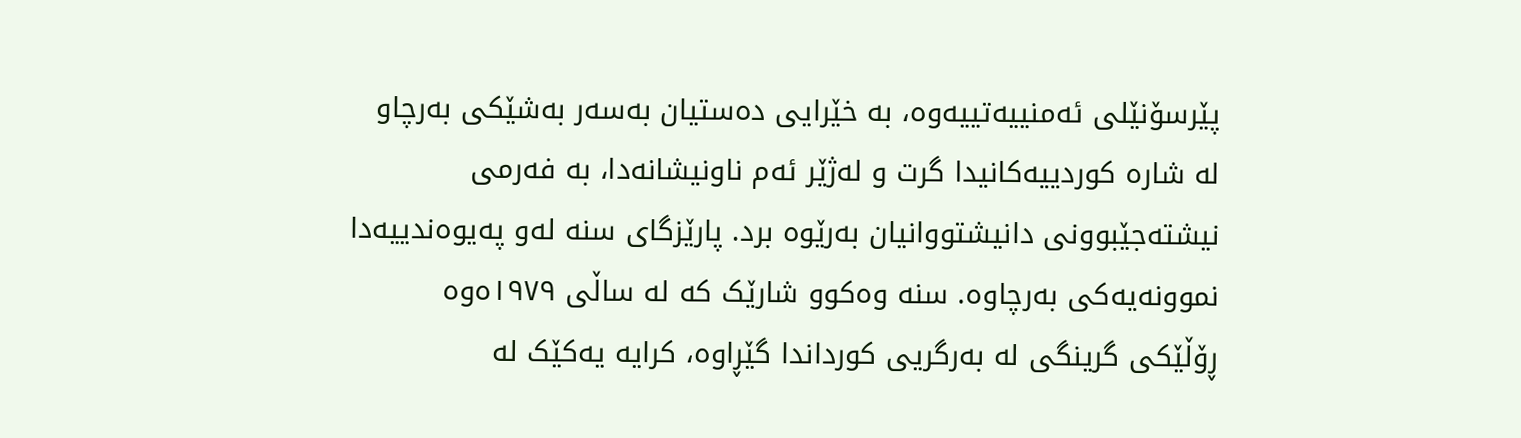پێرسۆنێلی ئەمنییەتییەوە، بە خێرایی دەستیان بەسەر بەشێکی بەرچاو لە شارە کوردییەکانیدا گرت و لەژێر ئەم ناونیشانەدا، بە فەرمی نیشتەجێبوونی دانیشتووانیان بەرێوە برد. پارێزگای سنە لەو پەیوەندییەدا نموونەیەکی بەرچاوە. سنە وەکوو شارێک کە لە ساڵی ١٩٧٩ەوە ڕۆڵێکی گرینگی لە بەرگریی کورداندا گێڕاوە، کرایە یەکێک لە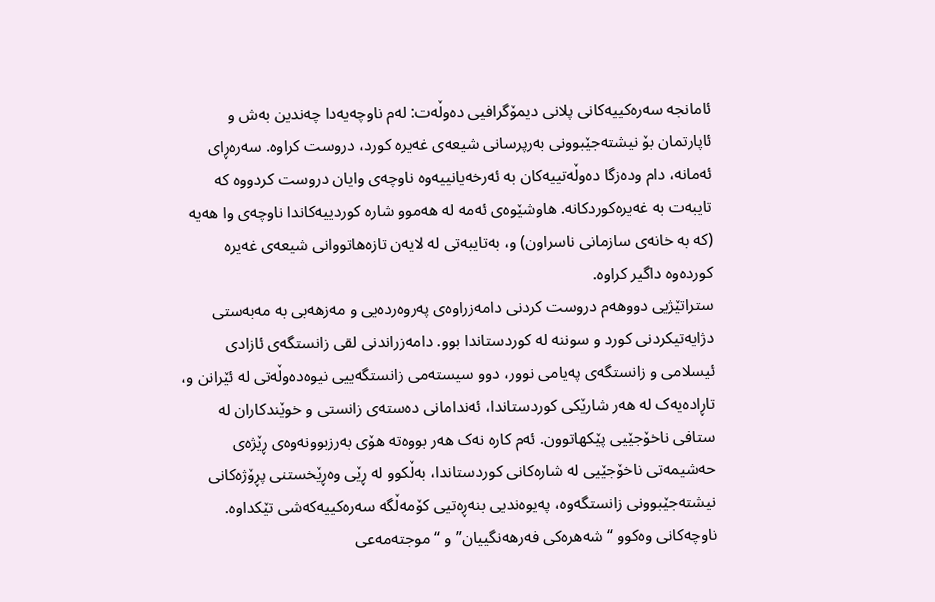ئامانجە سەرەکییەکانی پلانی دیمۆگرافیی دەوڵەت: لەم ناوچەیەدا چەندین بەش و ئاپارتمان بۆ نیشتەجێبوونی بەرپرسانی شیعەی غەیرە کورد، دروست کراوە. سەرەڕای ئەمانە، دام ودەزگا دەوڵەتییەکان بە ئەرخەیانییەوە ناوچەی وایان دروست کردووە کە تایبەت بە غەیرەکوردکانە. هاوشێوەی ئەمە لە هەموو شارە کوردییەکاندا ناوچەی وا هەیە (کە بە خانەی سازمانی ناسراون) و، بەتایبەتی لە لایەن تازەهاتووانی شیعەی غەیرە کوردەوە داگیر کراوە.
ستراتێژیی دووهەم دروست کردنی دامەزراوەی پەروەردەیی و مەزهەبی بە مەبەستی دژایەتیکردنی کورد و سوننە لە کوردستاندا بوو. دامەزراندنی لقی زانستگەی ئازادی ئیسلامی و زانستگەی پەیامی نوور، دوو سیستەمی زانستگەییی نیوەدەوڵەتی لە ئێرانن و، تاڕادەیەک لە هەر شارێکی کوردستاندا، ئەندامانی دەستەی زانستی و خوێندکاران لە ستافی ناخۆجێیی پێکهاتوون. ئەم کارە نەک هەر بووەتە هۆی بەرزبوونەوەی ڕێژەی حەشیمەتی ناخۆجێیی لە شارەکانی کوردستاندا، بەڵکوو لە ڕێی وەڕێخستنی پڕۆژەکانی نیشتەجێبوونی زانستگەوە، پەیوەندیی بنەڕەتیی کۆمەڵگە سەرەکییەکەشی تێکداوە. ناوچەکانی وەکوو “شەهرەکی فەرهەنگییان” و “موجتەمەعی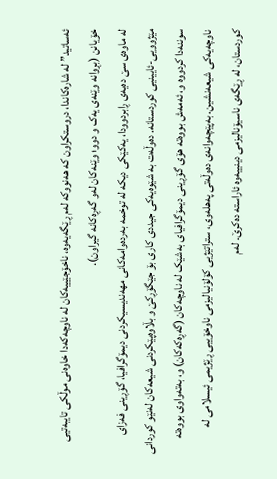ئەساتید” لە شارەکاندا، دروستکراون کە هەنووکە لەم ڕێگەیەوە، ناخۆجێییەکان لە ناوچەکەدا خاوەنی موڵکی تایبەتیی خۆیانن (بڕوانە وێنەی یەک و دوو؛ وێنەکان لەو گەڕەکانە گیراون).
لە ماوەی سێ دەیەی ڕابردوودا، یەکێکی دیکە لە توخمە بەردەوامەکانی مهەندیسیکردنی دیمۆگرافیا، گۆڕینی فەزای مێژوویی-ئایینیی کوردستانە. دەوڵەت بە شێوەیەکی جیددی کاری بۆ جێگۆڕکێ و بڵاوەپێکردنی شیعەکان لەنێو کوردانی سوننەدا کردووە و، ئەمەش بووەتە هۆی گۆڕینی دیمۆگرافیای بەشێک لە ناوچەکان (گەڕەکەکان) و، بەتەواوی بووەتە ناوچەیەکی شیعەنشین. بەپێچەوانەی دەوڵەتی پەهلەوی، ستراتێژیی کۆلۆنیالیزمی ناوخۆییی ڕێژیمی ئیسلامی لە کوردستان، لە ڕێگەی ناسیۆنالیزمی دینییەوە ئاراستە دەکرێ. لەم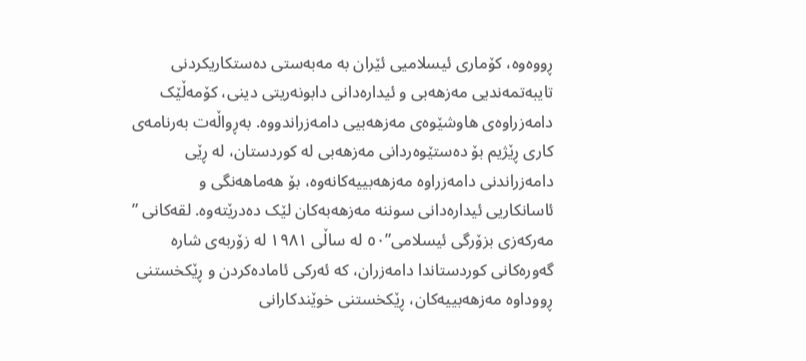ڕووەوە، کۆماری ئیسلامیی ئێران بە مەبەستی دەستکاریکردنی تایبەتمەندیی مەزهەبی و ئیدارەدانی دابونەریتی دینی، کۆمەڵێک دامەزراوەی هاوشێوەی مەزهەبیی دامەزراندووە. بەڕواڵەت بەرنامەی کاری ڕێژیم بۆ دەستێوەردانی مەزهەبی لە کوردستان، لە ڕێی دامەزراندنی دامەزراوە مەزهەبییەکانەوە، بۆ هەماهەنگی و ئاسانکاریی ئیدارەدانی سوننە مەزهەبەکان لێک دەدرێتەوە. لقەکانی ” مەرکەزی بزۆرگی ئیسلامی”٥٠ لە ساڵی ١٩٨١ لە زۆربەی شارە گەورەکانی کوردستاندا دامەزران، کە ئەرکی ئامادەکردن و ڕێکخستنی ڕووداوە مەزهەبییەکان، ڕێکخستنی خوێندکارانی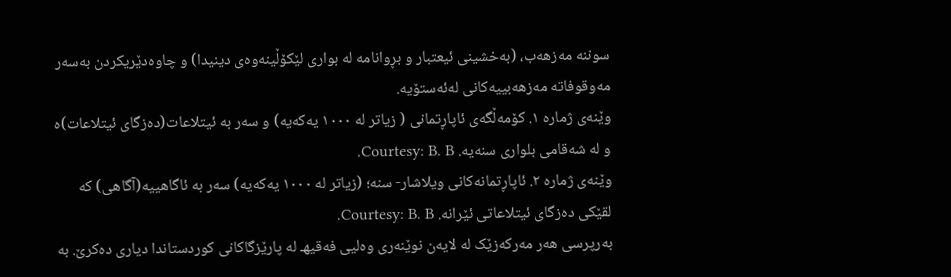سوننە مەزهەب، (بەخشینی ئیعتبار و بڕوانامە لە بواری لێکۆڵینەوەی دینیدا) و چاوەدێریکردن بەسەر مەوقوفاتە مەزهەبییەکانی لەئەستۆیە.
وێنەی ژمارە ١. کۆمەڵگەی ئاپاڕتمانی ( زیاتر لە ١٠٠٠ یەکەیە) و سەر بە ئیتلاعات(دەزگای ئیتلاعات)ە و لە شەقامی بلواری سنەیە. Courtesy: B. B.
وێنەی ژمارە ٢. ئاپاڕتمانەکانی ویلاشار- سنە؛ (زیاتر لە ١٠٠٠ یەکەیە) سەر بە ئاگاهییە(آگاهی) کە لقێکی دەزگای ئیتلاعاتی ئێرانە. Courtesy: B. B.
بەرپرسی هەر مەرکەزێک لە لایەن نوێنەری وەلیی فەقیهـ لە پارێزگاکانی کوردستاندا دیاری دەکرێ. بە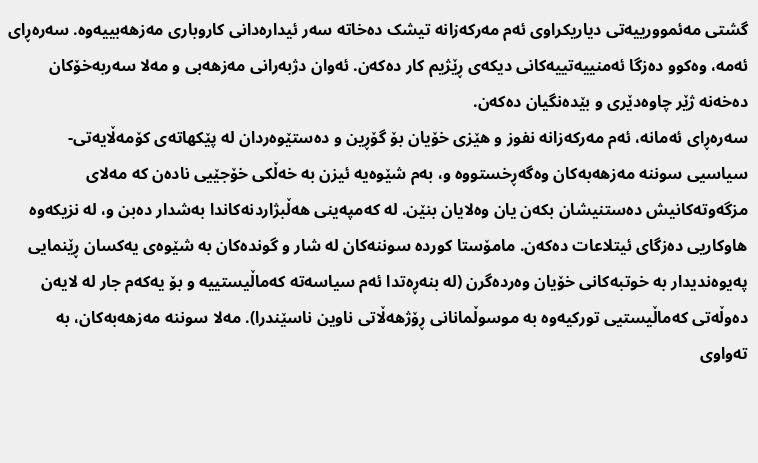گشتی مەئموورییەتی دیاریکراوی ئەم مەرکەزانە تیشک دەخاتە سەر ئیدارەدانی کاروباری مەزهەبییەوە. سەرەڕای ئەمە، وەکوو دەزگا ئەمنییەتییەکانی دیکەی ڕێژیم کار دەکەن. ئەوان دژبەرانی مەزهەبی و مەلا سەربەخۆکان دەخەنە ژێر چاوەدێری و بێدەنگیان دەکەن.
سەرەڕای ئەمانە، ئەم مەرکەزانە نفوز و هێزی خۆیان بۆ گۆڕین و دەستێوەردان لە پێکهاتەی کۆمەڵایەتی-سیاسیی سوننە مەزهەبەکان وەگەڕخستووە و، بەم شێوەیە ئیزن بە خەڵکی خۆجێیی نادەن کە مەلای مزگەوتەکانیش دەستنیشان بکەن یان وەلایان بنێن. لە کەمپەینی هەڵبژاردنەکاندا بەشدار دەبن و، لە نزیکەوە هاوکاریی دەزگای ئیتلاعات دەکەن. مامۆستا کوردە سوننەکان لە شار و گوندەکان بە شێوەی یەکسان ڕێنمایی پەیوەندیدار بە خوتبەکانی خۆیان وەردەگرن (لە بنەڕەتدا ئەم سیاسەتە کەماڵیستییە و بۆ یەکەم جار لە لایەن دەوڵەتی کەماڵیستیی تورکیەوە بە موسوڵمانانی ڕۆژهەڵاتی ناوین ناسێندرا). مەلا سوننە مەزهەبەکان، بە تەواوی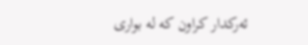ئەرکدار کراون کە لە بواری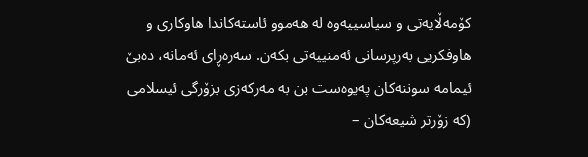کۆمەڵایەتی و سیاسییەوە لە هەموو ئاستەکاندا هاوکاری و هاوفکریی بەرپرسانی ئەمنییەتی بکەن. سەرەڕای ئەمانە، دەبێ ئیمامە سوننەکان پەیوەست بن بە مەرکەزی بزۆرگی ئیسلامی (کە زۆرتر شیعەکان –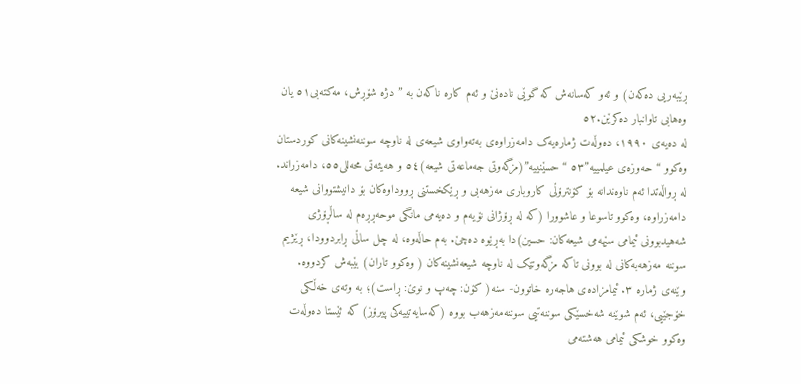ڕێبەریی دەکەن) و ئەو کەسانەش کە گوێی نادەنێ و ئەم کارە ناکەن بە ” دژە شۆڕش، مەکتەبی٥١ یان وەهابی تاوانبار دەکرێن.٥٢
لە دەیەی ١٩٩٠، دەوڵەت ژمارەیەک دامەزراوەی بەتەواوی شیعەی لە ناوچە سوننەنشینەکانی کوردستان وەکوو “حەوزەی عیلمییە”٥٣ “حسێنییە”(مزگەوتی جەماعەتی شیعە)٥٤ و هەیئەتی محەللی٥٥، دامەزراند. لە ڕواڵەتدا ئەم ناوەندانە بۆ کۆنترۆڵی کاروباری مەزهەبی و ڕێکخستنی ڕووداوەکان بۆ دانیشتووانی شیعە دامەزراوە، وەکوو تاسوعا و عاشوورا (کە لە ڕۆژانی نۆیەم و دەیەمی مانگی موحەڕڕەم لە ساڵڕۆژی شەهیدبوونی ئیمامی سێهەمی شیعەکان: حسین)دا بەڕێوە دەچێ. بەم حاڵەوە، لە چل ساڵی ڕابردوودا، ڕێژیم سوننە مەزهەبەکانی لە بوونی تاکە مزگەوتێک لە ناوچە شیعەنشینەکان ( وەکوو تاران) بێبەش کردووە.
وێنەی ژمارە ٣. ئیمامزادەی هاجەرە خاتوون- سنە( کۆن: چەپ و نوێ: ڕاست)؛ بە وتەی خەڵکی خۆجێیی، ئەم شوێنە شەخسێکی سوننەتیی سوننەمەزهەب بووە (کەسایەتییەکی پیرۆز) کە ئێستا دەوڵەت وەکوو خوشکی ئیمامی هەشتەمی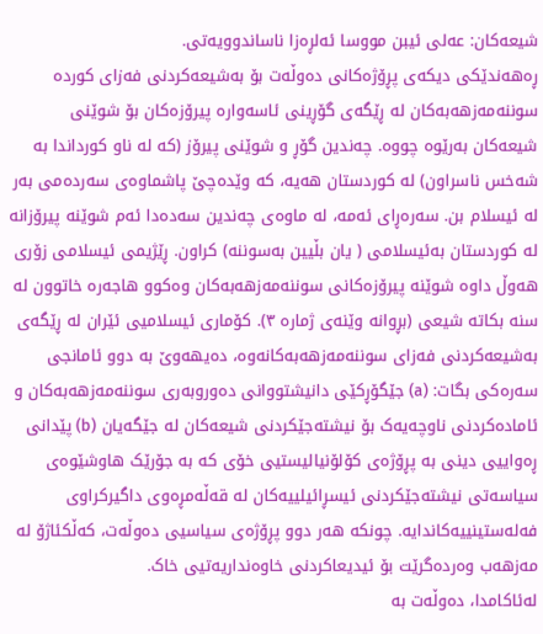شیعەکان: عەلی ئیبن مووسا ئەلڕەزا ناساندوویەتی.
ڕەهەندێکی دیکەی پڕۆژەکانی دەوڵەت بۆ بەشیعەکردنی فەزای کوردە سوننەمەزهەبەکان لە ڕێگەی گۆڕینی ئاسەوارە پیرۆزەکان بۆ شوێنی شیعەکان بەرێوە چووە. چەندین گۆڕ و شوێنی پیرۆز (کە لە ناو کورداندا بە شەخس ناسراون) لە کوردستان هەیە، کە وێدەچێ پاشماوەی سەردەمی بەر لە ئیسلام بن. سەرەڕای ئەمە، لە ماوەی چەندین سەدەدا ئەم شوێنە پیرۆزانە لە کوردستان بەئیسلامی ( یان بڵیین بەسوننە) کراون. ڕێژیمی ئیسلامی زۆری هەوڵ داوە شوێنە پیرۆزەکانی سوننەمەزهەبەکان وەکوو هاجەرە خاتوون لە سنە بکاتە شیعی (بڕوانە وێنەی ژمارە ٣). کۆماری ئیسلامیی ئێران لە ڕێگەی بەشیعەکردنی فەزای سوننەمەزهەبەکانەوە، دەیهەوێ بە دوو ئامانجی سەرەکی بگات: (a) جێگۆڕکێی دانیشتووانی دەوروبەری سوننەمەزهەبەکان و ئامادەکردنی ناوچەیەک بۆ نیشتەجێکردنی شیعەکان لە جێگەیان (b) پێدانی ڕەواییی دینی بە پڕۆژەی کۆلۆنیالیستیی خۆی کە بە جۆرێک هاوشێوەی سیاسەتی نیشتەجێکردنی ئیسڕائیلییەکان لە قەڵەمڕەوی داگیرکراوی فەلەستینییەکاندایە. چونکە هەر دوو پڕۆژەی سیاسیی دەوڵەت، کەڵکئاژۆ لە مەزهەب وەردەگرێت بۆ ئیدیعاکردنی خاوەنداریەتیی خاک.
لەئاکامدا، دەوڵەت بە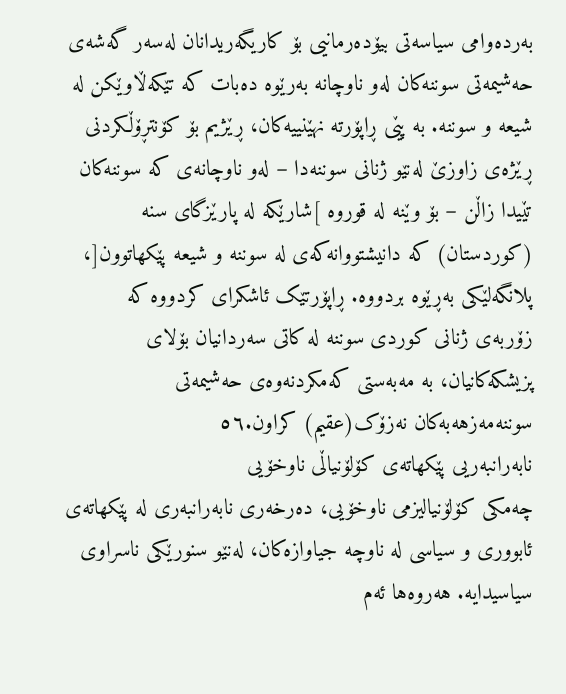بەردەوامی سیاسەتی بیۆدەرمانیی بۆ کاریگەریدانان لەسەر گەشەی حەشیمەتی سوننەکان لەو ناوچانە بەرێوە دەبات کە تێکەڵاوێکن لە شیعە و سوننە. بە پێی ڕاپۆرتە نهێنییەکان، ڕێژیم بۆ کۆنتڕۆڵکردنی ڕێژەی زاوزێ لەنێو ژنانی سوننەدا – لەو ناوچانەی کە سوننەکان تێیدا زاڵن – بۆ وێنە لە قوروە ]شارێکە لە پارێزگای سنە (کوردستان) کە دانیشتووانەکەی لە سوننە و شیعە پێکهاتوون[، پلانگەلێکی بەڕێوە بردووە. ڕاپۆرتێک ئاشکرای کردووە کە زۆربەی ژنانی کوردی سوننە لە کاتی سەردانیان بۆلای پزیشکەکانیان، بە مەبەستی کەمکردنەوەی حەشیمەتی سوننەمەزهەبەکان نەزۆک(عقیم) کراون.٥٦
نابەرانبەریی پێکهاتەی کۆلۆنیاڵی ناوخۆیی
چەمکی کۆلۆنیالیزمی ناوخۆیی، دەرخەری نابەرانبەری لە پێکهاتەی ئابووری و سیاسی لە ناوچە جیاوازەکان، لەنێو سنورێکی ناسراوی سیاسیدایە. هەروەها ئەم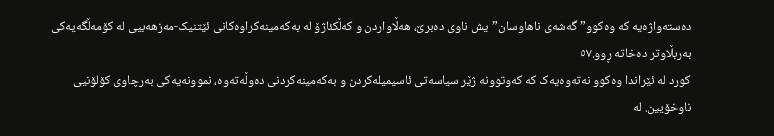دەستەواژەیە کە وەکوو” گەشەی ناهاوسان”یش ناوی دەبرێ، هەڵاواردن و کەڵکئاژۆ لە بەکەمینەکراوەکانی ئێتنیک-مەزهەبیی لە کۆمەڵگەیەکی بەربڵاوتر دەخاتە ڕوو.٥٧
کورد لە ئێراندا وەکوو نەتەوەیەک کە کەوتوونە ژێر سیاسەتی ئاسیمیلەکردن و بەکەمینەکردنی دەوڵەتەوە، نموونەیەکی بەرچاوی کۆلۆنیی ناوخۆیین. لە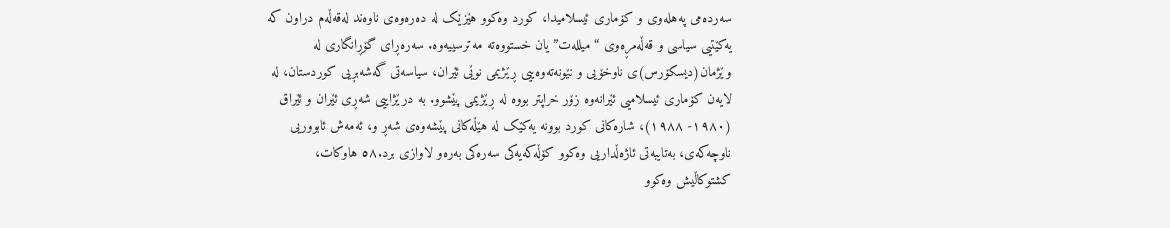سەردەمی پەهلەوی و کۆماری ئیسلامیدا، کورد وەکوو هێزێک لە دەرەوەی ناوەند لەقەڵەم دراون کە یەکێتیی سیاسی و قەڵەمڕەوی “میللەت”یان خستووەتە مەترسییەوە. سەرەڕای گۆڕانگاری لە وێژمان(دیسکۆرس)ی ناوخۆیی و نێونەتەوەییی ڕێژیمی نوێی ئێران، سیاسەتی گەشەبڕیی کوردستان، لە لایەن کۆماری ئیسلامیی ئێرانەوە زۆر خراپتر بووە لە ڕێژیمی پێشوو. بە درێژاییی شەڕی ئێران و ئێراق (١٩٨٠- ١٩٨٨)، شارەکانی کورد بوونە یەکێک لە هێڵەکانی پێشەوەی شەڕ و، ئەمەش ئابووریی ناوچەکەی، بەتایبەتی ئاژەڵداریی وەکوو کۆڵەکەیەکی سەرەکی بەرەو لاوازی برد.٥٨ هاوکات، کشتوکاڵیش وەکوو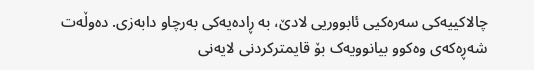چالاکییەکی سەرەکیی ئابووریی لادێ، بە ڕادەیەکی بەرچاو دابەزی. دەوڵەت شەڕەکەی وەکوو بیانوویەک بۆ قایمترکردنی لایەنی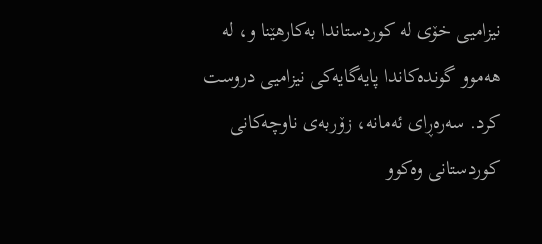نیزامیی خۆی لە کوردستاندا بەکارهێنا و، لە هەموو گوندەکاندا پایەگایەکی نیزامیی دروست کرد. سەرەڕای ئەمانە، زۆربەی ناوچەکانی کوردستانی وەکوو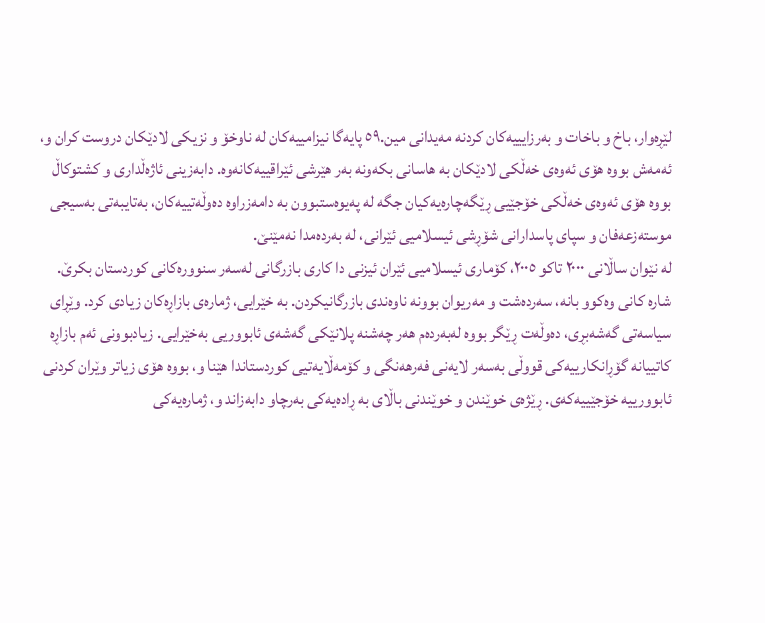لێڕەوار، باخ و باخات و بەرزایییەکان کردنە مەیدانی مین.٥٩ پایەگا نیزامییەکان لە ناوخۆ و نزیکی لادێکان دروست کران و، ئەمەش بووە هۆی ئەوەی خەڵکی لادێکان بە هاسانی بکەونە بەر هێرشی ئێراقییەکانەوە. دابەزینی ئاژەڵداری و کشتوکاڵ بووە هۆی ئەوەی خەڵکی خۆجێیی ڕێگەچارەیەکیان جگە لە پەیوەستبوون بە دامەزراوە دەوڵەتییەکان، بەتایبەتی بەسیجی موستەزعەفان و سپای پاسدارانی شۆڕشی ئیسلامیی ئێرانی، لە بەردەمدا نەمێنێ.
لە نێوان ساڵانی ٢٠٠٠ تاکو ٢٠٠٥، کۆماری ئیسلامیی ئێران ئیزنی دا کاری بازرگانی لەسەر سنوورەکانی کوردستان بکرێ. شارە کانی وەکوو بانە، سەردەشت و مەریوان بوونە ناوەندی بازرگانیکردن. بە خێرایی، ژمارەی بازاڕەکان زیادی کرد. وێڕای سیاسەتی گەشەبڕی، دەوڵەت ڕێگر بووە لەبەردەم هەر چەشنە پلانێکی گەشەی ئابووریی بەخێرایی. زیادبوونی ئەم بازاڕە کاتییانە گۆڕانکارییەکی قووڵی بەسەر لایەنی فەرهەنگی و کۆمەڵایەتیی کوردستاندا هێنا و، بووە هۆی زیاتر وێران کردنی ئابوورییە خۆجێییەکەی. ڕێژەی خوێندن و خوێندنی باڵای بە ڕادەیەکی بەرچاو دابەزاند و، ژمارەیەکی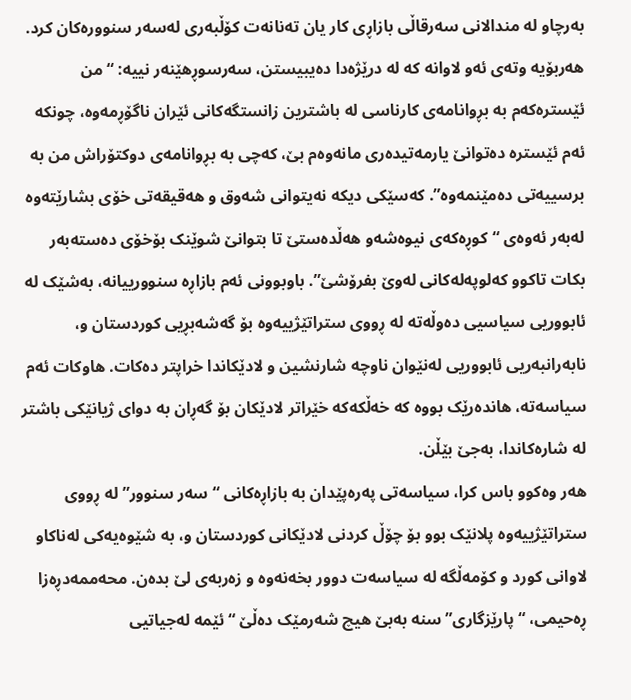بەرچاو لە مندالانی سەرقاڵی بازاڕی کار یان تەنانەت کۆڵبەری لەسەر سنوورەکان کرد. هەربۆیە وتەی ئەو لاوانە کە لە درێژەدا دەیبیستن، سەرسوڕهێنەر نییە: “من ئێسترەکەم بە بڕوانامەی کارناسی لە باشترین زانستگەکانی ئێران ناگۆڕمەوە، چونکە ئەم ئێسترە دەتوانێ یارمەتیدەری مانەوەم بێ، کەچی بە بڕوانامەی دوکتۆراش من بە برسییەتی دەمێنمەوە”. کەسێکی دیکە نەیتوانی شەوق و هەقیقەتی خۆی بشارێتەوە لەبەر ئەوەی “کوڕەکەی نیوەشەو هەڵدەستێ تا بتوانێ شوێنک بۆخۆی دەستەبەر بکات تاکوو کەلوپەلەکانی لەوێ بفرۆشێ”. باوبوونی ئەم بازاڕە سنوورییانە، بەشێک لە ئابووریی سیاسیی دەوڵەتە لە ڕووی ستراتێژییەوە بۆ گەشەبڕیی کوردستان و، نابەرانبەریی ئابووریی لەنێوان ناوچە شارنشین و لادێکاندا خراپتر دەکات. هاوکات ئەم سیاسەتە، هاندەرێک بووە کە خەڵکەکە خێراتر لادێکان بۆ گەڕان بە دوای ژیانێکی باشتر لە شارەکاندا، بەجێ بێڵن.
هەر وەکوو باس کرا، سیاسەتی پەرەپێدان بە بازاڕەکانی “سەر سنوور” لە ڕووی ستراتێژییەوە پلانێک بوو بۆ چۆڵ کردنی لادێکانی کوردستان و، بە شێوەیەکی لەناکاو لاوانی کورد و کۆمەڵگە لە سیاسەت دوور بخەنەوە و زەربەی لێ بدەن. محەممەدڕەزا ڕەحیمی، “پارێزگاری” سنە بەبێ هیچ شەرمێک دەڵێ “ئێمە لەجیاتیی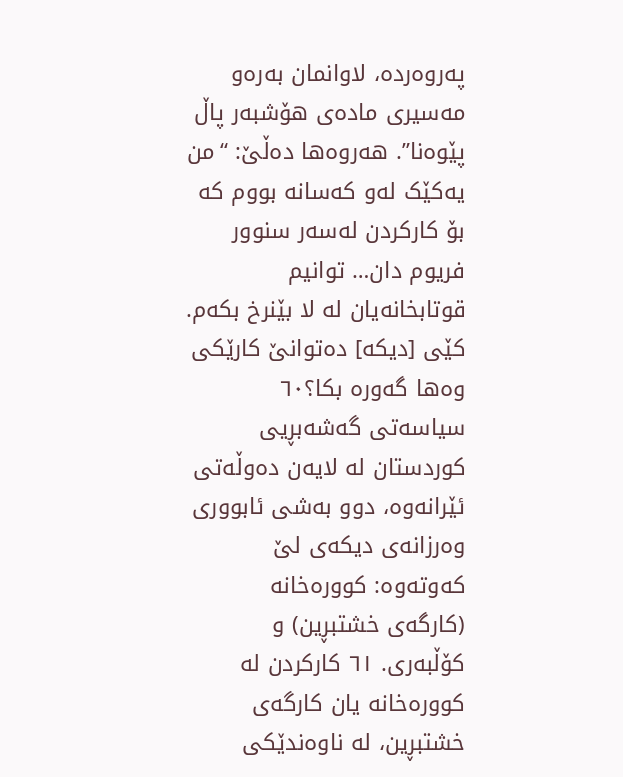پەروەردە، لاوانمان بەرەو مەسیری مادەی هۆشبەر پاڵ پێوەنا”. هەروەها دەڵێ: “من یەکێک لەو کەسانە بووم کە بۆ کارکردن لەسەر سنوور فریوم دان… توانیم قوتابخانەیان لە لا بێنرخ بکەم. کێی [دیکە] دەتوانێ کارێکی وەها گەورە بکا؟٦٠
سیاسەتی گەشەبڕیی کوردستان لە لایەن دەوڵەتی ئێرانەوە، دوو بەشی ئابووری وەرزانەی دیکەی لێ کەوتەوە: کوورەخانە (کارگەی خشتبڕین) و کۆڵبەری. ٦١ کارکردن لە کوورەخانە یان کارگەی خشتبڕین، لە ناوەندێکی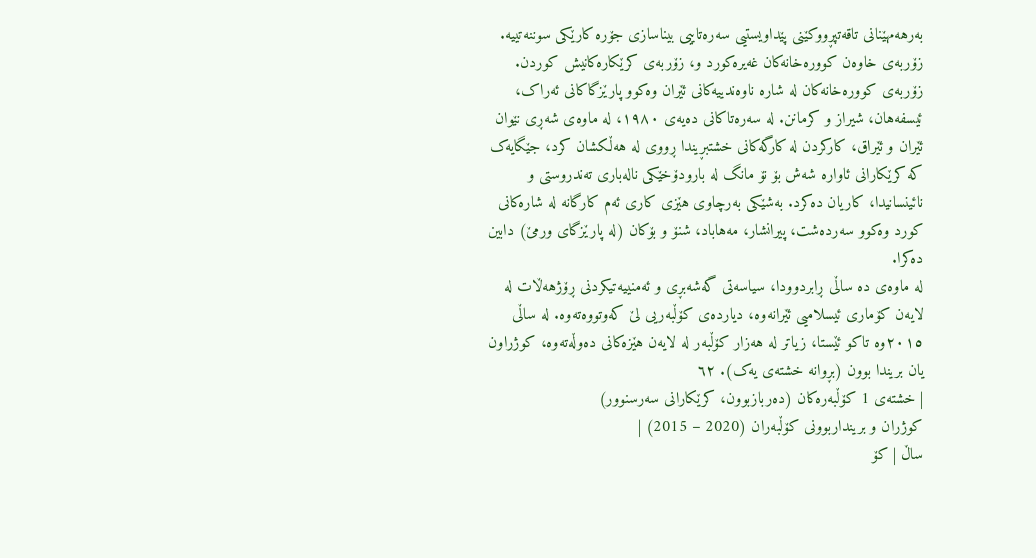بەرهەمهێنانی تاقەتپڕووکێنی پێداویستیی سەرەتاییی بیناسازی جۆرە کارێکی سوننەتییە. زۆربەی خاوەن کوورەخانەکان غەیرەکورد و، زۆربەی کرێکارەکانیش کوردن. زۆربەی کوورەخانەکان لە شارە ناوەندییەکانی ئێران وەکوو پارێزگاکانی ئەراک، ئیسفەهان، شیراز و کرمانن. لە سەرەتاکانی دەیەی ١٩٨٠، لە ماوەی شەڕی نێوان ئێران و ئێراق، کارکردن لە کارگەکانی خشتبڕیندا ڕووی لە هەڵکشان کرد، جێگایەک کە کرێکارانی ئاوارە شەش بۆ نۆ مانگ لە بارودۆخێکی نالەباری تەندروستی و نائینسانیدا، کاریان دەکرد. بەشێکی بەرچاوی هێزی کاری ئەم کارگانە لە شارەکانی کورد وەکوو سەردەشت، پیرانشار، مەهاباد، شنۆ و بۆکان (لە پارێزگای ورمێ) دابین دەکرا.
لە ماوەی دە ساڵی ڕابردوودا، سیاسەتی گەشەبڕی و ئەمنییەتیکردنی ڕۆژهەڵات لە لایەن کۆماری ئیسلامیی ئێرانەوە، دیاردەی کۆڵبەریی لێ کەوتووەتەوە. لە ساڵی ٢٠١٥وە تاکو ئێستا، زیاتر لە هەزار کۆڵبەر لە لایەن هێزەکانی دەوڵەتەوە، کوژراون یان بریندا بوون (بڕوانە خشتەی یەک). ٦٢
| خشتەی 1 کۆڵبەرەکان (دەربازبوون، کرێکارانی سەرسنوور)
کوژران و برینداربوونی کۆڵبەران (2020 – 2015) |
ساڵ | کۆ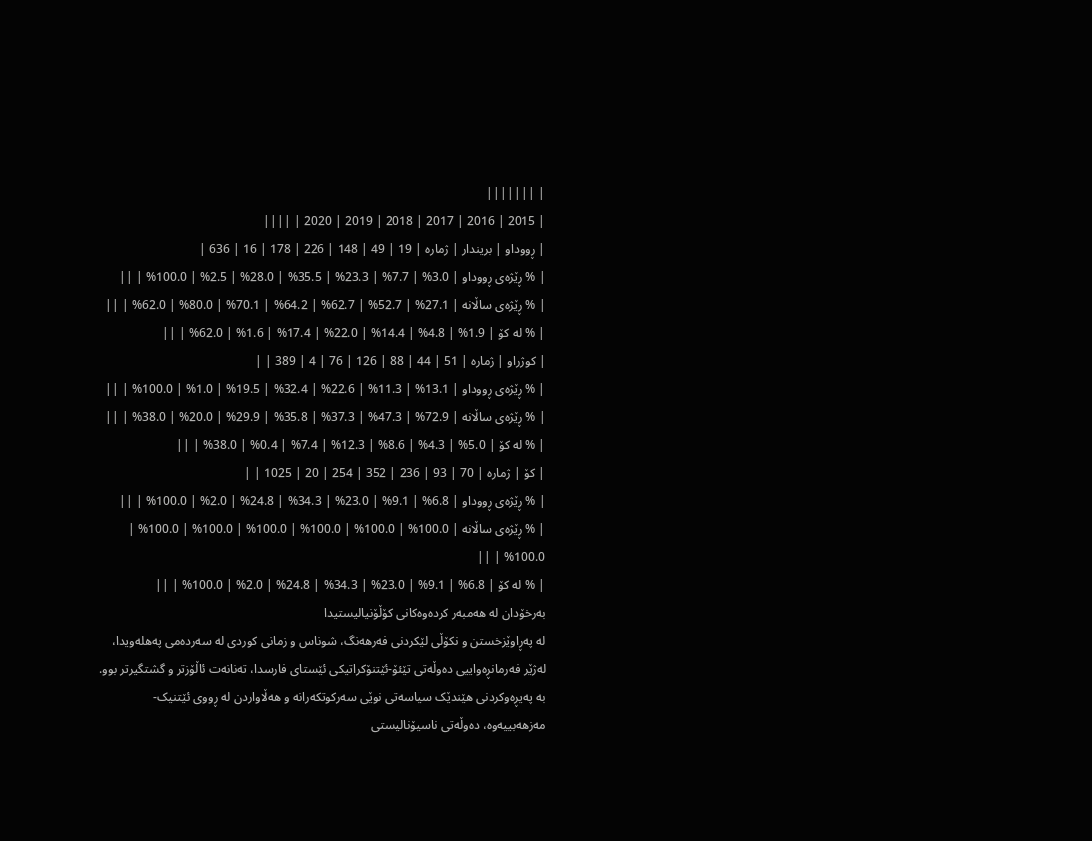| |||||||
| 2015 | 2016 | 2017 | 2018 | 2019 | 2020 | ||||
| ڕووداو | بریندار | ژمارە | 19 | 49 | 148 | 226 | 178 | 16 | 636 |
| % ڕێژەی ڕووداو | 3.0% | 7.7% | 23.3% | 35.5% | 28.0% | 2.5% | 100.0% | ||
| % ڕێژەی ساڵانە | 27.1% | 52.7% | 62.7% | 64.2% | 70.1% | 80.0% | 62.0% | ||
| % لە کۆ | 1.9% | 4.8% | 14.4% | 22.0% | 17.4% | 1.6% | 62.0% | ||
| کوژراو | ژمارە | 51 | 44 | 88 | 126 | 76 | 4 | 389 | |
| % ڕێژەی ڕووداو | 13.1% | 11.3% | 22.6% | 32.4% | 19.5% | 1.0% | 100.0% | ||
| % ڕێژەی ساڵانە | 72.9% | 47.3% | 37.3% | 35.8% | 29.9% | 20.0% | 38.0% | ||
| % لە کۆ | 5.0% | 4.3% | 8.6% | 12.3% | 7.4% | 0.4% | 38.0% | ||
| کۆ | ژمارە | 70 | 93 | 236 | 352 | 254 | 20 | 1025 | |
| % ڕێژەی ڕووداو | 6.8% | 9.1% | 23.0% | 34.3% | 24.8% | 2.0% | 100.0% | ||
| % ڕێژەی ساڵانە | 100.0% | 100.0% | 100.0% | 100.0% | 100.0% | 100.0% | 100.0% | ||
| % لە کۆ | 6.8% | 9.1% | 23.0% | 34.3% | 24.8% | 2.0% | 100.0% | ||
بەرخۆدان لە هەمبەر کردەوەکانی کۆڵۆنیالیستیدا
لە پەڕاوێزخستن و نکۆڵی لێکردنی فەرهەنگ، شوناس و زمانی کوردی لە سەردەمی پەهلەویدا، لەژێر فەرمانڕەواییی دەوڵەتی تێئۆ-ئێتنۆکراتیکی ئێستای فارسدا، تەنانەت ئاڵۆزتر و گشتگیرتر بوو. بە پەیڕەوکردنی هێندێک سیاسەتی نوێی سەرکوتکەرانە و هەڵاواردن لە ڕووی ئێتنیک-مەزهەبییەوە، دەوڵەتی ناسیۆنالیستی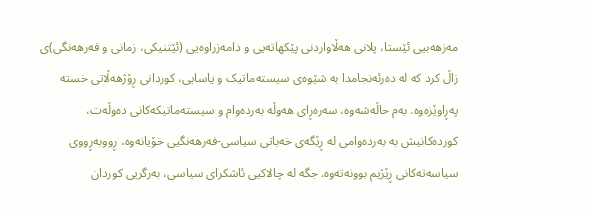مەزهەبیی ئێستا، پلانی هەڵاواردنی پێکهاتەیی و دامەزراوەیی (ئێتنیکی، زمانی و فەرهەنگی)ی زاڵ کرد کە لە دەرئەنجامدا بە شێوەی سیستەماتیک و یاسایی، کوردانی ڕۆژهەڵاتی خستە پەڕاوێزەوە. بەم حاڵەشەوە، سەرەڕای هەوڵە بەردەوام و سیستەماتیکەکانی دەوڵەت، کوردەکانیش بە بەردەوامی لە ڕێگەی خەباتی سیاسی-فەرهەنگیی خۆیانەوە، ڕووبەڕووی سیاسەتەکانی ڕێژیم بوونەتەوە. جگە لە چالاکیی ئاشکرای سیاسی، بەرگریی کوردان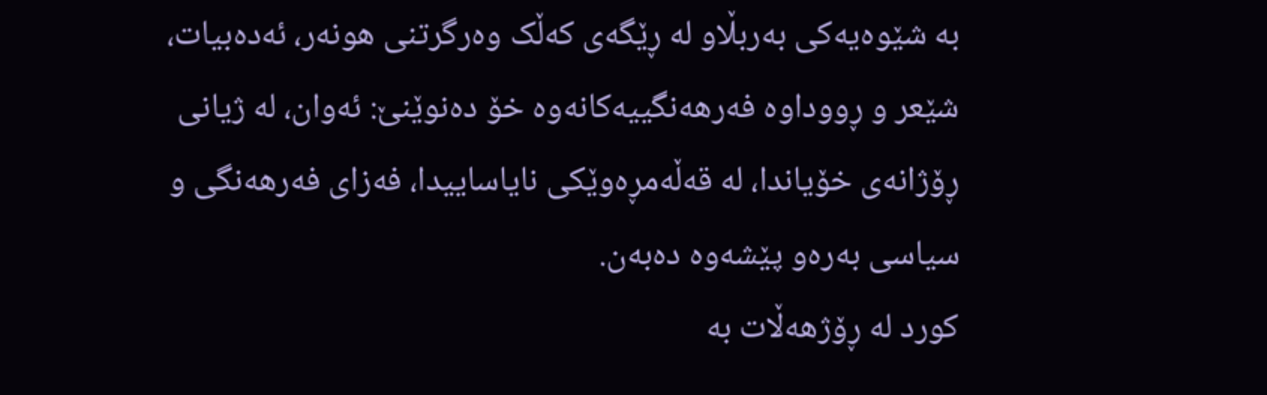بە شێوەیەکی بەربڵاو لە ڕێگەی کەڵک وەرگرتنی هونەر، ئەدەبیات، شێعر و ڕووداوە فەرهەنگییەکانەوە خۆ دەنوێنێ: ئەوان، لە ژیانی ڕۆژانەی خۆیاندا، لە قەڵەمڕەوێکی نایاساییدا، فەزای فەرهەنگی و سیاسی بەرەو پێشەوە دەبەن.
کورد لە ڕۆژهەڵات بە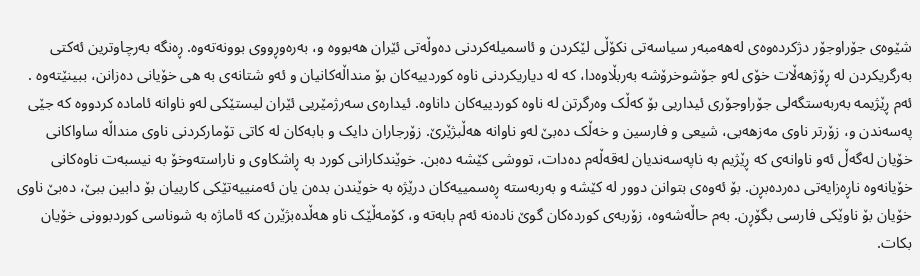شێوەی جۆراوجۆر دژکردەوەی لەهەمبەر سیاسەتی نکۆڵی لێکردن و ئاسمیلەکردنی دەوڵەتی ئێران هەبووە و، بەرەوڕووی بوونەتەوە. ڕەنگە بەرچاوترین ئەکتی بەرگریکردن لە ڕۆژهەڵات خۆی لەو جۆشوخرۆشە بەربڵاوەدا، کە لە دیاریکردنی ناوە کوردییەکان بۆ منداڵەکانیان و ئەو شتانەی بە هی خۆیانی دەزانن، ببینێتەوە . ئەم ڕێژیمە بەربەستگەلی جۆراوجۆری ئیداریی بۆ کەڵک وەرگرتن لە ناوە کوردییەکان داناوە. ئیدارەی سەرژمێریی ئێران لیستێکی لەو ناوانە ئامادە کردووە کە جێی پەسەندن و، زۆرتر ناوی مەزهەبی، شیعی و فارسین و خەڵک دەبێ لەو ناوانە هەڵبژێرێ. زۆرجاران دایک و بابەکان لە کاتی تۆمارکردنی ناوی منداڵە ساواکانی خۆیان لەگەڵ ئەو ناوانەی کە ڕێژیم بە ناپەسەندیان لەقەڵەم دەدات، تووشی کێشە دەبن. خوێندکارانی کورد بە ڕاشکاوی و ناراستەوخۆ بە نیسبەت ناوەکانی خۆیانەوە ناڕەزایەتی دەردەبڕن. بۆ ئەوەی بتوانن دوور لە کێشە و بەربەستە ڕەسمییەکان درێژە بە خوێندن بدەن یان ئەمنییەتێکی کارییان بۆ دابین ببێ، دەبێ ناوی خۆیان بۆ ناوێکی فارسی بگۆڕن. بەم حاڵەشەوە، زۆربەی کوردەکان گوێ نادەنە ئەم بابەتە و، کۆمەڵێک ناو هەڵدەبژێرن کە ئاماژە بە شوناسی کوردبوونی خۆیان بکات.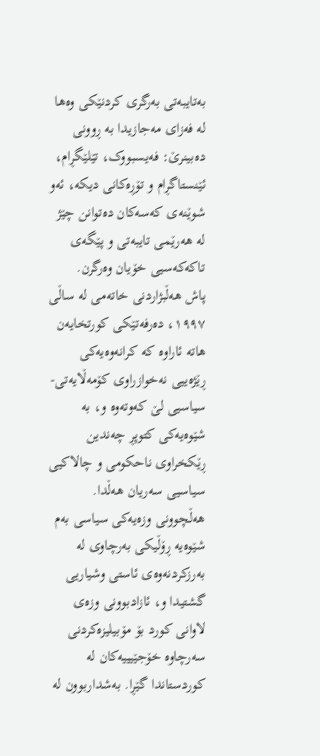بەتایبەتی بەرگری کردنێکی وەها لە فەزای مەجازیدا بە ڕوونی دەبینرێ: فەیسبووک، تێلێگڕام، ئێنستاگڕام و تۆڕەکانی دیکە، ئەو شوێنەی کەسەکان دەتوانن چێژ لە هەرێمی تایبەتی و پێگەی تاکەکەسیی خۆیان وەرگرن.
پاش هەڵبژاردنی خاتەمی لە ساڵی ١٩٩٧، دەرفەتێکی کورتخایەن هاتە ئاراوە کە کرانەوەیەکی ڕێژەییی نەخوازراوی کۆمەڵایەتی-سیاسیی لێ کەوتەوە و، بە شێوەیەکی کتوپڕ چەندین ڕێکخراوی ناحکومی و چالاکیی سیاسیی سەریان هەڵدا. هەڵچوونی وزەیەکی سیاسی بەم شێوەیە ڕۆڵیکی بەرچاوی لە بەرزکردنەوەی ئاستی وشیاریی گشتیدا و، ئازادبوونی وزەی لاوانی کورد بۆ مۆبیلیزەکردنی سەرچاوە خۆجێیییەکان لە کوردستاندا گێڕا. بەشداربوون لە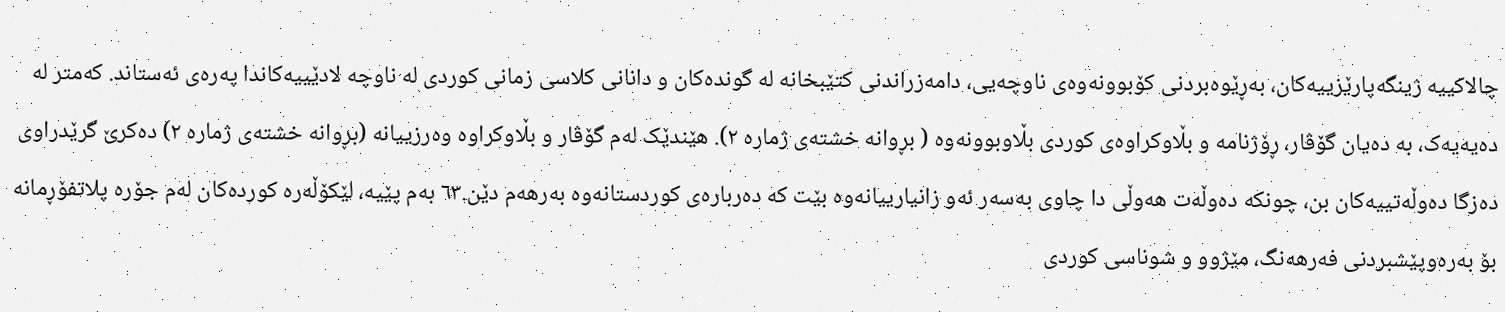چالاکییە ژینگەپارێزییەکان، بەڕێوەبردنی کۆبوونەوەی ناوچەیی، دامەزراندنی کتێبخانە لە گوندەکان و دانانی کلاسی زمانی کوردی لە ناوچە لادێییەکاندا پەرەی ئەستاند. کەمتر لە دەیەیەک، بە دەیان گۆڤار، ڕۆژنامە و بڵاوکراوەی کوردی بڵاوبوونەوە ( بڕوانە خشتەی ژمارە ٢). هێندێک لەم گۆڤار و بڵاوکراوە وەرزییانە (بڕوانە خشتەی ژمارە ٢) دەکرێ گرێدراوی دەزگا دەوڵەتییەکان بن، چونکە دەوڵەت هەوڵی دا چاوی بەسەر ئەو زانیارییانەوە بێت کە دەربارەی کوردستانەوە بەرهەم دێن.٦٣ بەم پێیە، لێکۆڵەرە کوردەکان لەم جۆرە پلاتفۆڕمانە بۆ بەرەوپێشبردنی فەرهەنگ، مێژوو و شوناسی کوردی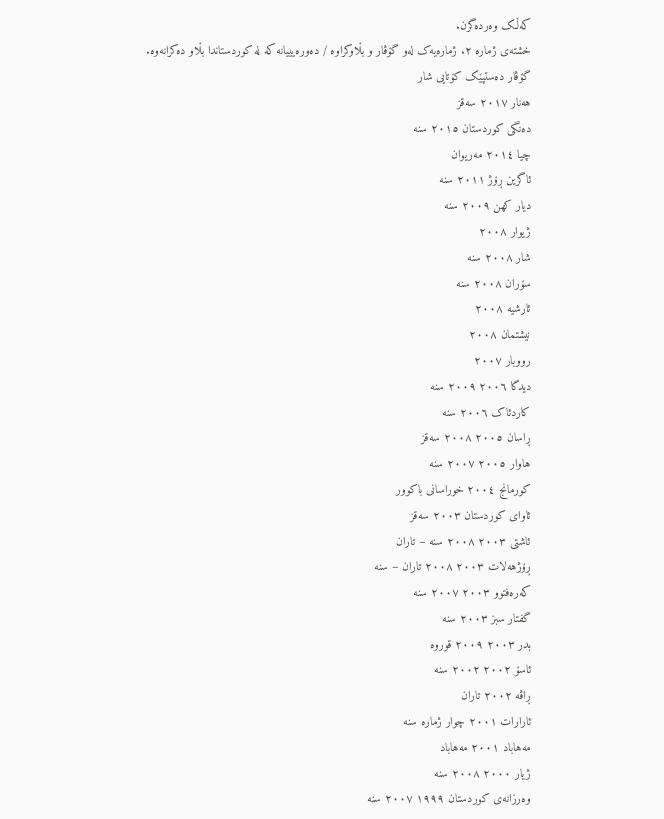کەڵک وەردەگرن.
خشتەی ژمارە ٢. ژمارەیەک لەو گۆڤار و بڵاوکراوە / دەورەیییانە کە لە کوردستاندا بڵاو دەکرانەوە.
گۆڤار دەستپێک کۆتایی شار
هەنار ٢٠١٧ سەقز
دەنگی کوردستان ٢٠١٥ سنە
چیا ٢٠١٤ مەریوان
ئاگرین ڕۆژ ٢٠١١ سنە
دیار کهن ٢٠٠٩ سنە
ژیوار ٢٠٠٨
شار ٢٠٠٨ سنە
سۆران ٢٠٠٨ سنە
ئارشیە ٢٠٠٨
نیشتمان ٢٠٠٨
رووبار ٢٠٠٧
دیدگا ٢٠٠٦ ٢٠٠٩ سنە
کاردئاک ٢٠٠٦ سنە
ڕاسان ٢٠٠٥ ٢٠٠٨ سەقز
هاوار ٢٠٠٥ ٢٠٠٧ سنە
کورمانج ٢٠٠٤ خوراسانی باکوور
ئاوای کوردستان ٢٠٠٣ سەقز
ئاشتی ٢٠٠٣ ٢٠٠٨ سنە – تاران
ڕۆژهەلات ٢٠٠٣ ٢٠٠٨ تاران – سنە
کەرەفتوو ٢٠٠٣ ٢٠٠٧ سنە
گفتار سبز ٢٠٠٣ سنە
بدر ٢٠٠٣ ٢٠٠٩ قوروە
ئاسۆ ٢٠٠٢ ٢٠٠٢ سنە
ڕاڤە ٢٠٠٢ تاران
ئارارات ٢٠٠١ چوار ژمارە سنە
مەهاباد ٢٠٠١ مەهاباد
ژیار ٢٠٠٠ ٢٠٠٨ سنە
وەرزانەی کوردستان ١٩٩٩ ٢٠٠٧ سنە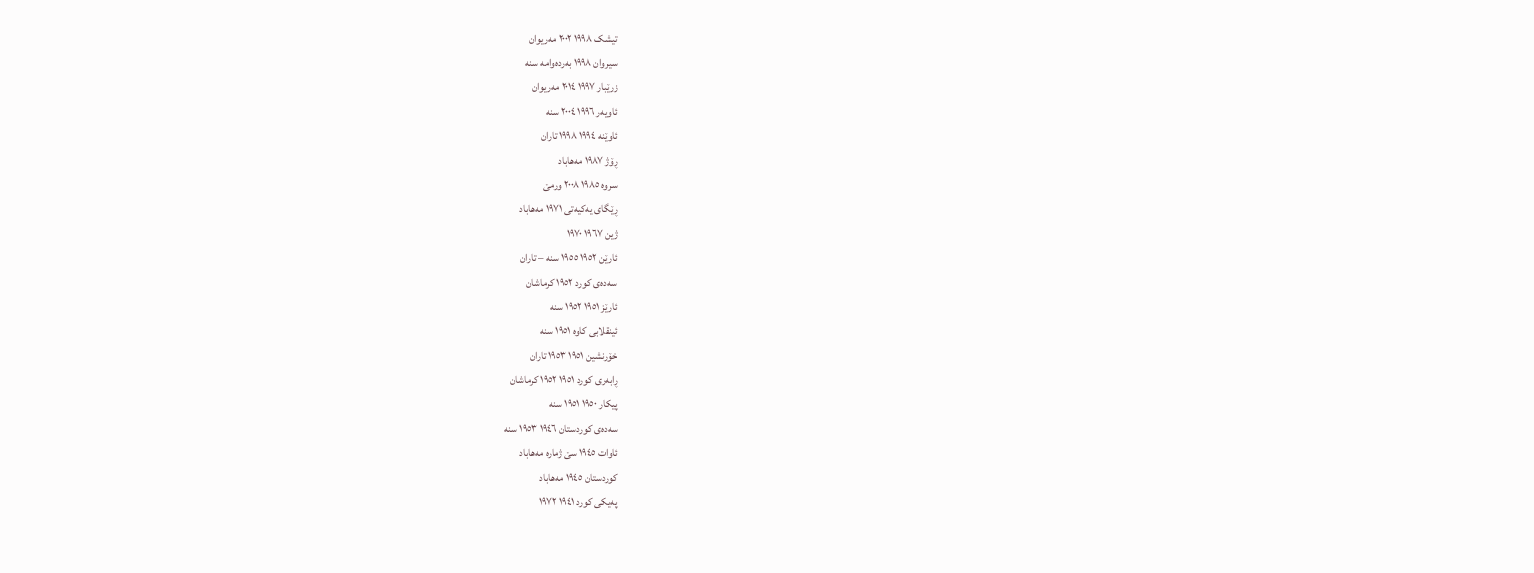تیشک ١٩٩٨ ٢٠٠٢ مەریوان
سیروان ١٩٩٨ بەردەوامە سنە
زرێبار ١٩٩٧ ٢٠١٤ مەریوان
ئاویەر ١٩٩٦ ٢٠٠٤ سنە
ئاوێنە ١٩٩٤ ١٩٩٨ تاران
ڕۆژ ١٩٨٧ مەهاباد
سروە ١٩٨٥ ٢٠٠٨ ورمێ
ڕێگای یەکیەتی ١٩٧١ مەهاباد
ژین ١٩٦٧ ١٩٧٠
ئارێن ١٩٥٢ ١٩٥٥ سنە – تاران
سەدەی کورد ١٩٥٢ کرماشان
ئارێز ١٩٥١ ١٩٥٢ سنە
ئینقلابی کاوە ١٩٥١ سنە
خۆرنشین ١٩٥١ ١٩٥٣ تاران
ڕابەری کورد ١٩٥١ ١٩٥٢ کرماشان
پیکار ١٩٥٠ ١٩٥١ سنە
سەدەی کوردستان ١٩٤٦ ١٩٥٣ سنە
ئاوات ١٩٤٥ سێ ژمارە مەهاباد
کوردستان ١٩٤٥ مەهاباد
پەیکی کورد ١٩٤١ ١٩٧٢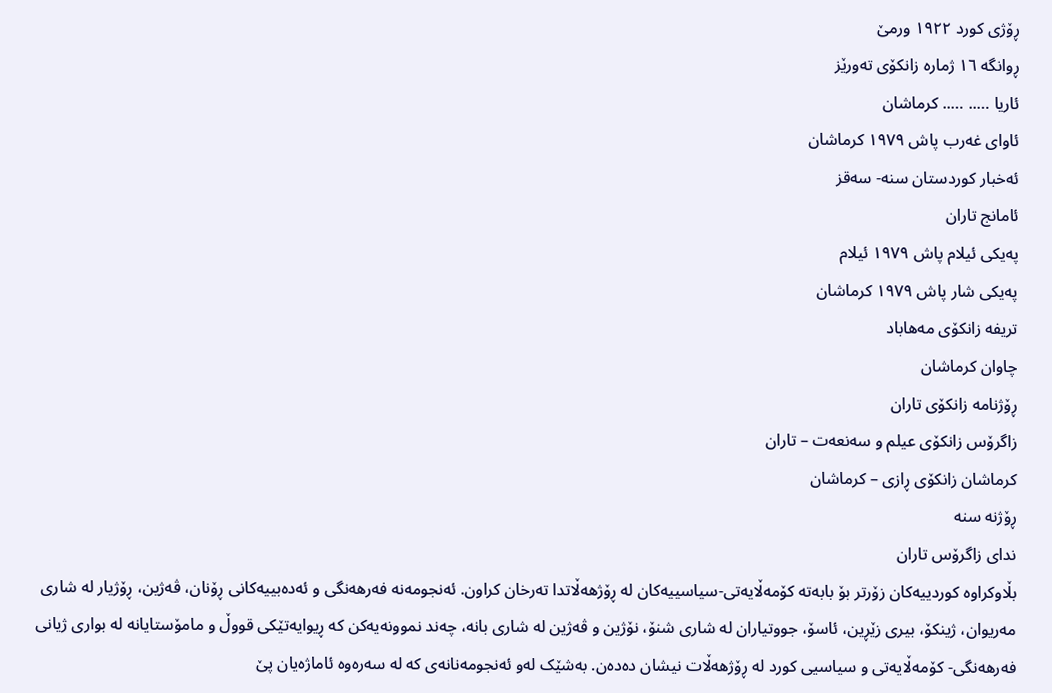ڕۆژی کورد ١٩٢٢ ورمێ
ڕوانگە ١٦ ژمارە زانکۆی تەورێز
ئاریا ….. ….. کرماشان
ئاوای غەرب پاش ١٩٧٩ کرماشان
ئەخبار کوردستان سنە- سەقز
ئامانج تاران
پەیکی ئیلام پاش ١٩٧٩ ئیلام
پەیکی شار پاش ١٩٧٩ کرماشان
تریفە زانکۆی مەهاباد
چاوان کرماشان
ڕۆژنامە زانکۆی تاران
زاگرۆس زانکۆی عیلم و سەنعەت – تاران
کرماشان زانکۆی ڕازی – کرماشان
ڕۆژنە سنە
ندای زاگرۆس تاران
بڵاوکراوە کوردییەکان زۆرتر بۆ بابەتە کۆمەڵایەتی-سیاسییەکان لە ڕۆژهەڵاتدا تەرخان کراون. ئەنجومەنە فەرهەنگی و ئەدەبییەکانی ڕۆنان، ڤەژین، ڕۆژیار لە شاری مەریوان، ژینکۆ، بیری زێڕین، ئاسۆ، جووتیاران لە شاری شنۆ، نۆژین و ڤەژین لە شاری بانە، چەند نموونەیەکن کە ڕیوایەتێکی قووڵ و مامۆستایانە لە بواری ژیانی فەرهەنگی- کۆمەڵایەتی و سیاسیی کورد لە ڕۆژهەڵات نیشان دەدەن. بەشێک لەو ئەنجومەنانەی کە لە سەرەوە ئاماژەیان پێ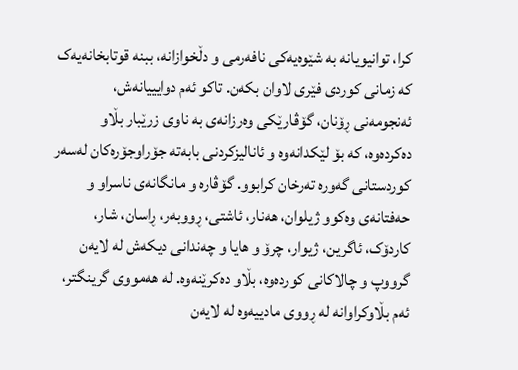کرا، توانیویانە بە شێوەیەکی نافەرمی و دڵخوازانە، ببنە قوتابخانەیەک کە زمانی کوردی فێری لاوان بکەن. تاکو ئەم دوایییانەش، ئەنجومەنی ڕۆنان، گۆڤارێکی وەرزانەی بە ناوی زرێبار بڵاو دەکردەوە، کە بۆ لێکدانەوە و ئانالیزکردنی بابەتە جۆراوجۆرەکان لەسەر کوردستانی گەورە تەرخان کرابوو. گۆڤارە و مانگانەی ناسراو و حەفتانەی وەکوو ژیلوان، هەنار، ئاشتی، ڕووبەر، ڕاسان، شار، کاردۆک، ئاگرین، ژیوار، چرۆ و هایا و چەندانی دیکەش لە لایەن گرووپ و چالاکانی کوردەوە، بڵاو دەکرێنەوە. لە هەمووی گرینگتر، ئەم بڵاوکراوانە لە ڕووی مادییەوە لە لایەن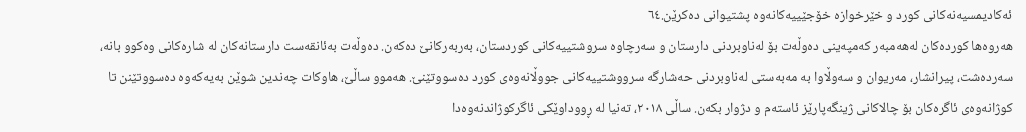ئەکادیمسیەنەکانی کورد و خێرخوازە خۆجێییەکانەوە پشتیوانی دەکرێن.٦٤
هەروەها کوردەکان لەهەمبەر کەمپەینی دەوڵەت بۆ لەناوبردنی دارستان و سەرچاوە سروشتییەکانی کوردستان، بەربەرکانێ دەکەن. دەوڵەت بەئانقەست دارستانەکان لە شارەکانی وەکوو بانە، سەردەشت، پیرانشار، مەریوان و سەوڵاوا بە مەبەستی لەناوبردنی حەشارگە سرووشتییەکانی جووڵانەوەی کورد دەسووتێنێ. هەموو ساڵێ، هاوکات چەندین شوێن بەیەکەوە دەسووتێنن تا کوژانەوەی ئاگرەکان بۆ چالاکانی ژینگەپارێز ئاستەم و دژوار بکەن. ساڵی ٢٠١٨، تەنیا لە ڕووداوێکی ئاگرکوژاندنەوەدا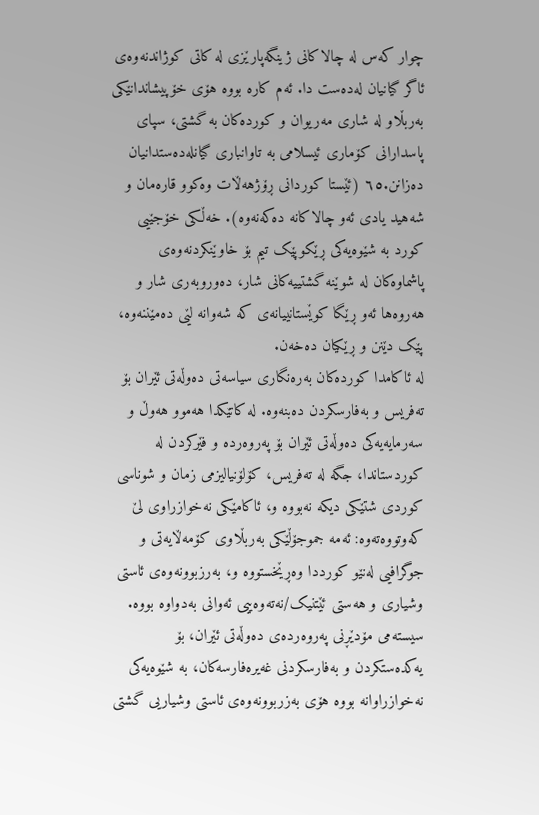چوار کەس لە چالاکانی ژینگەپارێزی لە کاتی کوژاندنەوەی ئاگر گیانیان لەدەست دا. ئەم کارە بووە هۆی خۆپیشاندانێکی بەربڵاو لە شاری مەریوان و کوردەکان بە گشتی، سپای پاسدارانی کۆماری ئیسلامی بە تاوانباری گیانلەدەستدانیان دەزانن.٦٥ (ئێستا کوردانی ڕۆژهەڵات وەکوو قارەمان و شەهید یادی ئەو چالاکانە دەکەنەوە). خەڵکی خۆجێیی کورد بە شێوەیەکی ڕێکوپێک تیم بۆ خاوێنکردنەوەی پاشماوەکان لە شوێنە گشتییەکانی شار، دەوروبەری شار و هەروەها ئەو ڕێگا کوێستانییانەی کە شەوانە لێی دەمێننەوە، پێک دێنن و ڕێکیان دەخەن.
لە ئاکامدا کوردەکان بەرەنگاری سیاسەتی دەوڵەتی ئێران بۆ تەفریس و بەفارسکردن دەبنەوە. لە کاتێکدا هەموو هەوڵ و سەرمایەیەکی دەوڵەتی ئێران بۆ پەروەردە و فێرکردن لە کوردستاندا، جگە لە تەفریس، کۆلۆنیالیزمی زمان و شوناسی کوردی شتێکی دیکە نەبووە و، ئاکامێکی نەخوازراوی لێ کەوتووەتەوە: ئەمە جموجۆڵێکی بەربڵاوی کۆمەڵایەتی و جوگرافیی لەنێو کورددا وەڕێخستووە و، بەرزبوونەوەی ئاستی وشیاری و هەستی ئێتنیک/نەتەوەییی ئەوانی بەدواوە بووە. سیستەمی مۆدێڕنی پەروەردەی دەوڵەتی ئێران، بۆ یەکدەستکردن و بەفارسکردنی غەیرەفارسەکان، بە شێوەیەکی نەخوازراوانە بووە هۆی بەزربوونەوەی ئاستی وشیاریی گشتی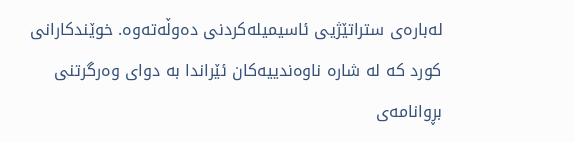لەبارەی ستراتێژیی ئاسیمیلەکردنی دەوڵەتەوە. خوێندکارانی کورد کە لە شارە ناوەندییەکان ئێراندا بە دوای وەرگرتنی بڕوانامەی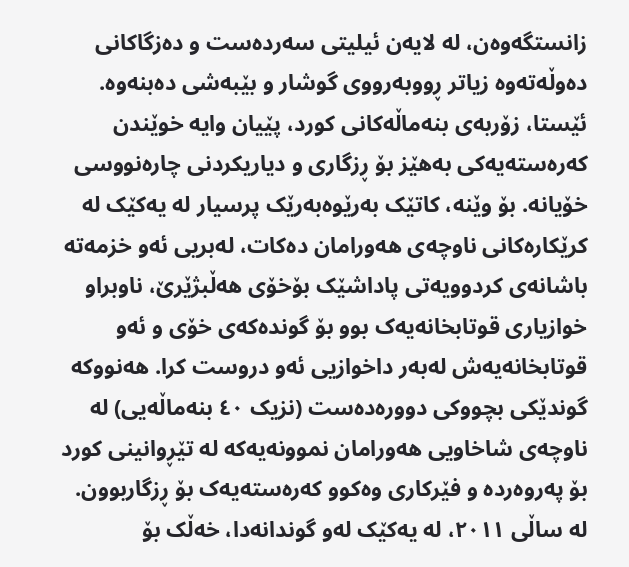زانستگەوەن، لە لایەن ئیلیتی سەردەست و دەزگاکانی دەوڵەتەوە زیاتر ڕووبەرووی گوشار و بێبەشی دەبنەوە.
ئێستا، زۆربەی بنەماڵەکانی کورد، پێیان وایە خوێندن کەرەستەیەکی بەهێز بۆ ڕزگاری و دیاریکردنی چارەنووسی خۆیانە. بۆ وێنە، کاتێک بەرێوەبەرێک پرسیار لە یەکێک لە کرێکارەکانی ناوچەی هەورامان دەکات، لەبریی ئەو خزمەتە باشانەی کردوویەتی پاداشێک بۆخۆی هەڵبژێرێ، ناوبراو خوازیاری قوتابخانەیەک بوو بۆ گوندەکەی خۆی و ئەو قوتابخانەیەش لەبەر داخوازیی ئەو دروست کرا. هەنووکە گوندێکی بچووکی دوورەدەست (نزیک ٤٠ بنەماڵەیی) لە ناوچەی شاخاویی هەورامان نموونەیەکە لە تێڕوانینی کورد بۆ پەروەردە و فێرکاری وەکوو کەرەستەیەک بۆ ڕزگاربوون. لە ساڵی ٢٠١١، لە یەکێک لەو گوندانەدا، خەڵک بۆ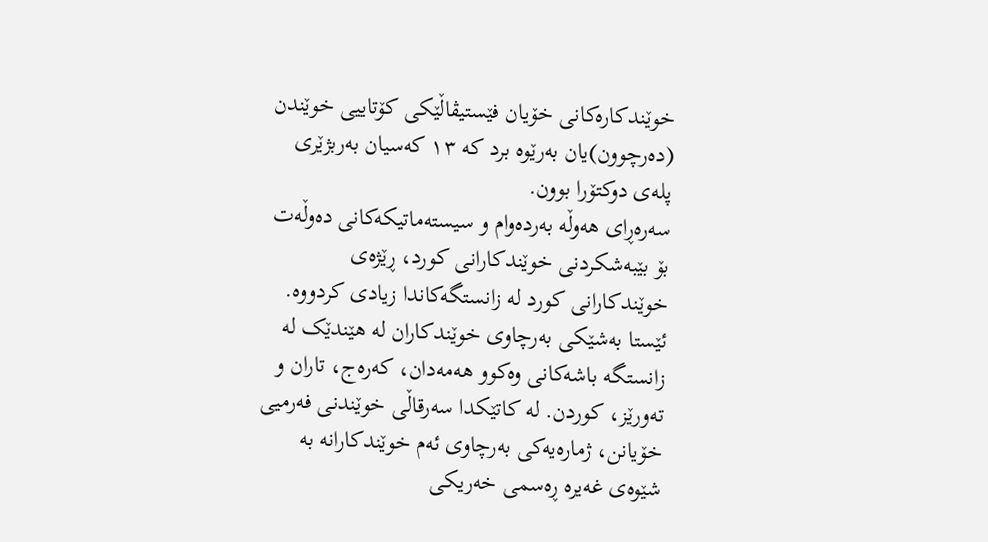خوێندکارەکانی خۆیان فێستیڤاڵێکی کۆتاییی خوێندن (دەرچوون)یان بەرێوە برد کە ١٣ کەسیان بەربژێری پلەی دوکتۆرا بوون.
سەرەڕای هەوڵە بەردەوام و سیستەماتیکەکانی دەوڵەت بۆ بێبەشکردنی خوێندکارانی کورد، ڕێژەی خوێندکارانی کورد لە زانستگەکاندا زیادی کردووە. ئێستا بەشێکی بەرچاوی خوێندکاران لە هێندێک لە زانستگە باشەکانی وەکوو هەمەدان، کەرەج، تاران و تەورێز، کوردن. لە کاتێکدا سەرقاڵی خوێندنی فەرمیی خۆیانن، ژمارەیەکی بەرچاوی ئەم خوێندکارانە بە شێوەی غەیرە ڕەسمی خەریکی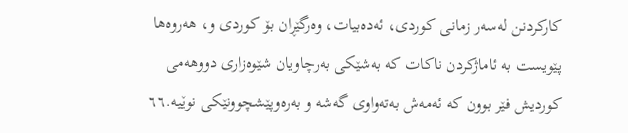کارکردنن لەسەر زمانی کوردی، ئەدەبیات، وەرگێڕان بۆ کوردی و، هەروەها پێویست بە ئاماژکردن ناکات کە بەشێکی بەرچاویان شێوەزاری دووهەمی کوردیش فێر بوون کە ئەمەش بەتەواوی گەشە و بەرەوپێشچوونێکی نوێیە.٦٦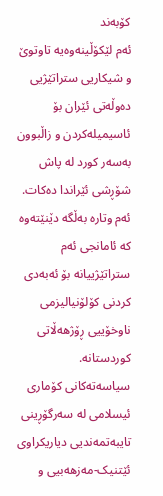کۆبەند
ئەم لێکۆڵینەوەیە تاوتوێ و شیکاریی ستراتێژیی دەوڵەتی ئێران بۆ ئاسیمیلەکردن و زاڵبوون بەسەر کورد لە پاش شۆڕشی ئێراندا دەکات. ئەم وتارە بەڵگە دێنێتەوە کە ئامانجی ئەم ستراتێژییانە بۆ ئەبەدی کردنی کۆلۆنیالیزمی ناوخۆییی ڕۆژهەڵاتی کوردستانە. سیاسەتەکانی کۆماری ئیسلامی لە سەرگۆڕینی تایبەتمەندیی دیاریکراوی ئێتنیک-مەزهەبیی و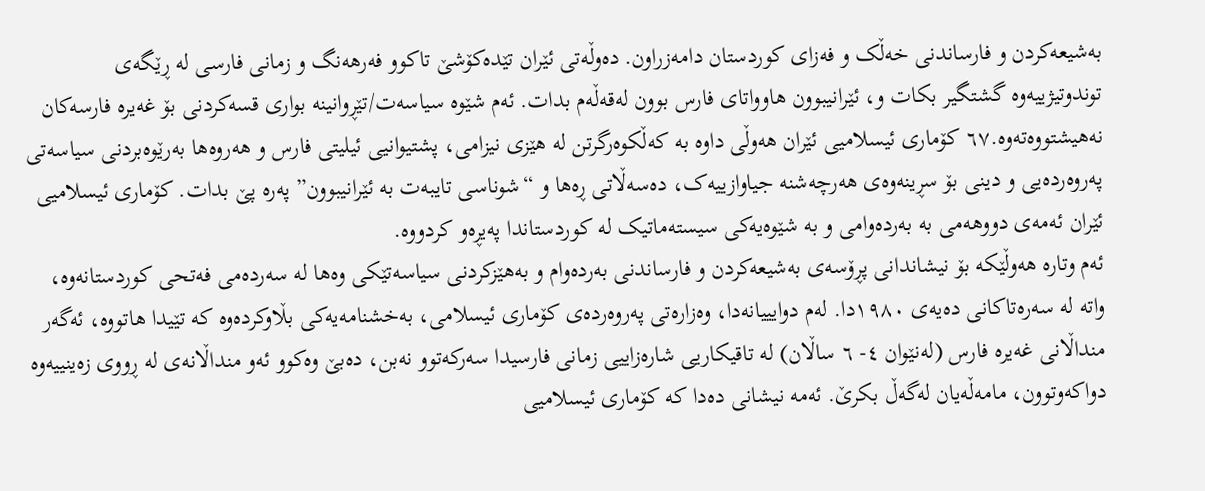بەشیعەکردن و فارساندنی خەڵک و فەزای کوردستان دامەزراون. دەوڵەتی ئێران تێدەکۆشێ تاکوو فەرهەنگ و زمانی فارسی لە ڕێگەی توندوتیژییەوە گشتگیر بکات و، ئێرانیبوون هاوواتای فارس بوون لەقەڵەم بدات. ئەم شێوە سیاسەت/تێڕوانینە بواری قسەکردنی بۆ غەیرە فارسەکان نەهیشتووەتەوە.٦٧ کۆماری ئیسلامیی ئێران هەوڵی داوە بە کەڵکوەرگرتن لە هێزی نیزامی، پشتیوانیی ئیلیتی فارس و هەروەها بەرێوەبردنی سیاسەتی پەروەردەیی و دینی بۆ سڕینەوەی هەرچەشنە جیاوازییەک، دەسەڵاتی ڕەها و “شوناسی تایبەت بە ئێرانیبوون” پەرە پێ بدات. کۆماری ئیسلامیی ئێران ئەمەی دووهەمی بە بەردەوامی و بە شێوەیەکی سیستەماتیک لە کوردستاندا پەیڕەو کردووە.
ئەم وتارە هەوڵێکە بۆ نیشاندانی پڕۆسەی بەشیعەکردن و فارساندنی بەردەوام و بەهێزکردنی سیاسەتێکی وەها لە سەردەمی فەتحی کوردستانەوە، واتە لە سەرەتاکانی دەیەی ١٩٨٠دا. لەم دوایییانەدا، وەزارەتی پەروەردەی کۆماری ئیسلامی، بەخشنامەیەکی بڵاوکردەوە کە تێیدا هاتووە، ئەگەر منداڵانی غەیرە فارس (لەنێوان ٤- ٦ ساڵان) لە تاقیکاریی شارەزاییی زمانی فارسیدا سەرکەتوو نەبن، دەبێ وەکوو ئەو منداڵانەی لە ڕووی زەینییەوە دواکەوتوون، مامەڵەیان لەگەڵ بکرێ. ئەمە نیشانی دەدا کە کۆماری ئیسلامیی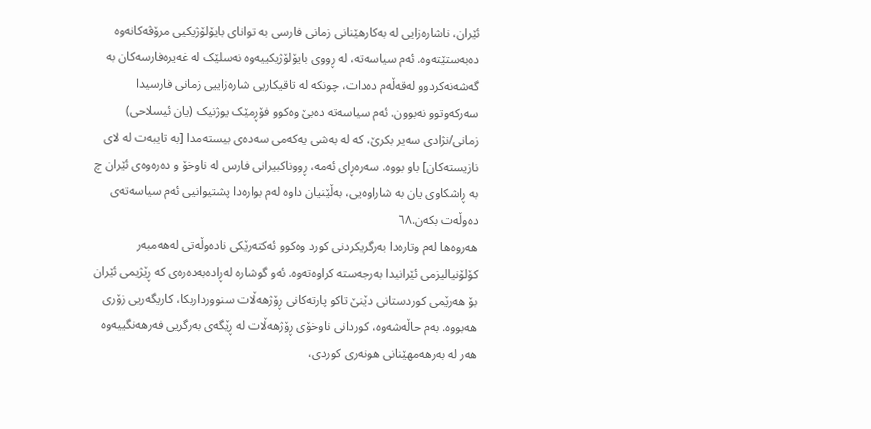ئێران، ناشارەزایی لە بەکارهێنانی زمانی فارسی بە توانای بایۆلۆژیکیی مرۆڤەکانەوە دەبەستێتەوە. ئەم سیاسەتە، لە ڕووی بایۆلۆژیکییەوە نەسلێک لە غەیرەفارسەکان بە گەشەنەکردوو لەقەڵەم دەدات، چونکە لە تاقیکاریی شارەزاییی زمانی فارسیدا سەرکەوتوو نەبوون. ئەم سیاسەتە دەبێ وەکوو فۆڕمێک یوژنیک (یان ئیسلاحی) زمانی/نژادی سەیر بکرێ، کە لە بەشی یەکەمی سەدەی بیستەمدا [بە تایبەت لە لای نازیستەکان] باو بووە. سەرەڕای ئەمە، ڕووناکبیرانی فارس لە ناوخۆ و دەرەوەی ئێران چ بە ڕاشکاوی یان بە شاراوەیی، بەڵێنیان داوە لەم بوارەدا پشتیوانیی ئەم سیاسەتەی دەوڵەت بکەن.٦٨
هەروەها لەم وتارەدا بەرگریکردنی کورد وەکوو ئەکتەرێکی نادەوڵەتی لەهەمبەر کۆلۆنیالیزمی ئێرانیدا بەرجەستە کراوەتەوە. ئەو گوشارە لەڕادەبەدەرەی کە ڕێژیمی ئێران بۆ هەرێمی کوردستانی دێنێ تاکو پارتەکانی ڕۆژهەڵات سنوورداربکا، کاریگەریی زۆری هەبووە. بەم حاڵەشەوە، کوردانی ناوخۆی ڕۆژهەڵات لە ڕێگەی بەرگریی فەرهەنگییەوە هەر لە بەرهەمهێنانی هونەری کوردی،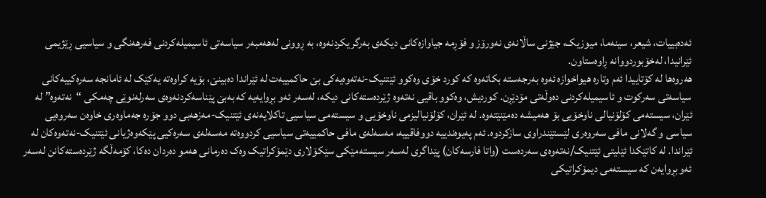ئەدەبییات، شیعر، سینەما، میوزیک، جێژنی ساڵانەی نەورۆز و فۆڕمە جیاوازەکانی دیکەی بەرگریکردنەوە، بە ڕوونی لەهەمبەر سیاسەتی ئاسیمیلەکردنی فەرهەنگی و سیاسیی ڕێژیمی ئێرانیدا، لەخۆبوردووانە ڕاوەستاون.
هەروەها لە کۆتاییدا ئەم وتارە هیواخوازە ئەوە بەرجەستە بکاتەوە کە کورد خۆی وەکوو ئێتنیک-نەتەوەیەکی بێ حاکمییەت لە ئێراندا دەبینێ، بۆیە کراوەتە یەکێک لە ئامانجە سەرەکییەکانی سیاسەتی سەرکوت و ئاسیمیلەکردنی دەوڵەتی مۆدێڕن. کوردیش، وەکوو باقیی نەتەوە ژێردەستەکانی دیکە، لەسەر ئەو بڕوایەیە کە بەبێ پێناسەکردنەوەی سەرلەنوێی چەمکی “نەتەوە” لە ئێران، سیستەمی کۆلۆنیالی ناوخۆیی بۆ هەمیشە دەمێنێتەوە. لە ئێران، کۆلۆنیالیزمی ناوخۆیی و سیستەمی سیاسیی تاکلایەنەی ئێتنیک-مەزهەبی دوو جۆرە جەماوەری خاوەن سەروەیی سیاسی و گەلانی مافی سەروەری لێستێندراوی سازکردوە. ئەم پەیوەندییە دووفاقییە، مەسەلەی مافی حاکمییەتی سیاسیی کردووەتە مەسەلەی سەرەکیی پێکەوەژیانی ئێتنیک-نەتەوەکان لە ئێراندا. لە کاتێکدا ئێلیتی ئێتنیک/نەتەوەی سەردەست (واتا فارسەکان) پێداگری لەسەر سیستەمێکی سێکۆلاری دێمۆکراتیک وەک دەرمانی هەمو دەردان دەکا، کۆمەڵگە ژێردەستەکانن لەسەر ئەو بڕوایەن کە سیستەمی دیمۆکراتیکی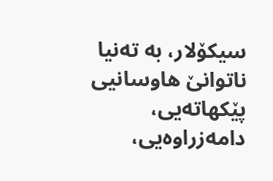سیکۆلار، بە تەنیا ناتوانێ هاوسانیی پێکهاتەیی، دامەزراوەیی،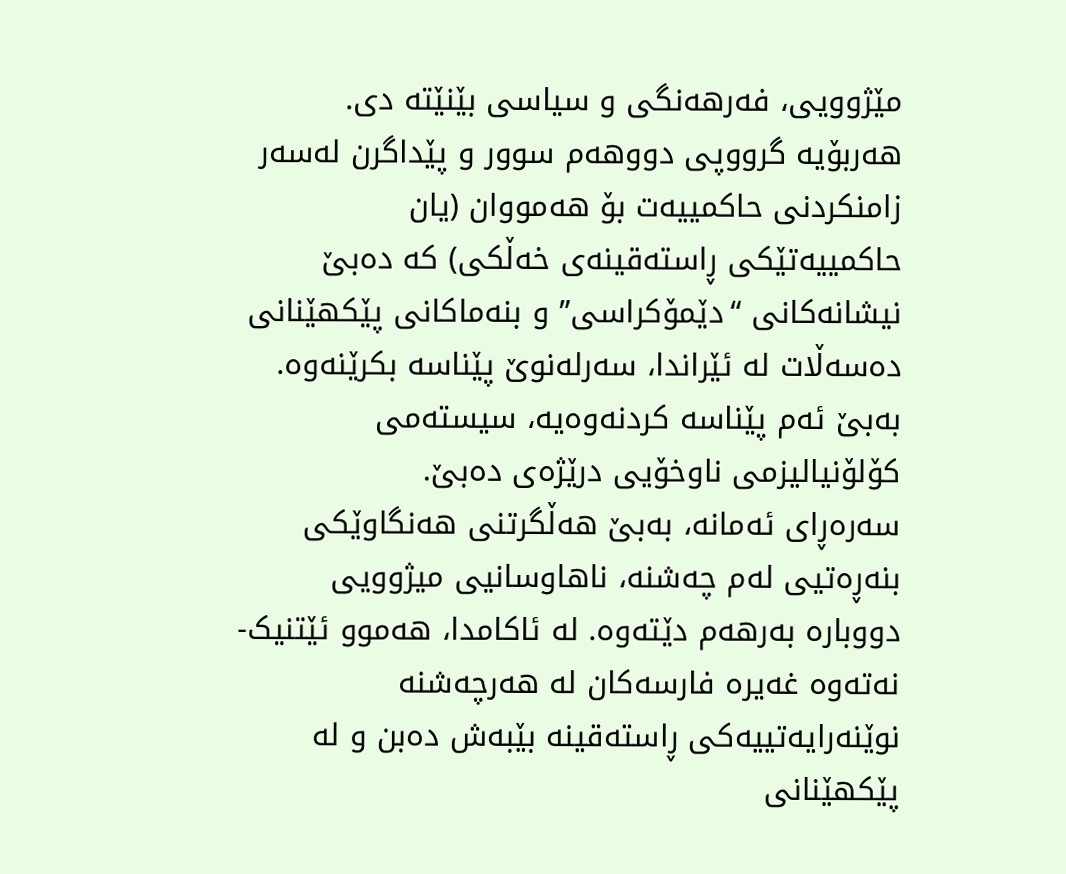مێژوویی، فەرهەنگی و سیاسی بێنێتە دی. هەربۆیە گرووپی دووهەم سوور و پێداگرن لەسەر زامنکردنی حاکمییەت بۆ هەمووان (یان حاکمییەتێکی ڕاستەقینەی خەڵکی) کە دەبێ نیشانەکانی “دێمۆکراسی” و بنەماکانی پێکهێنانی دەسەڵات لە ئێراندا، سەرلەنوێ پێناسە بکرێنەوە. بەبێ ئەم پێناسە کردنەوەیە، سیستەمی کۆلۆنیالیزمی ناوخۆیی درێژەی دەبێ.
سەرەڕای ئەمانە، بەبێ هەڵگرتنی هەنگاوێکی بنەڕەتیی لەم چەشنە، ناهاوسانیی میژوویی دووبارە بەرهەم دێتەوە. لە ئاکامدا، هەموو ئێتنیک-نەتەوە غەیرە فارسەکان لە هەرچەشنە نوێنەرایەتییەکی ڕاستەقینە بێبەش دەبن و لە پێکهێنانی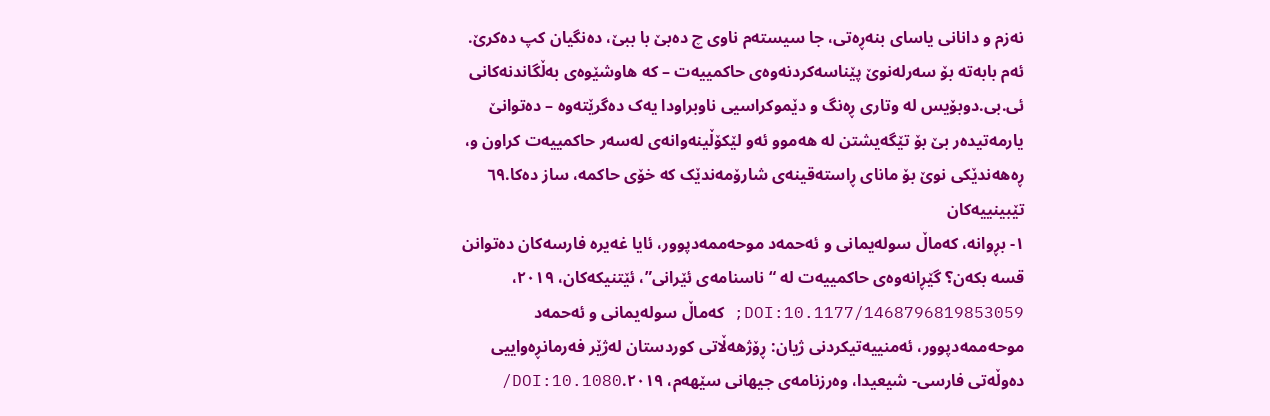نەزم و دانانی یاسای بنەڕەتی، جا سیستەم ناوی چ دەبێ با ببێ، دەنگیان کپ دەکرێ. ئەم بابەتە بۆ سەرلەنوێ پێناسەکردنەوەی حاکمییەت – کە هاوشێوەی بەڵگاندنەکانی ئی.بی.دوبۆیس لە وتاری ڕەنگ و دێموکراسیی ناوبراودا یەک دەگرێتەوە – دەتوانێ یارمەتیدەر بێ بۆ تێگەیشتن لە هەموو ئەو لێکۆڵینەوانەی لەسەر حاکمییەت کراون و، ڕەهەندێکی نوێ بۆ مانای ڕاستەقینەی شارۆمەندێک کە خۆی حاکمە، ساز دەکا.٦٩
تێبینییەکان
١- بڕوانە، کەماڵ سولەیمانی و ئەحمەد موحەممەدپوور، ئایا غەیرە فارسەکان دەتوانن قسە بکەن؟ گێڕانەوەی حاکمییەت لە “ناسنامەی ئێرانی”، ئێتنیکەکان، ٢٠١٩، DOI:10.1177/1468796819853059; کەماڵ سولەیمانی و ئەحمەد موحەممەدپوور، ئەمنییەتیکردنی ژیان: ڕۆژهەڵاتی کوردستان لەژێر فەرمانڕەواییی دەوڵەتی فارسی- شیعیدا، وەرزنامەی جیهانی سێهەم، ٢٠١٩.DOI:10.1080/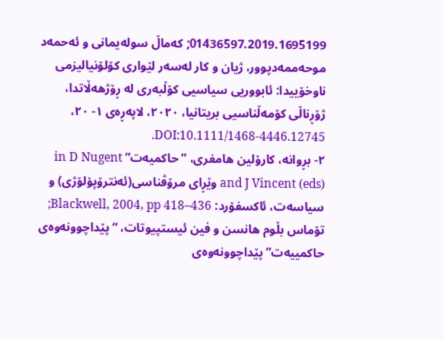01436597.2019.1695199; کەماڵ سولەیمانی و ئەحمەد موحەممەدپوور، ژیان و کار لەسەر لێواری کۆلۆنیالیزمی ناوخۆییدا: ئابووریی سیاسیی کۆڵبەری لە ڕۆژهەڵاتدا، ژۆڕناڵی کۆمەڵناسیی بریتانیا، ٢٠٢٠، لاپەڕەی ١- ٢٠، DOI:10.1111/1468-4446.12745.
٢- بڕوانە، کارۆلین هامفری، ” حاکمیەت” in D Nugent and J Vincent (eds) وێڕای مرۆڤناسی(ئەنترۆپۆلۆژی) و سیاسەت، ئاکسفۆرد: Blackwell, 2004, pp 418–436; تۆماس بڵوم هانسن و فین ئیستپیوتات، “پێداچوونەوەی حاکمییەت” پێداچوونەوەی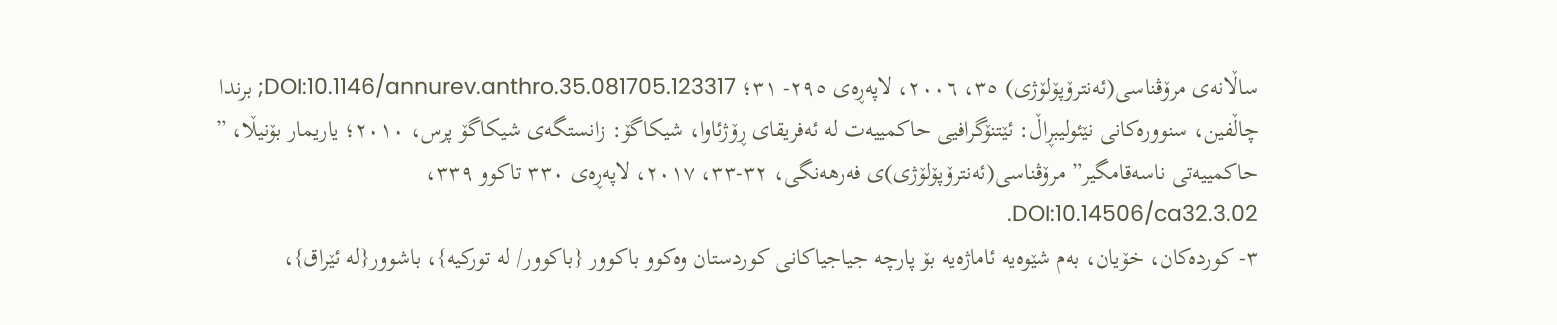ساڵانەی مرۆڤناسی(ئەنترۆپۆلۆژی) ٣٥، ٢٠٠٦، لاپەڕەی ٢٩٥- ٣١؛ DOI:10.1146/annurev.anthro.35.081705.123317; برندا چاڵفین، سنوورەکانی نێئولیبڕاڵ: ئێتنۆگرافیی حاکمییەت لە ئەفریقای ڕۆژئاوا، شیکاگۆ: زانستگەی شیکاگۆ پرس، ٢٠١٠؛ یاریمار بۆنیڵا، ” حاکمییەتی ناسەقامگیر” مرۆڤناسی(ئەنترۆپۆلۆژی)ی فەرهەنگی، ٣٢-٣٣، ٢٠١٧، لاپەڕەی ٣٣٠ تاکوو ٣٣٩، DOI:10.14506/ca32.3.02.
٣- کوردەکان، خۆیان، بەم شێوەیە ئاماژەیە بۆ پارچە جیاجیاکانی کوردستان وەکوو باکوور {باکوور/ لە تورکیە}، باشوور{لە ئێراق}،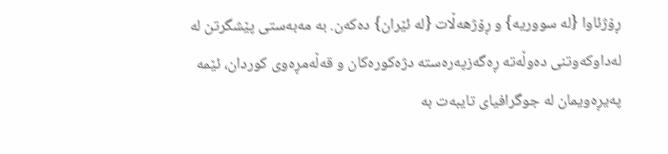ڕۆژئاوا {لە سووریە} و ڕۆژهەڵات {لە ئێران} دەکەن. بە مەبەستی پێشگرتن لە لەداوکەوتنی دەوڵەتە ڕەگەزپەرەستە دژەکورەکان و قەڵەمڕەوی کوردان، ئێمە پەیڕەویمان لە جوگرافیای تایبەت بە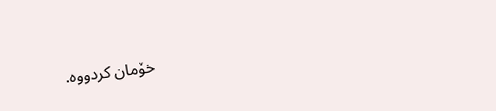خۆمان کردووە.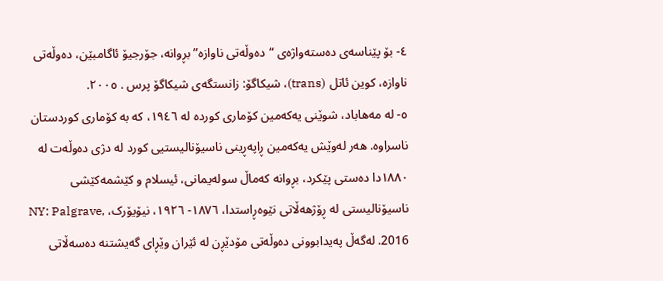٤- بۆ پێناسەی دەستەواژەی “دەوڵەتی ناوازە” بڕوانە، جۆرجیۆ ئاگامبێن، دەوڵەتی ناوازە، کوین ئاتل (trans)، شیکاگۆ: زانستگەی شیکاگۆ پرس . ٢٠٠٥.
٥- لە مەهاباد، شوێنی یەکەمین کۆماری کوردە لە ١٩٤٦، کە بە کۆماری کوردستان ناسراوە. هەر لەوێش یەکەمین ڕاپەڕینی ناسیۆنالیستیی کورد لە دژی دەوڵەت لە ١٨٨٠دا دەستی پێکرد، بڕوانە کەماڵ سولەیمانی، ئیسلام و کێشمەکێشی ناسیۆنالیستی لە ڕۆژهەڵاتی نێوەڕاستدا، ١٨٧٦- ١٩٢٦، نیۆیۆرک، NY: Palgrave, 2016. لەگەڵ پەیدابوونی دەوڵەتی مۆدێڕن لە ئێران وێڕای گەیشتنە دەسەڵاتی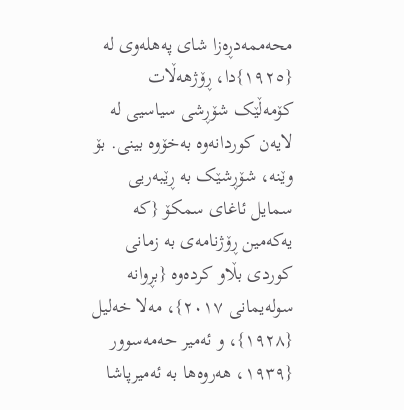محەممەدڕەزا شای پەهلەوی لە {١٩٢٥}دا، ڕۆژهەڵات کۆمەڵێک شۆڕشی سیاسیی لە لایەن کوردانەوە بەخۆوە بینی. بۆ وێنە، شۆڕشێک بە ڕێبەریی سمایل ئاغای سمکۆ {کە یەکەمین ڕۆژنامەی بە زمانی کوردی بڵاو کردەوە {بڕوانە سولەیمانی ٢٠١٧}، مەلا خەلیل {١٩٢٨}، و ئەمیر حەمەسوور {١٩٣٩، هەروەها بە ئەمیرپاشا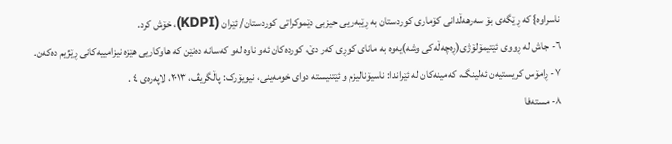ناسراوە} کە ڕێگەی بۆ سەرهەڵدانی کۆماری کوردستان بە ڕێبەریی حیزبی دێموکراتی کوردستان/ ئێران (KDPI)، خۆش کرد.
٦- جاش لە ڕووی ئێتیمۆلۆژی(ڕەچەڵەکی وشە)یەوە بە مانای کوڕی کەر دێ، کوردەکان ئەو ناوە لەو کەسانە دەنێن کە هاوکاریی هێزە نیزامییەکانی ڕێژیم دەکەن.
٧- ڕامۆس کریستیەن ئەلینگ، کەمینەکان لە ئێراندا: ناسیۆنالیزم و ئێتنیستە دوای خومەینی، نیویۆرک: پاڵگریڤ، ٢٠١٣، لاپەرەی ٤ .
٨- مستەفا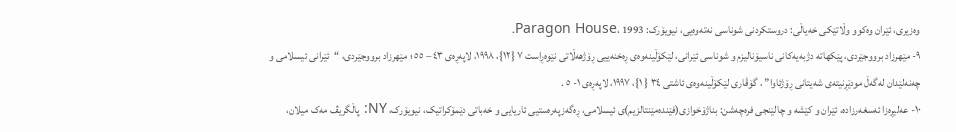وەزیری، ئێران وەکوو وڵاتێکی خەیاڵی: دروستکردنی شوناسی نەتەوەیی، نیویۆرک: Paragon House، 1993.
٩- مێهرزاد برووجێردی، پێکهاتە دژبەیەکانی ناسیۆنالیزم و شوناسی ئێرانی، لێکۆڵینەوەی ڕەخنەییی ڕۆژهەڵاتی نێوەڕاست ٧ {١٢}، ١٩٩٨، لاپەڕەی ٤٣ – ٥٥ ؛ مێهرزاد برووجێردی، “ئێرانی ئیسلامی و چەنەلێدان لەگەڵ مودێڕنیتەی شەیتانی ڕۆژئاوا” ، گۆڤاری لێکۆڵینەوەی ئاشتی ٣٤ { ١}، ١٩٩٧، لاپەڕەی ١- ٥ .
١٠- عەلیڕەزا ئەسغەرزادە، ئێران و کێشە و چالێنجی فرەچەشن: بناژۆخوازی(فێندەمێنتالزیم)ی ئیسلامی، ڕەگەزپەرەستیی ئاریایی و خەباتی دێمۆکراتیک، نیویۆرک، NY: پاڵگریڤ مەک میلان،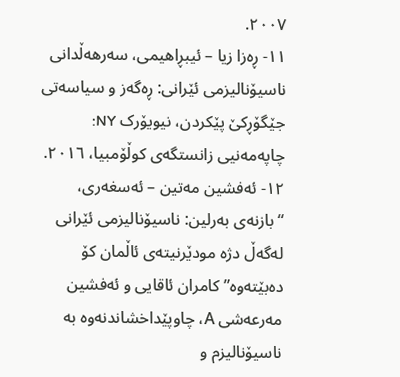٢٠٠٧.
١١- ڕەزا زیا – ئیبڕاهیمی، سەرهەڵدانی ناسیۆنالیزمی ئێرانی: ڕەگەز و سیاسەتی جێگۆڕکێ پێکردن، نیویۆرک NY: چاپەمەنیی زانستگەی کوڵۆمبیا، ٢٠١٦.
١٢- ئەفشین مەتین – ئەسغەری، “بازنەی بەرلین: ناسیۆنالیزمی ئێرانی لەگەڵ دژە مودێرنیتەی ئاڵمان کۆ دەبێتەوە” کامران ئاقایی و ئەفشین مەرعەشی A، چاوپێداخشاندنەوە بە ناسیۆنالیزم و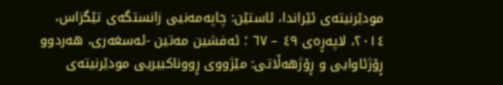مودێرنیتەی ئێراندا، ئاستێن: چاپەمەنیی زانستگەی تێگزاس، ٢٠١٤، لاپەڕەی ٤٩ – ٦٧ ؛ ئەفشین مەتین -ئەسغەری، هەردوو ڕۆژئاوایی و ڕۆژهەڵاتی: مێژووی ڕووناکبیریی مودێرنیتەی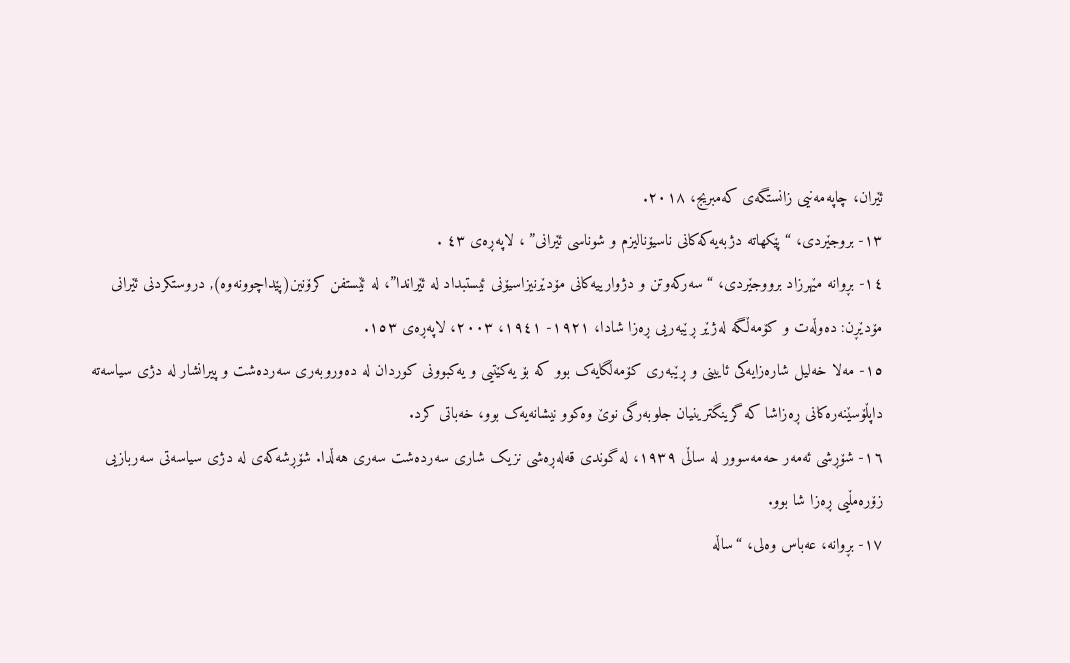ئێران، چاپەمەنیی زانستگەی کەمبریج، ٢٠١٨.
١٣- بروجێردی، “پێکهاتە دژبەیەکەکانی ناسیۆنالیزم و شوناسی ئێرانی” ، لاپەڕەی ٤٣ .
١٤- بڕوانە مێهرزاد برووجێردی، “سەرکەوتن و دژوارییەکانی مۆدێرنیزاسیۆنی ئیستبداد لە ئێراندا”، لە ئێستفن کرۆنین(پێداچوونەوە), دروستکردنی ئێرانی مۆدێڕن: دەوڵەت و کۆمەڵگە لەژێر ڕێبەریی ڕەزا شادا، ١٩٢١- ١٩٤١، ٢٠٠٣، لاپەڕەی ١٥٣.
١٥- مەلا خەلیل شارەزایەکی ئایینی و ڕێبەری کۆمەڵگایەک بوو کە بۆ یەکێتیی و یەکبوونی کوردان لە دەوروبەری سەردەشت و پیرانشار لە دژی سیاسەتە داپڵۆسێنەرەکانی ڕەزاشا کە گرینگترینیان جلوبەرگی نوێ وەکوو نیشانەیەک بوو، خەباتی کرد.
١٦- شۆڕشی ئەمەر حەمەسوور لە ساڵی ١٩٣٩، لە گوندی قەلەڕەشی نزیک شاری سەردەشت سەری هەڵدا. شۆڕشەکەی لە دژی سیاسەتی سەربازیی زۆرەمڵیی ڕەزا شا بوو.
١٧- بڕوانە، عەباس وەلی، “ساڵە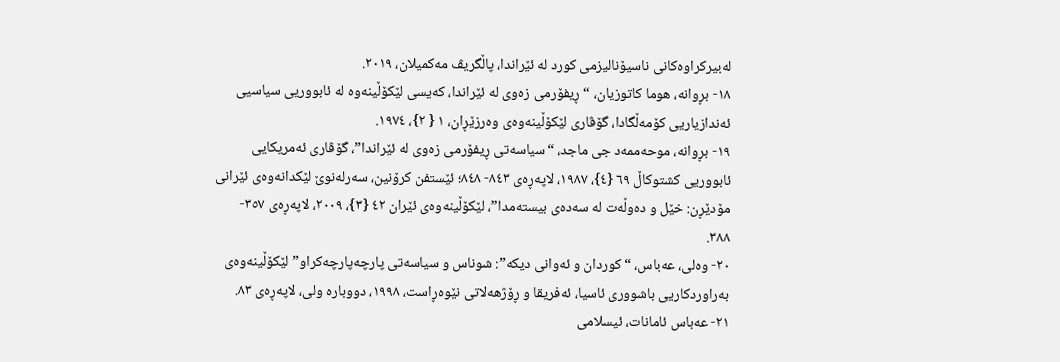لەبیرکراوەکانی ناسیۆنالیزمی کورد لە ئێراندا، پاڵگریڤ مەکمیلان، ٢٠١٩.
١٨- بڕوانە، هوما کاتوزیان، “ڕیفۆرمی زەوی لە ئێراندا، کەیسی لێکۆڵینەوە لە ئابووریی سیاسیی ئەندازیاریی کۆمەڵگادا، گۆڤاری لێکۆڵینەوەی وەرزێڕان، ١ { ٢}، ١٩٧٤.
١٩- بڕوانە، موحەممەد جی ماجد، “سیاسەتی ڕیفۆرمی زەوی لە ئێراندا”، گۆڤاری ئەمریکایی ئابووریی کشتوکاڵ ٦٩ {٤}، ١٩٨٧، لاپەڕەی ٨٤٣- ٨٤٨؛ ئێستفن کرۆنین، سەرلەنوێ لێکدانەوەی ئێرانی مۆدێڕن: خێل و دەوڵەت لە سەدەی بیستەمدا”، لێکۆڵینەوەی ئێران ٤٢ {٣}، ٢٠٠٩، لاپەڕەی ٣٥٧- ٣٨٨.
٢٠- وەلی، عەباس، “کوردان و ئەوانی دیکە”: شوناس و سیاسەتی پارچەپارچەکراو” لێکۆڵینەوەی بەراوردکاریی باشووری ئاسیا، ئەفریقا و ڕۆژهەلاتی نێوەڕاست، ١٩٩٨، دووبارە ولی، لاپەڕەی ٨٣.
٢١- عەباس ئامانات، ئیسلامی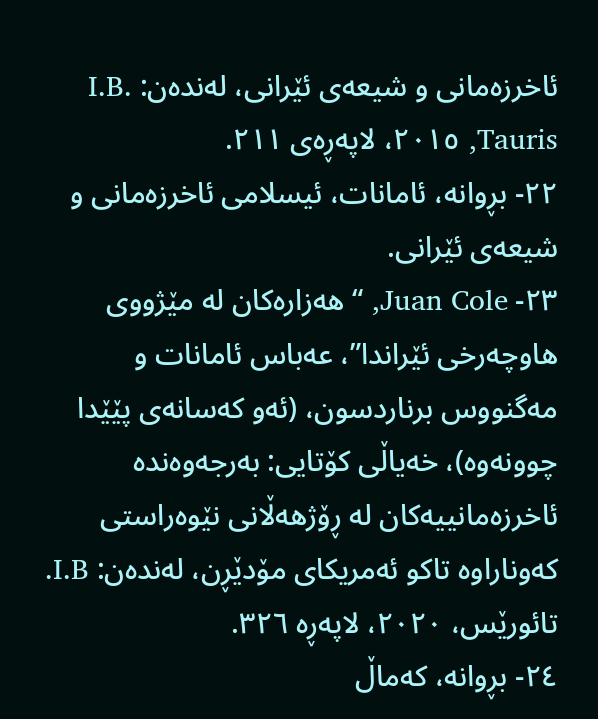ئاخرزەمانی و شیعەی ئێرانی، لەندەن: I.B. Tauris, ٢٠١٥، لاپەڕەی ٢١١.
٢٢- بڕوانە، ئامانات، ئیسلامی ئاخرزەمانی و شیعەی ئێرانی.
٢٣- Juan Cole, “هەزارەکان لە مێژووی هاوچەرخی ئێراندا”، عەباس ئامانات و مەگنووس برناردسون، (ئەو کەسانەی پێێدا چوونەوە)، خەیاڵی کۆتایی: بەرجەوەندە ئاخرزەمانییەکان لە ڕۆژهەڵانی نێوەراستی کەوناراوە تاکو ئەمریکای مۆدێڕن، لەندەن: I.B. تائورێس، ٢٠٢٠، لاپەڕە ٣٢٦.
٢٤- بڕوانە، کەماڵ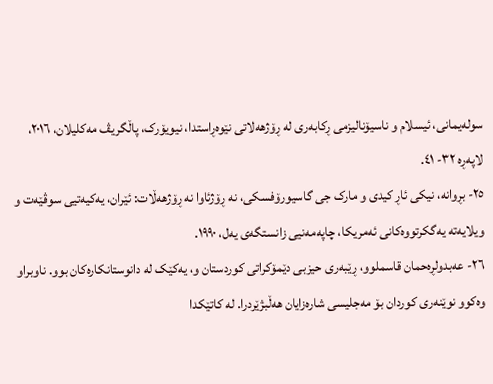سولەیمانی، ئیسلام و ناسیۆنالیزمی ڕکابەری لە ڕۆژهەلاتی نێوەڕاستدا، نیویۆرک، پاڵگریڤ مەکلیلان، ٢٠١٦، لاپەڕە ٣٢- ٤١.
٢٥- بڕوانە، نیکی ئاڕ کیدی و مارک جی گاسیورۆفسکی، نە ڕۆژئاوا نە ڕۆژهەڵات: ئێران، یەکیەتیی سوڤێەت و ویلایەتە یەگکرتووەکانی ئەمریکا، چاپەمەنیی زانستگەی یەل، ١٩٩٠.
٢٦- عەبدولڕەحمان قاسملوو، ڕێبەری حیزبی دێمۆکراتی کوردستان و، یەکێک لە دانوستانکارەکان بوو. ناوبراو وەکوو نوێنەری کوردان بۆ مەجلیسی شارەزایان هەڵبژێردرا. لە کاتێکدا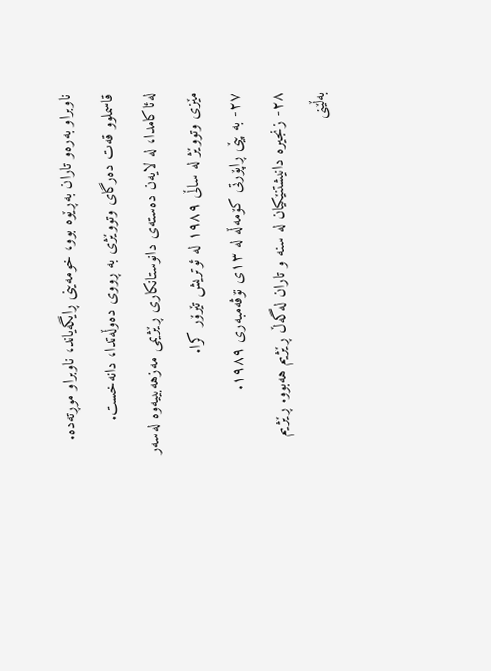ناوبراو بەرەو تاران بەڕێوە بوو، خومەینی ڕایگەیاند، ناوبراو موڕتەدە. قاسملوو قەت دەرگای وتووێژی بە ڕووی دەوڵەتدا، دانەخست. لەئاکامدا، لە لایەن دەستەی دانوستانکاری ڕێژیمی مەزهەبییەوە لەسەر مێزی وتووێژ لە ساڵی ١٩٨٩ لە ئوتریش تێرۆر کرا.
٢٧- بە پێی ڕاپۆرتی کۆمەڵە لە ١٣ی نۆڤەمبەری ١٩٨٩.
٢٨- زنجیرە دانیشتنێکیان لە سنە و تاران لەگەڵ ڕێژیم هەبوو. ڕێژیم بەڵێنی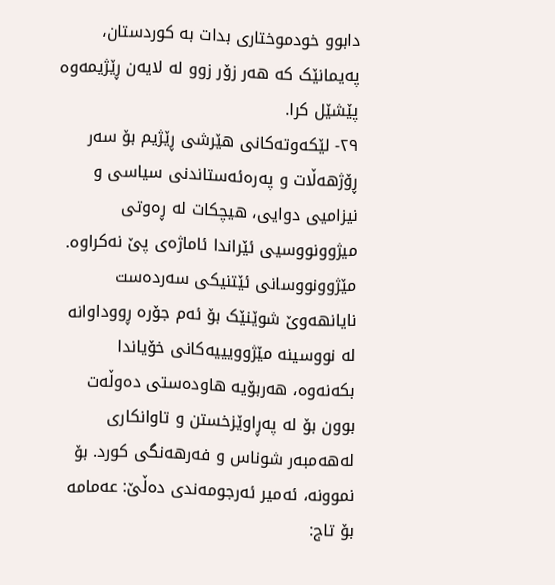دابوو خودموختاری بدات بە کوردستان، پەیمانێک کە هەر زۆر زوو لە لایەن ڕێژیمەوە پێشێل کرا.
٢٩- لێکەوتەکانی هێرشی ڕێژیم بۆ سەر ڕۆژهەڵات و پەرەئەستاندنی سیاسی و نیزامیی دوایی، هیچکات لە ڕەوتی میژوونووسیی ئێراندا ئاماژەی پێ نەکراوە. مێژوونووسانی ئێتنیکی سەردەست نایانهەوێ شوێنێک بۆ ئەم جۆرە ڕووداوانە لە نووسینە مێژوویییەکانی خۆیاندا بکەنەوە، هەربۆیە هاودەستی دەوڵەت بوون بۆ لە پەڕاوێزخستن و تاوانکاری لەهەمبەر شوناس و فەرهەنگی کورد. بۆ نموونە، ئەمیر ئەرجومەندی دەڵێ: عەمامە بۆ تاج: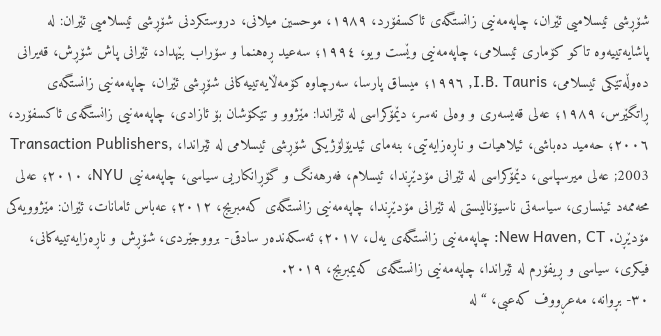شۆڕشی ئیسلامیی ئێران، چاپەمەنیی زانستگەی ئاکسفۆرد، ١٩٨٩، موحسین میلانی، دروستکردنی شۆڕشی ئیسلامیی ئێران: لە پاشایەتییەوە تاکو کۆماری ئیسلامی، چاپەمەنیی وێست ویو، ١٩٩٤؛ سەعید ڕەهنما و سۆراب بێهداد، ئێرانی پاش شۆڕش، قەیرانی دەوڵەتێکی ئیسلامی، I.B. Tauris, ١٩٩٦؛ میساق پارسا، سەرچاوە کۆمەڵایەتییەکانی شۆڕشی ئێران، چاپەمەنیی زانستگەی ڕاتگێرس، ١٩٨٩؛ عەلی قەیسەری و وەلی نەسر، دێمۆکراسی لە ئێراندا: مێژوو و تێکۆشان بۆ ئازادی، چاپەمەنیی زانستگەی ئاکسفۆرد، ٢٠٠٦؛ حەمید دەباشی، ئیلاهیات و ناڕەزایەتیی، بنەمای ئیدیۆلۆژیکی شۆڕشی ئیسلامی لە ئێراندا، Transaction Publishers, 2003; عەلی میرسپاسی، دێمۆکراسی لە ئێرانی مۆدێڕندا، ئیسلام، فەرهەنگ و گۆڕانکاریی سیاسی، چاپەمەنیی NYU، ٢٠١٠؛ عەلی محەممەد ئینساری، سیاسەتی ناسیۆنالیستی لە ئێرانی مۆدێڕندا، چاپەمەنیی زانستگەی کەمبریج، ٢٠١٢؛ عەباس ئامانات، ئێران: مێژوویەکی مۆدێڕن. New Haven, CT: چاپەمەنیی زانستگەی یەل، ٢٠١٧؛ ئەسکەندەر سادقی- برووجێردی، شۆڕش و ناڕەزایەتییەکانی، فیکری، سیاسی و ڕیفۆرم لە ئێراندا، چاپەمەنیی زانستگەی کەیمبریج، ٢٠١٩.
٣٠- بڕوانە، مەعڕووف کەعبی، “لە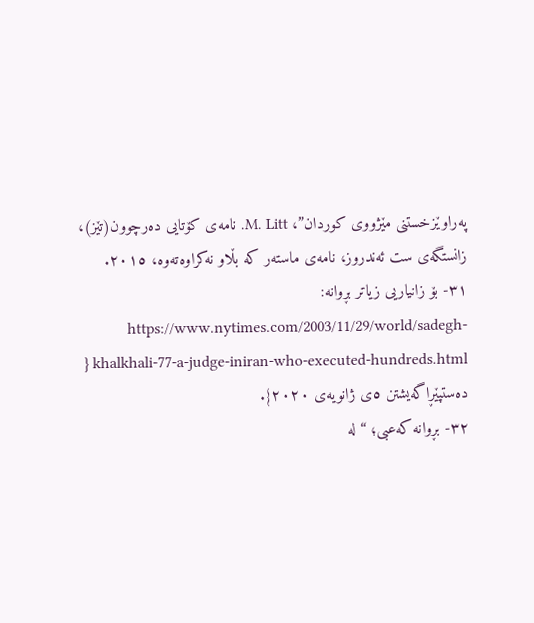پەراوێزخستنی مێژووی کوردان”، M. Litt. نامەی کۆتایی دەرچوون(تێز)، زانستگەی ست ئەندروز، نامەی ماستەر کە بڵاو نەکراوەتەوە، ٢٠١٥.
٣١- بۆ زانیاریی زیاتر بڕوانە: https://www.nytimes.com/2003/11/29/world/sadegh-khalkhali-77-a-judge-iniran-who-executed-hundreds.html { دەستپێڕاگەیشتن ٥ی ژانویەی ٢٠٢٠}.
٣٢- بڕوانە کەعبی؛ “لە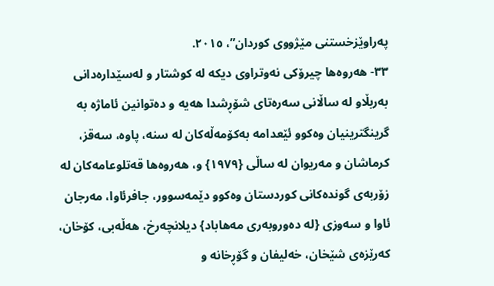پەراوێزخستنی مێژووی کوردان”، ٢٠١٥.
٣٣- هەروەها چیرۆکی نەوتراوی دیکە لە کوشتار و لەسێدارەدانی بەربڵاو لە ساڵانی سەرەتای شۆڕشدا هەیە و دەتوانین ئاماژە بە گرینگترینیان وەکوو ئێعدامە بەکۆمەڵەکان لە سنە، پاوە، سەقز، کرماشان و مەریوان لە ساڵی {١٩٧٩} و، هەروەها قەتلوعامەکان لە زۆربەی گوندەکانی کوردستان وەکوو دێمەسوور، جافرئاوا، مەرجان ئاوا و سەوزی {لە دەوروبەری مەهاباد} دیلانچەرخ، هەڵەبی، کۆخان، کەرێزەی شێخان، خەلیفان و گۆڕخانە و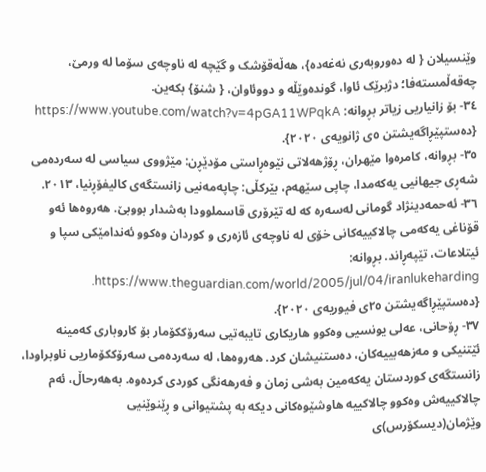وێنسیلان { لە دەوروبەری نەغەدە}، هەڵەقۆشک و گێچە لە ناوچەی سۆما لە ورمێ، چەقەڵمستەفا؛ دژبرێک ئاوا، گوندەوێڵە و دووئاوان، { شنۆ} بکەین.
٣٤- بۆ زانیاریی زیاتر بڕوانە: https://www.youtube.com/watch?v=4pGA11WPqkA {دەستپێڕاگەیشتن ٥ی ژانویەی ٢٠٢٠}.
٣٥- بڕوانە، کامرەوا مێهران، ڕۆژهەلاتی نێوەڕاستی مۆدێڕن: مێژووی سیاسی لە سەردەمی شەڕی جیهانیی یەکەمدا، چاپی سێهەم، بێرکڵی: چاپەمەنیی زانستگەی کالیفۆڕنیا، ٢٠١٣.
٣٦- ئەحمەدینژاد گومانی لەسەرە کە لە تێرۆری قاسملوودا بەشدار بووبێ. هەروەها ئەو قۆناغی یەکەمی چالاکییەکانی خۆی لە ناوچەی ئازەری و کوردان وەکوو ئەندامێکی سپا و ئیتلاعات، تێپەڕاند. بڕوانە: https://www.theguardian.com/world/2005/jul/04/iranlukeharding. {دەستپێڕاگەیشتن ٢٥ی فیوریەی ٢٠٢٠}.
٣٧- ڕۆحانی، عەلی یونسیی وەکوو هاریکاری تایبەتیی سەرۆککۆمار بۆ کاروباری کەمینە ئێتنیکی و مەزهەبییەکان، دەستنیشان کرد. هەروەها، لە سەردەمی سەرۆککۆماریی ناوبراودا، زانستگەی کوردستان یەکەمین بەشی زمان و فەرهەنگی کوردی کردەوە. بەهەرحاڵ، ئەم چالاکییەش وەکوو چالاکییە هاوشێوەکانی دیکە بە پشتیوانی و ڕێنوێنیی وێژمان(دیسکۆرس)ی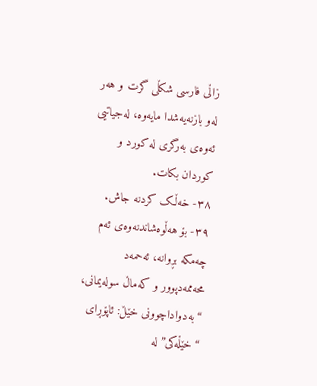زاڵی فارسی شكڵی گرت و هەر لەو بازنەیەشدا مایەوە، لەجیاتیی ئەوەی بەرگری لە کورد و کوردان بکات.
٣٨- خەڵک کردنە جاش.
٣٩- بۆ هەڵوەشاندنەوەی ئەم چەمکە بڕوانە، ئەحمەد محەممەدپوور و کەماڵ سولەیمانی، “بەدواداچوونی خێڵ: ئاپۆڕای “خێڵەکی” لە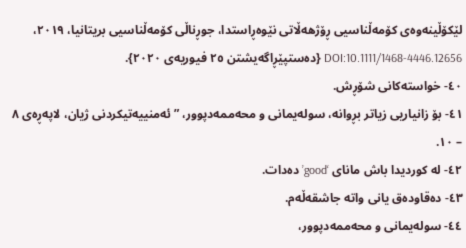لێکۆڵینەوەی کۆمەڵناسیی ڕۆژهەڵاتی نێوەڕاستدا، جوڕناڵی کۆمەڵناسیی بریتانیا، ٢٠١٩، DOI:10.1111/1468-4446.12656 {دەستپێڕاگەیشتن ٢٥ فیوریەی ٢٠٢٠}.
٤٠- خواستەکانی شۆڕش.
٤١- بۆ زانیاریی زیاتر بڕوانە، سولەیمانی و محەممەدپوور، ” ئەمنییەتیکردنی ژیان، لاپەڕەی ٨ – ١٠.
٤٢- لە کوردیدا باش مانای ‘good’ دەدات.
٤٣- دەقاودەق یانی واتە جاشقەڵەم.
٤٤- سولەیمانی و محەممەدپوور،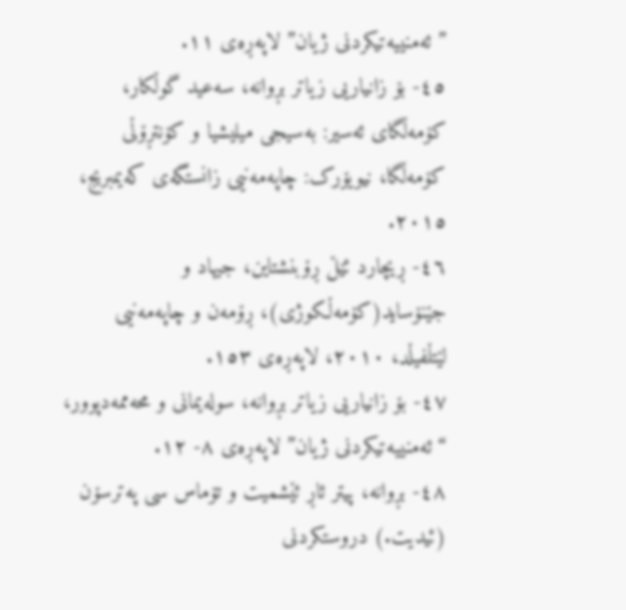” ئەمنییەتیکردنی ژیان” لاپەڕەی ١١.
٤٥- بۆ زانیاریی زیاتر بڕوانە، سەعید گوڵکار، کۆمەڵگای ئەسیر: بەسیجی میلیشیا و کۆنتڕۆڵی کۆمەڵگا، نیویۆرک: چاپەمەنیی زانستگەی کەیمبریج، ٢٠١٥.
٤٦- ڕیچارد ئێڵ ڕۆبنشتاین، جیهاد و جێنۆساید(کۆمەڵکوژی)، ڕۆمەن و چاپەمەنیی لێتڵفیڵد، ٢٠١٠، لاپەڕەی ١٥٣.
٤٧- بۆ زانیاریی زیاتر بڕوانە، سولەیمانی و محەممەدپوور، “ئەمنییەتیکردنی ژیان” لاپەڕەی ٨- ١٢.
٤٨- بڕوانە، پیتر ئاڕ ئێشمیت و تۆماس سی پەترسۆن (ئیدیت.) دروستکردنی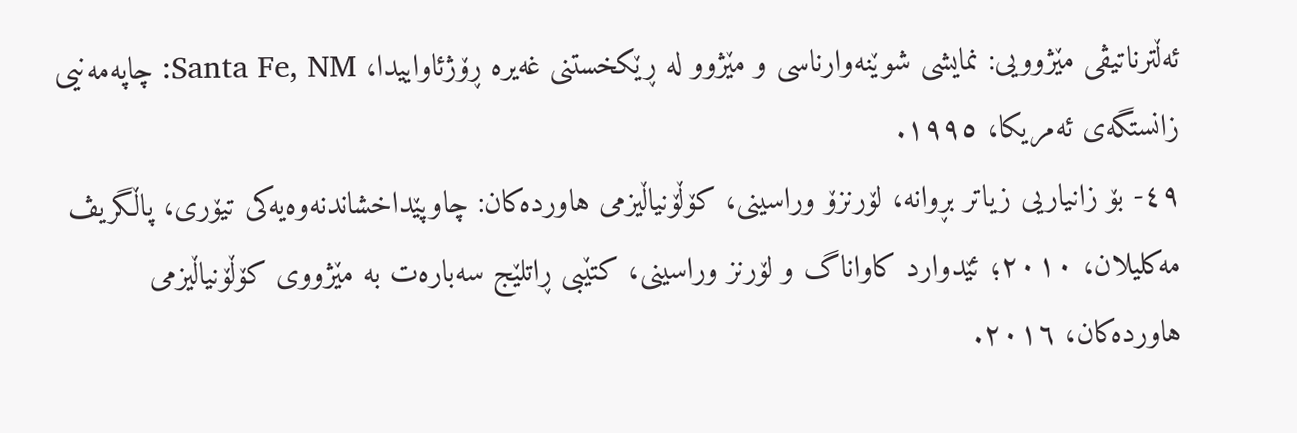ئەڵترناتیڤی مێژوویی: نمایشی شوێنەوارناسی و مێژوو لە ڕێکخستنی غەیرە ڕۆژئاواییدا، Santa Fe, NM: چاپەمەنیی زانستگەی ئەمریکا، ١٩٩٥.
٤٩- بۆ زانیاریی زیاتر بڕوانە، لۆرنزۆ وراسینی، کۆڵۆنیاڵیزمی هاوردەکان: چاوپێداخشاندنەوەیەکی تیۆری، پاڵگریڤ مەکلیلان، ٢٠١٠؛ ئێدوارد کاواناگ و لۆرنز وراسینی، کتێبی ڕاتلێج سەبارەت بە مێژووی کۆڵۆنیاڵیزمی هاوردەکان، ٢٠١٦.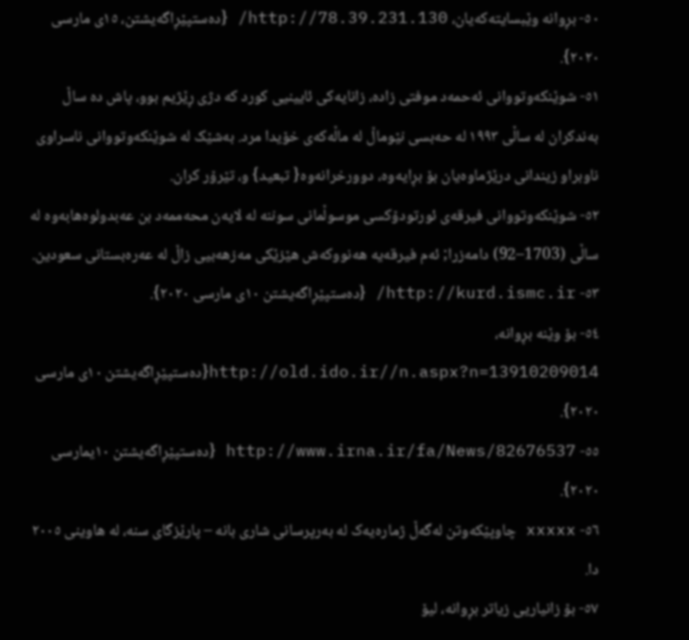٥٠- بڕوانە وێبسایتەکەیان، http://78.39.231.130/ {دەستپێڕاگەیشتن، ١٥ی مارسی ٢٠٢٠}.
٥١- شوێنکەوتووانی ئەحمەد موفتی زادە، زانایەکی ئایینیی کورد کە دژی ڕێژیم بوو، پاش دە ساڵ بەندکران لە ساڵی ١٩٩٣ لە حەبسی نێوماڵ لە ماڵەکەی خۆیدا مرد. بەشێک لە شوێنکەوتووانی ناسراوی ناوبراو زیندانی درێژماوەیان بۆ بڕایەوە، دوورخرانەوە{ تبعید} و، تێرۆر کران.
٥٢- شوێنکەوتووانی فیرقەی ئورتودۆکسی موسوڵمانی سوننە لە لایەن محەممەد بن عەبدولوەهابەوە لە ساڵی (1703–92) دامەزرا; ئەم فیرقەیە هەنووکەش هێزێکی مەزهەبیی زاڵ لە عەرەبستانی سعودین.
٥٣- http://kurd.ismc.ir/ {دەستپێڕاگەیشتن ١٠ی مارسی ٢٠٢٠}.
٥٤- بۆ وێنە بڕوانە، http://old.ido.ir//n.aspx?n=13910209014{دەستپێڕاگەیشتن ١٠ی مارسی ٢٠٢٠}.
٥٥- http://www.irna.ir/fa/News/82676537 {دەستپێڕاگەیشتن ١٠یمارسی ٢٠٢٠}.
٥٦- xxxxx چاوپێکەوتن لەگەڵ ژمارەیەک لە بەرپرسانی شاری بانە – پارێزگای سنە، لە هاوینی ٢٠٠٥ دا.
٥٧- بۆ زانیاریی زیاتر بڕوانە، لیۆ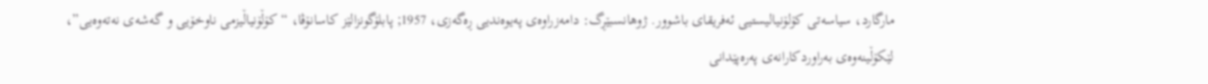مارگارد، سیاسەتی کۆلۆنیالیستیی ئەفریقای باشوور. ژوهانسبێڕگ: دامەزراوەی پەیوەندیی ڕەگەزی، 1957; پابلۆگونزالێز کاسانۆڤا، “کۆڵۆنیاڵیزمی ناوخۆیی و گەشەی نەتەوەیی”، لێکۆڵینەوەی بەراوردکارانەی پەرەپێدانی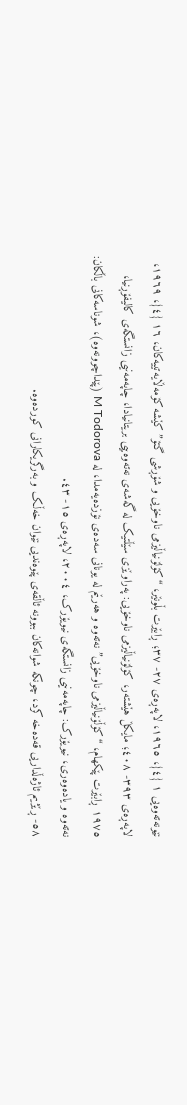نێونەتەوەیی ١ {٤}، ١٩٦٥، لاپەڕەی ٢٧- ٣٧؛ ڕابێرت بڵونێر، “کۆلۆنیاڵیزمی ناوخۆیی و شۆڕشی گتۆ” کێشە کۆمەڵایەتییەکان، ١٦ {٤}، ١٩٦٩، لاپەڕەی ٣٩٣- ٤٠٨؛ مایکڵ هێشتەر، کۆلۆنیاڵیزمی ناوخۆیی: پەراوێزی سێڵتیک لە گەشەی نەتەوەییی بریتانیادا، چاپەمەنیی زانستگەی کالیفۆڕنیا، ١٩٧٥ ڕابێرت پێکهام، “کۆڵۆنیاڵیزمی ناوخۆیی” نەتەوە و هەرێم لە یونانی سەدەی نۆزدەیەمدا، لە M Todorova (پێداچوونەوە)، شوناسەکانی باڵکان: نەتەوە و یادەوەری، نیویۆرک: چاپەمەنیی زانستگەی نیویۆرک، ٢٠٠٤، لاپەڕەی ١٥- ٤٣.
٥٨- ڕێژیم ئاژەڵداریی قەدەخە کرد، چونکە شوانەکان ببوونە ئاڵقەی پێوەندیی نێوان خەڵک و بەرگریکارانی کوردەوە.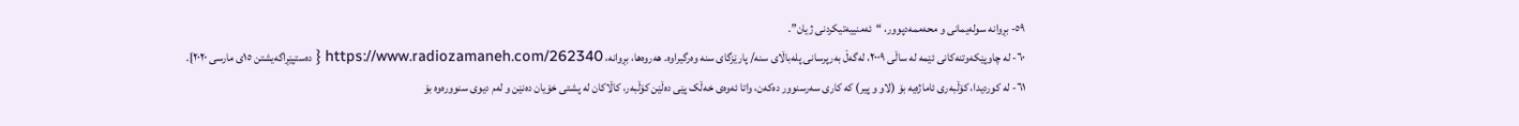٥٩- بڕوانە سولەیمانی و محەممەدپوور، “ئەمنییەتیکردنی ژیان”.
٦٠- لە چاوپێکەوتنەکانی ئێمە لە ساڵی ٢٠٠٩، لەگەڵ بەرپرسانی پلەباڵای سنە/ پارێزگای سنە وەرگیراوە. هەروەها، بڕوانە، https://www.radiozamaneh.com/262340 { دەستپێڕاگەیشتن ١٥ی مارسی ٢٠٢٠}.
٦١- لە کوردیدا، کۆڵبەری ئاماژەیە بۆ (لاو و پیر) کە کاری سەرسنوور دەکەن، واتا ئەوەی خەڵک پێی دەڵێن کۆڵبەر، کاڵاکان لە پشتی خۆیان دەنێن و لەم دیوی سنوورەوە بۆ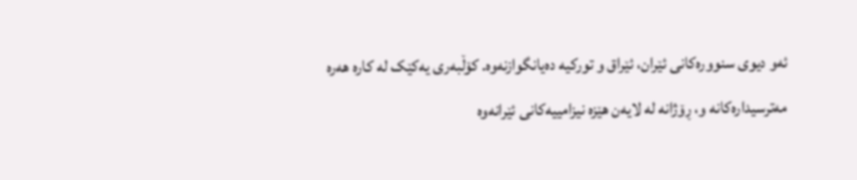ئەو دیوی سنوورەکانی ئێران، ئێراق و تورکیە دەیانگوازنەوە. کۆڵبەری یەکێک لە کارە هەرە مەترسیدارەکانە و، ڕۆژانە لە لایەن هێزە نیزامییەکانی ئێرانەوە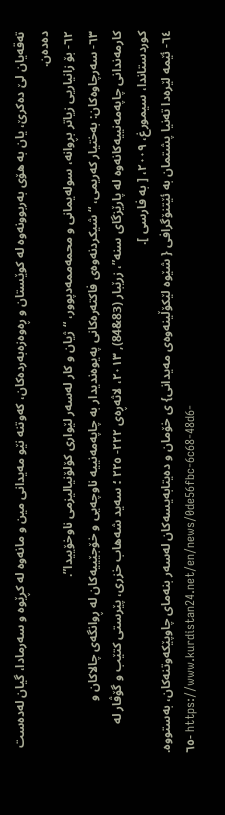تەقەیان لێ دەکرێ، یان بە هۆی بەربوونەوە لە کوێستان و ڕەوەزەبەردەکان، کەوتنە نێو مەیدانی مین و مانەوە لە کڕێوە و سەرمادا، گیان لەدەست دەدەن.
٦٢- بۆ زانیاریی زیاتر بڕوانە، سولەیمانی و محمەممەدپوور، “ژیان و کار لەسەر لێواری کۆلۆنیالیزمی ناوخۆییدا”.
٦٣- سەرچاوەکان: بەختیار کەریمی، “شیکردنەوەی فاکتەرەکانی پەیوەندیدار بە چاپەمەنییە ناوچەیی و خۆجێییەکان لە ڕوانگەی چالاکان و کارمەندانی چاپەمەنییەکانەوە لە پارێزگای سنە”، زرێبار (83&84), ٢٠١٣، لاثەڕەی ٢٢٢- ٢٢٥ ؛ سەید شەهاب خزری، پێرستی کتێب و گۆڤار لە کوردستاندا، سیمورغ، ٢٠٠٩، [ بە فارسی ].
٦٤- ئێمە لێرەدا تەنیا پشتمان بە ئێتنۆگرافی { شێوە لێکۆڵینەوەی مەیدانی} ی خۆمان و دەیتابەیسەکان لەسەر بنەمای چاوپێکەوتنەکان، بەستووە.
٦٥- https://www.kurdistan24.net/en/news/0de56fbc-6c68-48d6-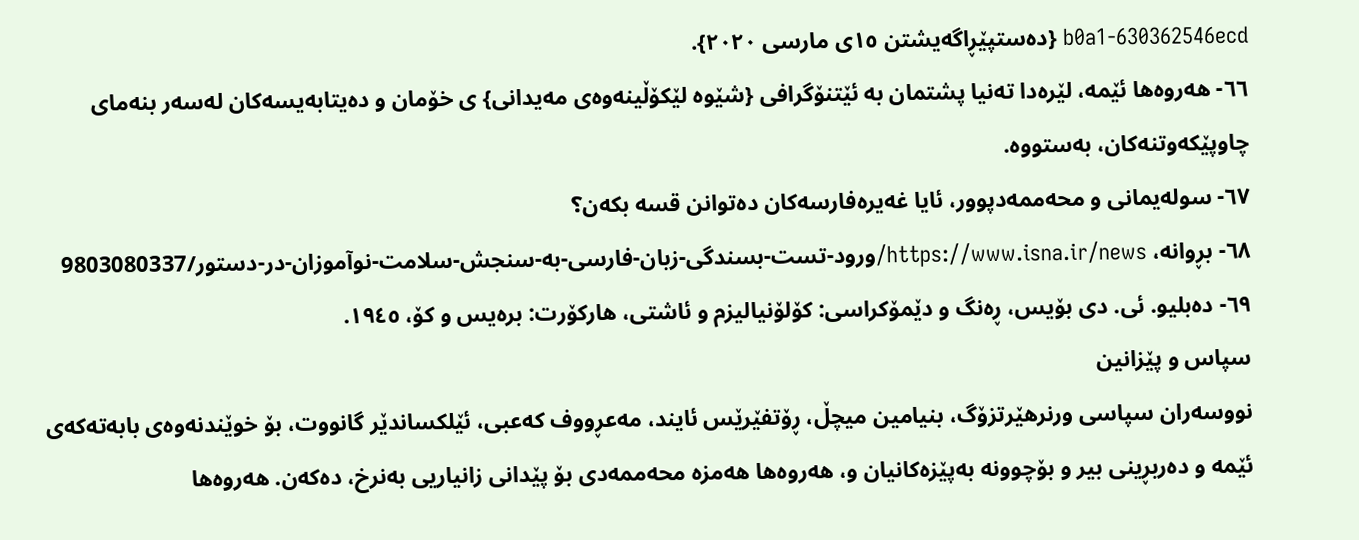b0a1-630362546ecd {دەستپێڕاگەیشتن ١٥ی مارسی ٢٠٢٠}.
٦٦- هەروەها ئێمە، لێرەدا تەنیا پشتمان بە ئێتنۆگرافی {شێوە لێکۆڵینەوەی مەیدانی} ی خۆمان و دەیتابەیسەکان لەسەر بنەمای چاوپێکەوتنەکان، بەستووە.
٦٧- سولەیمانی و محەممەدپوور، ئایا غەیرەفارسەکان دەتوانن قسە بکەن؟
٦٨- بڕوانە، https://www.isna.ir/news/ورود-تست-بسندگی-زبان-فارسی-به-سنجش-سلامت-نوآموزان-در-دستور/9803080337
٦٩- دەبلیو. ئی. دی بۆیس، ڕەنگ و دێمۆکراسی: کۆلۆنیالیزم و ئاشتی، هارکۆرت: برەیس و کۆ، ١٩٤٥.
سپاس و پێزانین
نووسەران سپاسی ورنرهێرتزۆگ، بنیامین میچڵ، ڕۆتفێرێس ئایند، مەعڕووف کەعبی، ئێلکساندێر گانووت، بۆ خوێندنەوەی بابەتەکەی ئێمە و دەربڕینی بیر و بۆچوونە بەپێزەکانیان و، هەروەها هەمزە محەممەدی بۆ پێدانی زانیاریی بەنرخ، دەکەن. هەروەها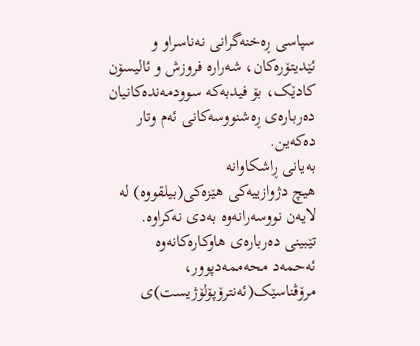سپاسی ڕەخنەگرانی نەناسراو و ئێدیتۆرەکان، شەرارە فروزش و ئالیسۆن کادێک، بۆ فیدبەکە سوودمەندەکانیان دەربارەی ڕەشنووسەکانی ئەم وتار دەکەین.
بەیانی ڕاشکاوانە
هیچ دژوازییەکی هێزەکی(بیلقووە) لە لایەن نووسەرانەوە بەدی نەکراوە.
تێبینی دەربارەی هاوکارەکانەوە
ئەحمەد محەممەدپوور، مرۆڤناسێک(ئەنترۆپۆلۆژیست)ی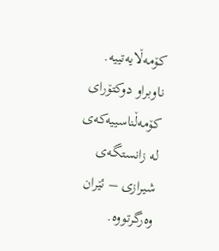کۆمەڵایەتییە. ناوبراو دوکتۆرای کۆمەڵناسییەکەی لە زانستگەی شیرازی – ئێران وەرگرتووە.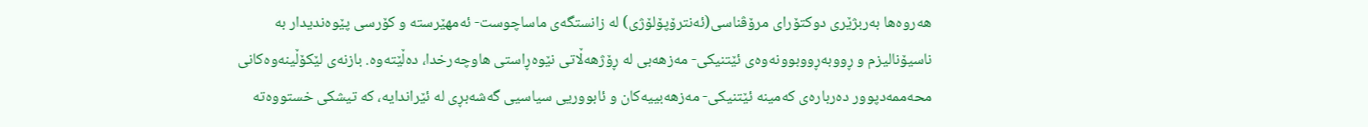هەروەها بەربژێری دوکتۆرای مرۆڤناسی(ئەنترۆپۆلۆژی) لە زانستگەی ماساچوست- ئەمهێرستە و کۆرسی پێوەندیدار بە ناسیۆنالیزم و ڕووبەڕووبوونەوەی ئێتنیکی- مەزهەبی لە ڕۆژهەڵاتی نێوەڕاستی هاوچەرخدا، دەڵێتەوە. بازنەی لێکۆڵینەوەکانی محەممەدپوور دەربارەی کەمینە ئێتنیکی- مەزهەبییەکان و ئابووریی سیاسیی گەشەبڕی لە ئێراندایە، کە تیشکی خستووەتە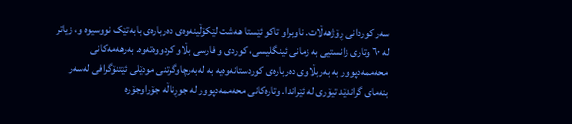سەر کوردانی ڕۆژهەڵات. ناوبراو تاکو ئێستا هەشت لێکۆڵینەوەی دەربارەی بابەتێک نووسیوە و، زیاتر لە ٦٠ وتاری زانستیی بە زمانی ئینگلیسی، کوردی و فارسی بڵاو کردووەتەوە. بەرهەمەکانی محەممەدپوور بە بەربڵاوی دەربارەی کوردستانەوەیە بە لەبەرچاوگرتنی مودێلی ئێتنۆگرافی لەسەر بنەمای گراندێد تیۆری لە ئێراندا. وتارەکانی محەممەدپوور لە جوڕناڵە جۆراوجۆرە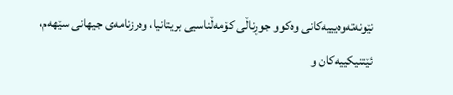نێونەتەوەیییەکانی وەکوو جوڕناڵی کۆمەڵناسیی بریتانیا، وەرزنامەی جیهانی سێهەم، ئێتنیکییەکان و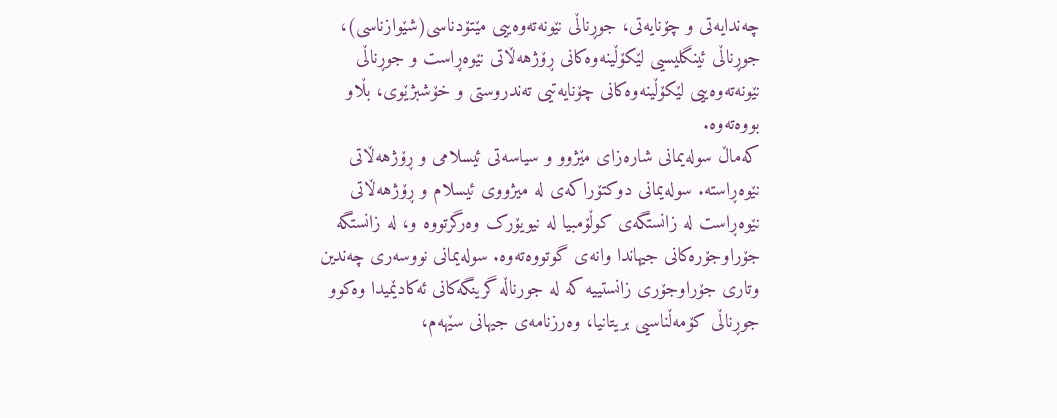چەندایەتی و چۆنایەتی، جوڕناڵی نێونەتەوەییی مێتۆدناسی(شێوازناسی)، جوڕناڵی ئینگلیسیی لێکۆڵینەوەکانی ڕۆژهەڵاتی نێوەڕاست و جوڕناڵی نێونەتەوەییی لێکۆڵینەوەکانی چۆنایەتیی تەندروستی و خۆشبژێوی، بڵاو بووەتەوە.
کەماڵ سولەیمانی شارەزای مێژوو و سیاسەتی ئیسلامی و ڕۆژهەڵاتی نێوەڕاستە. سولەیمانی دوکتۆراکەی لە میژووی ئیسلام و ڕۆژهەڵاتی نێوەڕاست لە زانستگەی کوڵۆمبیا لە نیویۆرک وەرگرتووە و، لە زانستگە جۆراوجۆرەکانی جیهاندا وانەی گوتووەتەوە. سولەیمانی نووسەری چەندین وتاری جۆراوجۆری زانستییە کە لە جورناڵە گرینگەکانی ئەکادێمیدا وەکوو جوڕناڵی کۆمەڵناسیی بریتانیا، وەرزنامەی جیهانی سێهەم،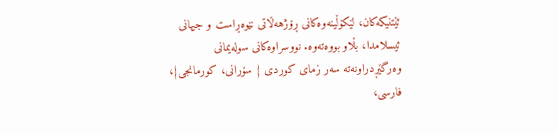ئێتنیکەکان، لێکۆڵینەوەکانی ڕۆژهەڵاتی نێوەڕاست و جیهانی ئیسلامدا، بڵاو بووەتەوە. نووسراوەکانی سولەیمانی وەرگێڕدراونەتە سەر زمای کوردی { سۆرانی، کورمانجی}، فارسی،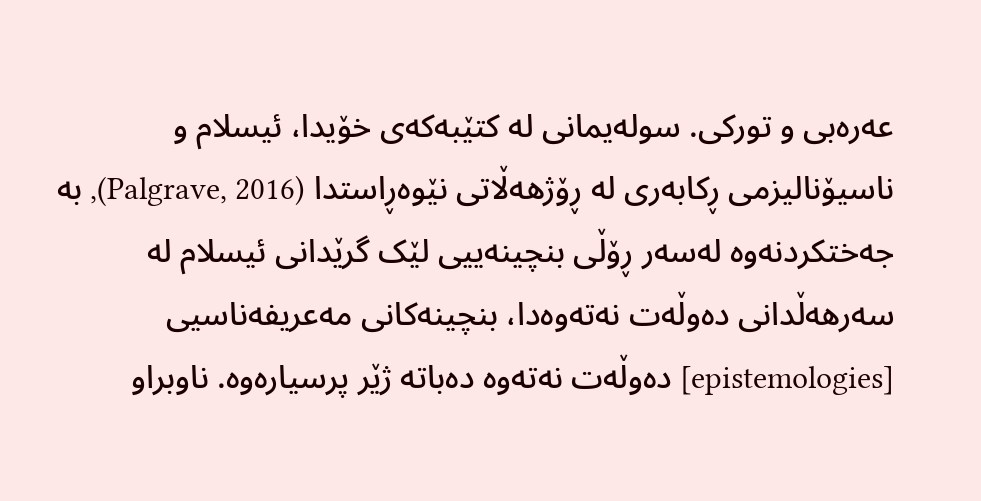عەرەبی و تورکی. سولەیمانی لە کتێبەکەی خۆیدا، ئیسلام و ناسیۆنالیزمی ڕکابەری لە ڕۆژهەڵاتی نێوەڕاستدا (Palgrave, 2016), بە جەختکردنەوە لەسەر ڕۆڵی بنچینەییی لێک گرێدانی ئیسلام لە سەرهەڵدانی دەوڵەت نەتەوەدا، بنچینەکانی مەعریفەناسیی [epistemologies] دەوڵەت نەتەوە دەباتە ژێر پرسیارەوە. ناوبراو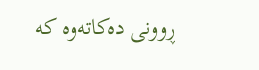ڕوونی دەکاتەوە کە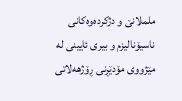ململانێ و دژکردەوەکانی ناسیۆنالیزم و بیری ئایینی لە مێژووی مۆدێڕنی ڕۆژهەلاتی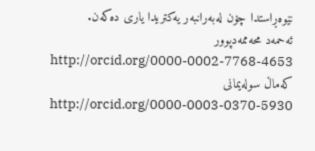نێوەڕاستدا چۆن لەبەرانبەر یەکتریدا یاری دەکەن.
ئەحمەد محەممەدپوور http://orcid.org/0000-0002-7768-4653
کەماڵ سولەیمانی http://orcid.org/0000-0003-0370-5930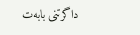داگرتنی بابەت